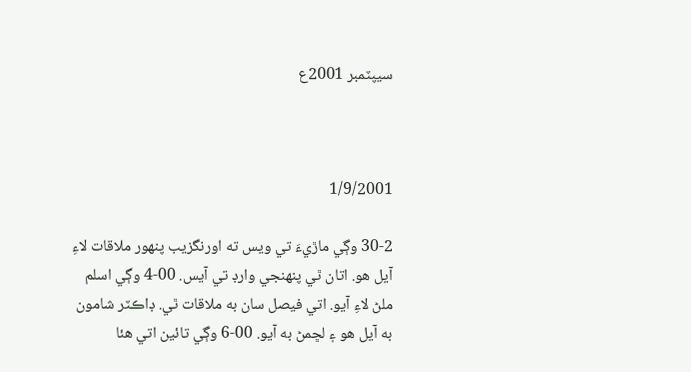سيپٽمبر 2001ع



1/9/2001

30-2 وڳي ماڙيءَ تي ويس ته اورنگزيب پنهور ملاقات لاءِ آيل هو. اتان ٿي پنهنجي وارڊ تي آيس. 00-4 وڳي اسلم ملڻ لاءِ آيو. اتي فيصل سان به ملاقات ٿي. ڊاڪٽر شامون به آيل هو ۽ لڇمڻ به آيو. 00-6 وڳي تائين اتي هئا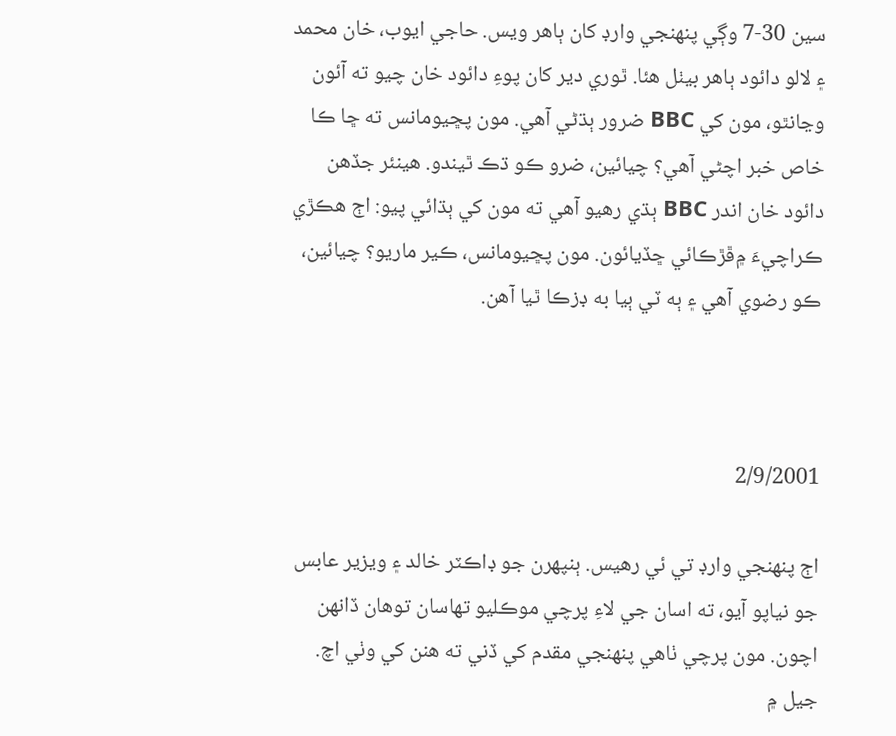سين 30-7 وڳي پنهنجي وارڊ کان ٻاهر ويس. حاجي ايوب، خان محمد ۽ لالو دائود ٻاهر بيٺل هئا. ٿوري دير کان پوءِ دائود خان چيو ته آئون وڃانٿو، مون کي BBC ضرور ٻڌڻي آهي. مون پڇيومانس ته ڇا ڪا خاص خبر اچڻي آهي؟ چيائين، ضرو ڪو ڌڪ ٿيندو. هينئر جڏهن دائود خان اندر BBC ٻڌي رهيو آهي ته مون کي ٻڌائي پيو: اڄ هڪڙي ڪراچيءَ ۾ڦڙڪائي ڇڏيائون. مون پڇيومانس، ڪير ماريو؟ چيائين، ڪو رضوي آهي ۽ ٻه ٽي ٻيا به ڊزڪا ٿيا آهن.



2/9/2001

اڄ پنهنجي وارڊ تي ئي رهيس. ٻنپهرن جو ڊاڪٽر خالد ۽ ويزير عابس جو نياپو آيو، ته اسان جي لاءِ پرچي موڪليو تهاسان توهان ڏانهن اچون. مون پرچي ٺاهي پنهنجي مقدم کي ڏني ته هنن کي وٺي اچ. جيل ۾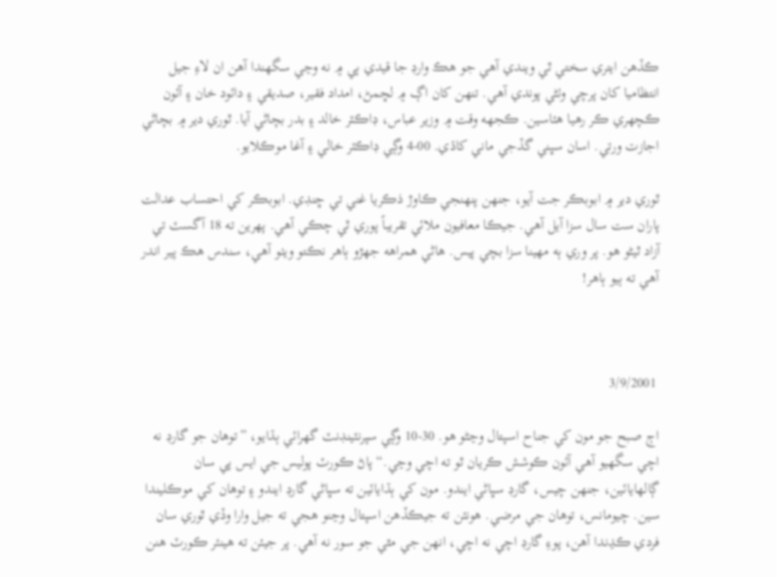ڪڏهن ايتري سختي ٿي ويندي آهي جو هڪ وارڊ جا قيدي ٻي ۾ نه وڃي سگهندا آهن ان لاءِ جيل انتظاميا کان پرچي وٺڻي پوندي آهي. تنهن کان اڳ ۾ لڇمڻ، امداد فقير، صديقي ۽ دائود خان ۽ آئون ڪچهري ڪر رهيا هئاسين. ڪجهه وقت ۾ وزير عباس، ڊاڪٽر خالد ۽ بدر بچاڻي آيا. ٿوري دير ۾ بچاڻي اجازت ورتي. اسان سڀني گڏجي ماني کاڌي. 00-4 وڳي ڊاڪٽر خالي ۽ آغا موڪلايو.

ٿوري دير ۾ ابوبڪر جت آيو، جنهن پنهنجي ڪاوڙ ذڪريا غني تي ڇنڊي. ابوبڪر کي احتساب عدالت پاران ست سال سزا آيل آهي. جيڪا معافيون ملائي تقريباً پوري ٿي چڪي آهي. پهرين ته 18 آگسٽ تي آزاد ٿيڻو هو. پر وري ٻه مهينا سزا بچي پيس. هاڻي همراهه جهڙو ٻاهر نڪتو ويٺو آهي، سندس هڪ پير اندر آهي ته ٻيو ٻاهر!



 3/9/2001

اڄ صبح جو مون کي جناح اسپتال وڃڻو هو. 30-10 وڳي سپرنٽينڊنٽ گهرائي ٻڌايو، ”توهان جو گارڊ نه اچي سگهيو آهي آئون ڪوشش ڪريان ٿو ته اچي وڃي.“ پاڻ ڪورٽ پوليس جي ايس پي سان ڳالهايائين، جنهن چيس، گارڊ سڀاڻي ايندو. مون کي ٻڌايائين ته سڀاڻي گارڊ ايندو ۽ توهان کي موڪليندا سين. چيومانس، توهان جي مرضي. هونئن ته جيڪڏهن اسپتال وڃنو هجي ته جيل وارا وڏي ٿوري سان فردي ڪڍندا آهن، پوءِ گارڊ اچي نه اچي، انهن جي مٿي جو سور نه آهي. پر جيئن ته هينئر ڪورٽ هنن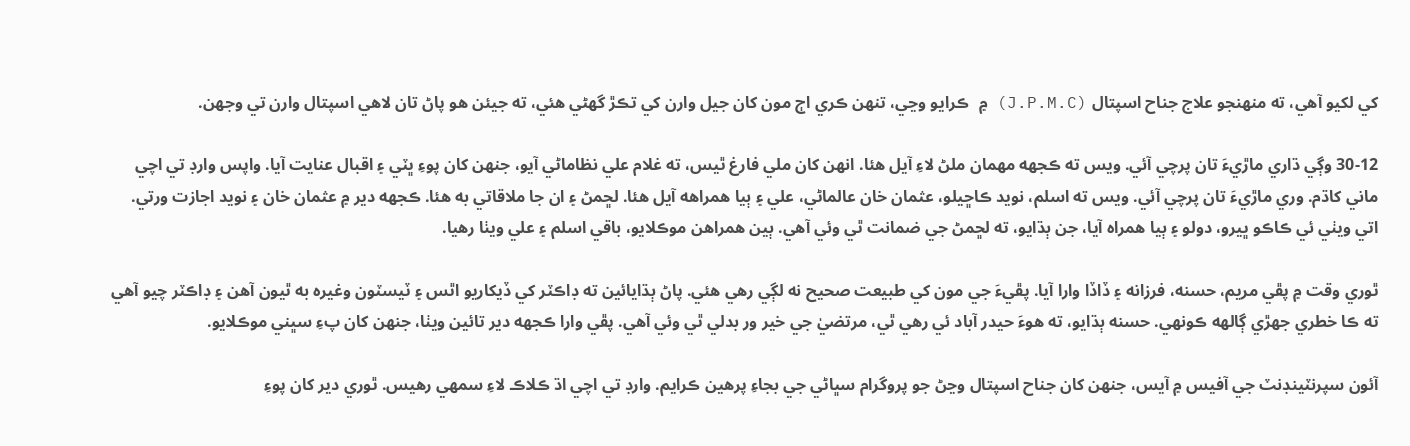کي لکيو آهي، ته منهنجو علاج جناح اسپتال (J.P.M.C) ۾ ڪرايو وڃي، تنهن ڪري اڄ مون کان جيل وارن کي تڪڙ گهڻي هئي، ته جيئن هو پاڻ تان لاهي اسپتال وارن تي وجهن.

30-12 وڳي ڌاري ماڙيءَ تان پرچي آئي. ويس ته ڪجهه مهمان ملڻ لاءِ آيل هئا. انهن کان ملي فارغ ٿيس، ته غلام علي نظاماڻي آيو، جنهن کان پوءِ ڀٽي ۽ اقبال عنايت آيا. واپس وارڊ تي اچي ماني کاڌم. وري ماڙيءَ تان پرچي آئي. ويس ته اسلم، نويد ڪاڇيلو، عثمان خان عالماڻي، علي ۽ ٻيا همراهه آيل هئا. لڇمڻ ۽ ان جا ملاقاتي به هئا. ڪجهه دير ۾ عثمان خان ۽ نويد اجازت ورتي. اتي ويٺي ئي ڪاڪو ڀيرو، دولو ۽ ٻيا همراه آيا، جن ٻڌايو، ته لڇمڻ جي ضمانت ٿي وئي آهي. ٻين همراهن موڪلايو، باقي اسلم ۽ علي ويٺا رهيا.

ٿوري وقت ۾ پڦي مريم، حسنه، فرزانه ۽ ڏاڏا وارا آيا. پڦيءَ جي مون کي طبيعت صحيح نه لڳي رهي هئي. پاڻ ٻڌايائين ته ڊاڪٽر کي ڏيکاريو اٿس ۽ ٽيسٽون وغيره به ٿيون آهن ۽ ڊاڪٽر چيو آهي ته ڪا خطري جهڙي ڳالهه ڪونهي. حسنه ٻڌايو، ته هوءَ حيدر آباد ئي رهي ٿي، مرتضيٰ جي خير ور بدلي ٿي وئي آهي. پڦي وارا ڪجهه دير تائين ويٺا، جنهن کان پءِ سڀني موڪلايو.

آئون سپرنٽينڊنٽ جي آفيس ۾ آيس، جنهن کان جناح اسپتال وڃڻ جو پروگرام سڀاڻي جي بجاءِ پرهين ڪرايم. وارڊ تي اچي اڌ ڪلاڪ لاءِ سمهي رهيس. ٿوري دير کان پوءِ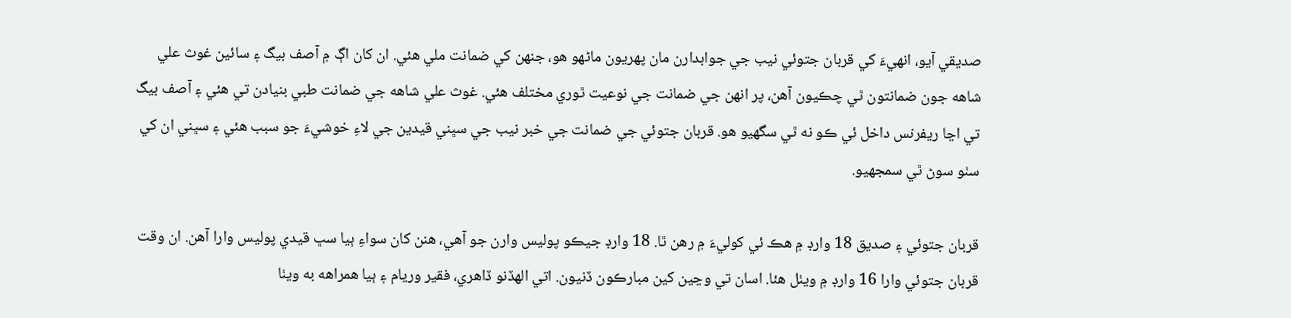صديقي آيو، انهيءَ کي قربان جتوئي نيب جي جوابدارن مان پهريون ماڻهو هو، جنهن کي ضمانت ملي هئي. ان کان اڳ ۾ آصف بيگ ۽ سائين غوث علي شاهه جون ضمانتون ٿي چڪيون آهن، پر انهن جي ضمانت جي نوعيت ٿوري مختلف هئي. غوث علي شاهه جي ضمانت طبي بنيادن تي هئي ۽ آصف بيگ تي اڃا ريفرنس داخل ئي ڪو نه ٿي سگهيو هو. قربان جتوئي جي ضمانت جي خبر نيب جي سڀني قيدين جي لاءِ خوشيءَ جو سبب هئي ۽ سڀني ان کي سٺو سوڻ ٿي سمجهيو.

قربان جتوئي ۽ صديق 18 وارڊ ۾ هڪ ئي کوليءَ ۾ رهن ٿا. 18 وارڊ جيڪو پوليس وارن جو آهي، هنن کان سواءِ ٻيا سڀ قيدي پوليس وارا آهن. ان وقت قربان جتوئي وارا 16 وارڊ ۾ ويٺل هئا. اسان تي وڃين کين مبارڪون ڏنيون. اتي الهڏنو ڏاهري، فقير وريام ۽ ٻيا همراهه به ويٺا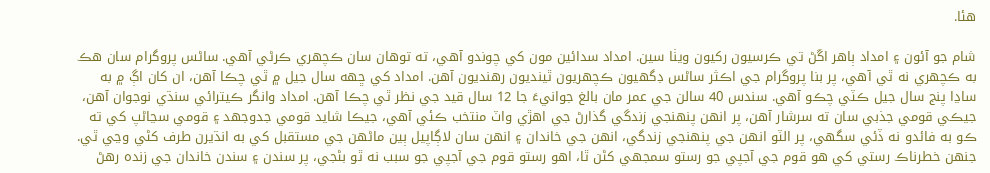هئا.

شام جو آئون ۽ امداد ٻاهر اڱڻ تي ڪرسيون رکيون ويٺا سين. امداد سدائين مون کي چوندو آهي، ته توهان سان ڪچهري ڪرڻي آهي. ساڻس پروگرام سان هڪ به ڪچهري نه ٿي آهي، پر بنا پروگرام جي اڪثر ساڻس ڊگهيون ڪچهريون ٿينديون رهنديون آهن. امداد کي ڇهه سال جيل ۾ ٿي چڪا آهن، ان کان اڳ ۾ به ساڍا پنج سال جيل ڪٽي چڪو آهي. سندس 40 سالن جي عمر مان بالغ جوانيءَ جا 12 سال قيد جي نظر ٿي چڪا آهن. امداد وانگر ڪيترائي سنڌي نوجوان آهن، جيڪي قومي جذبي سان ته سرشار آهن، پر انهن پنهنجي زندگي گذارڻ جي اهڙي واٽ منتخب ڪئي آهي، جيڪا شايد قومي جدوجهد ۽ قومي سڃاڻپ کي ته ڪو به فائدو نه ڏئي سگهي، پر الٽو انهن جي پنهنجي زندگي، انهن جي خاندان ۽ انهن سان لاڳاپيل ٻين ماڻهن جي مستقبل کي به انڌيرن طرف کڻي وڃي ٿي. جنهن خطرناڪ رستي کي هو قوم جي آجپي جو رستو سمجهي کڻن ٿا، اهو رستو قوم جي آجپي جو سبب نه ٿو بڻجي، پر سندن ۽ سندن خاندان جي زنده رهڻ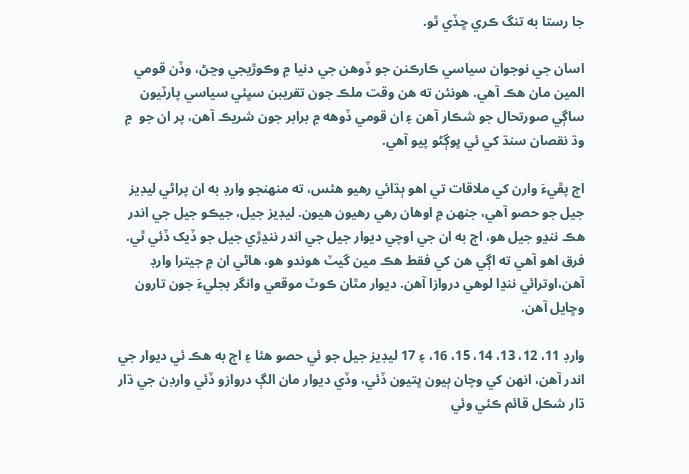جا رستا به تنگ ڪري ڇڏي ٿو.

اسان جي نوجوان سياسي ڪارڪنن جو ڏوهن جي دنيا ۾ وڪوڙيجي وڃڻ، وڏن قومي المين مان هڪ آهي. هونئن ته هن وقت ملڪ جون تقريبن سڀئي سياسي پارٽيون ساڳي صورتحال جو شڪار آهن ۽ ان قومي ڏوهه ۾ برابر جون شريڪ آهن، پر ان جو  ۾ وڌ نقصان سنڌ کي ئي ڀوڳڻو پيو آهي.

اڄ پڦيءَ وارن کي ملاقات تي اهو ٻڌائي رهيو هئس، ته منهنجو وارڊ به ان پراڻي ليڊيز جيل جو حصو آهي، جنهن ۾ اوهان رهي رهيون هيون. ليڊيز جيل، جيڪو جيل جي اندر هڪ ننڍو جيل هو، اڄ به ان جي اوچي ديوار جيل جي اندر ننڍڙي جيل جو ڏيک ڏئي ٿي. فرق اهو آهي ته اڳي هن کي فقط هڪ مين گيٽ هوندو هو، هاڻي ان ۾ جيترا وارڊ آهن،اوترائي ننڍا لوهي دروازا آهن. ديوار مٿان ڪوٽ موقعي وانگر بجليءَ جون تارون وڇايل آهن.

وارڊ 11، 12، 13، 14، 15، 16، ۽ 17 ليڊيز جيل جو ئي حصو هئا ۽ اڄ به هڪ ئي ديوار جي اندر آهن، انهن کي وچان ٻيون ڀتيون ڏئي، وڏي ديوار مان الڳ دروازو ڏئي وارڊن جي ڌار ڌار شڪل قائم ڪئي وئي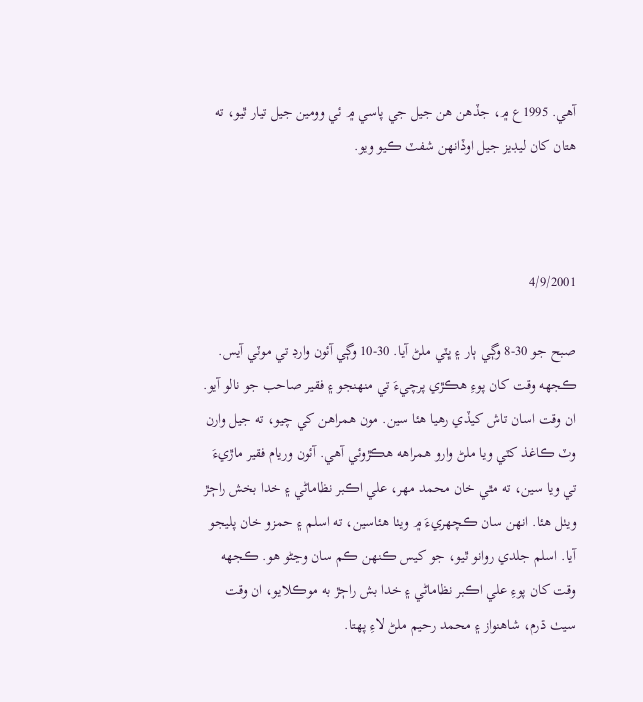آهي. 1995ع ۾، جڏهن هن جيل جي پاسي ۾ ئي وومين جيل تيار ٿيو، ته هتان کان ليڊيز جيل اوڏانهن شفٽ ڪيو ويو.



4/9/2001

صبح جو 30-8 وڳي ٻار ۽ ڀٽي ملڻ آيا. 30-10 وڳي آئون وارڊ تي موٽي آيس. ڪجهه وقت کان پوءِ هڪڙي پرچيءَ تي منهنجو ۽ فقير صاحب جو نالو آيو. ان وقت اسان تاش کيڏي رهيا هئا سين. مون همراهن کي چيو، ته جيل وارن وٽ ڪاغذ کٽي ويا ملڻ وارو همراهه هڪڙوئي آهي. آئون وريام فقير ماڙيءَ تي ويا سين، ته مٿي خان محمد مهر، علي اڪبر نظاماڻي ۽ خدا بخش راڄڙ ويٺل هئا. انهن سان ڪچهريءَ ۾ ويٺا هئاسين، ته اسلم ۽ حمزو خان پليجو آيا. اسلم جلدي روانو ٿيو، جو کيس ڪنهن ڪم سان وڃڻو هو. ڪجهه وقت کان پوءِ علي اڪبر نظاماڻي ۽ خدا بش راڄڙ به موڪلايو، ان وقت سيٺ ڌرم، شاهنواز ۽ محمد رحيم ملڻ لاءِ پهتا.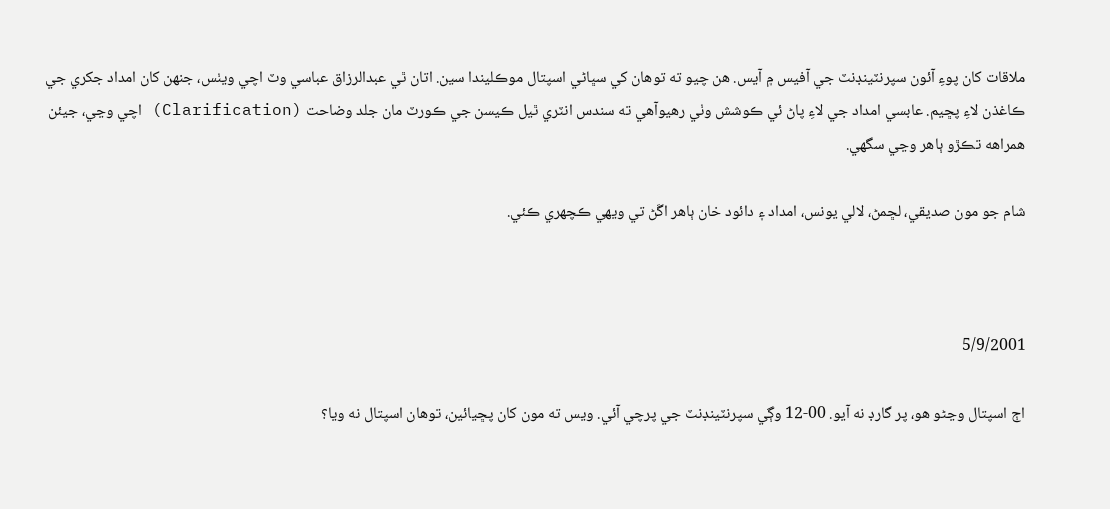ملاقات کان پوءِ آئون سپرنٽينڊنٽ جي آفيس ۾ آيس. هن چيو ته توهان کي سڀاڻي اسپتال موڪليندا سين. اتان ٿي عبدالرزاق عباسي وٽ اچي ويٺس، جنهن کان امداد جکري جي ڪاغذن لاءِ پڇيم. عابسي امداد جي لاءِ پاڻ ئي ڪوشش وٺي رهيوآهي ته سندس انٽري ٿيل ڪيسن جي ڪورٽ مان جلد وضاحت (Clarification) اچي وڃي، جيئن همراهه تڪڙو ٻاهر وڃي سگهي.

شام جو مون صديقي، لڇمڻ، لالي يونس، امداد ۽ دائود خان ٻاهر اڱڻ تي ويهي ڪچهري ڪئي.



5/9/2001

اڄ اسپتال وڃڻو هو، پر گارڊ نه آيو. 00-12 وڳي سپرنٽينڊنٽ جي پرچي آئي. ويس ته مون کان پڇيائين، توهان اسپتال نه ويا؟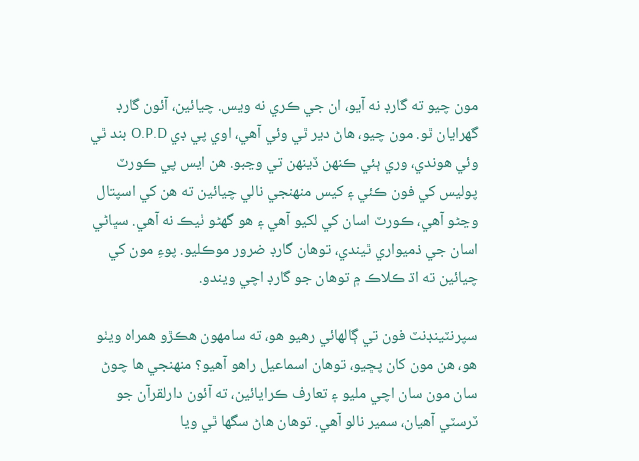مون چيو ته گارڊ نه آيو، ان جي ڪري نه ويس. چيائين، آئون گارڊ گهرايان ٿو. مون چيو، هاڻ دير ٿي وئي آهي، اوي پي ڊي O.P.D بند ٿي وئي هوندي، وري ٻئي ڪنهن ڏينهن تي وڃبو. هن ايس پي ڪورٽ پوليس کي فون ڪئي ۽ کيس منهنجي نالي چيائين ته هن کي اسپتال وڃڻو آهي، ڪورٽ اسان کي لکيو آهي ۽ هو گهڻو ٺيڪ نه آهي. سڀاڻي اسان جي ذميواري ٿيندي، توهان گارڊ ضرور موڪليو. پوءِ مون کي چيائين ته اڌ ڪلاڪ ۾ توهان جو گارڊ اچي ويندو.

سپرنٽينڊنٽ فون تي ڳالهائي رهيو هو، ته سامهون هڪڙو همراه ويٺو هو، هن مون کان پڇيو، توهان اسماعيل راهو آهيو؟ منهنجي ها چوڻ سان مون سان اچي مليو ۽ تعارف ڪرايائين، ته آئون دارلقرآن جو ٽرسٽي آهيان، سمير نالو آهي. توهان هاڻ سگها ٿي ويا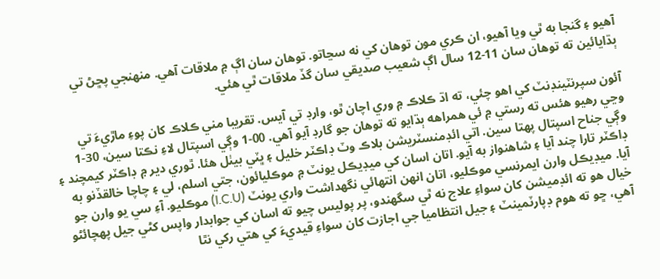آهيو ۽ گنجا به ٿي ويا آهيو، ان ڪري مون توهان کي نه سڃاتو. توهان سان اڳ ۾ ملاقات آهي. منهنجي پڇڻ تي ٻڌايائين ته توهان سان 11-12 سال اڳ شعيب صديقي سان گڏ ملاقات ٿي هئي.

آئون سپرنٽينڊنٽ کي اهو چئي، ته اڌ ڪلاڪ ۾ وري اچان ٿو، وارڊ تي آيس. تقريبا مني ڪلاڪ کان پوءِ ماڙيءَ تي وڃي رهيو هئس ته رستي ۾ ئي همراهه ٻڌايو ته توهان جو گارڊ آيو آهي. 00-1 وڳي اسپتال لاءِ نڪتا سين، 30-1 وڳي جناح اسپتال پهتا سين. اتي ائڊمنسٽريشن بلاڪ وٽ ڊاڪٽر خليل ۽ ڀٽي بيٺل هئا. ٿوري دير ۾ ڊاڪٽر کيمچند ۽ ڊاڪٽر تارا چند آيا ۽ شاهنواز به آيو. اتان اسان کي ميڊيڪل يونٽ ۾ موڪليائون، جتي اسلم، لي ۽ چاچا خالقڏنو به آيا. ميڊيڪل وارن ايمرنسي موڪليو، اتان انهن انتهائي نگهداشت واري يونٽ (I.C.U) موڪليو. آءِ سي يو وارن جو خيال هو ته ائڊميشن کان سواءِ علاج نه ٿي سگهندو، پر پوليس چيو ته اسان کي جوابدار واپس کڻي جيل پهچائڻو آهي، ڇو ته هوم ڊپارٽمينٽ ۽ جيل انتظاميا جي اجازت کان سواءِ قيديءَ کي هتي رکي نٿا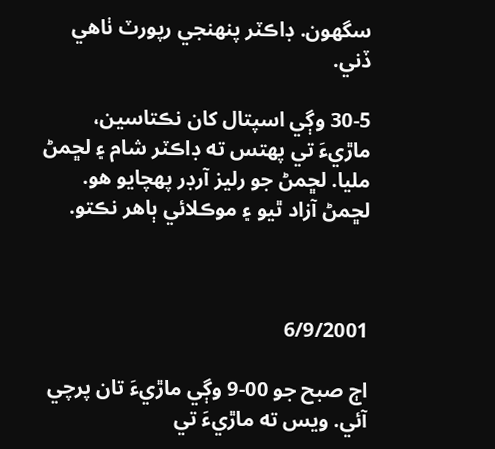سگهون. ڊاڪٽر پنهنجي رپورٽ ٺاهي ڏني.

30-5 وڳي اسپتال کان نڪتاسين، ماڙيءَ تي پهتس ته ڊاڪٽر شام ۽ لڇمڻ مليا. لڇمڻ جو رليز آرڊر پهچايو هو. لڇمڻ آزاد ٿيو ۽ موڪلائي ٻاهر نڪتو.



6/9/2001

اڄ صبح جو 00-9 وڳي ماڙيءَ تان پرچي آئي. ويس ته ماڙيءَ تي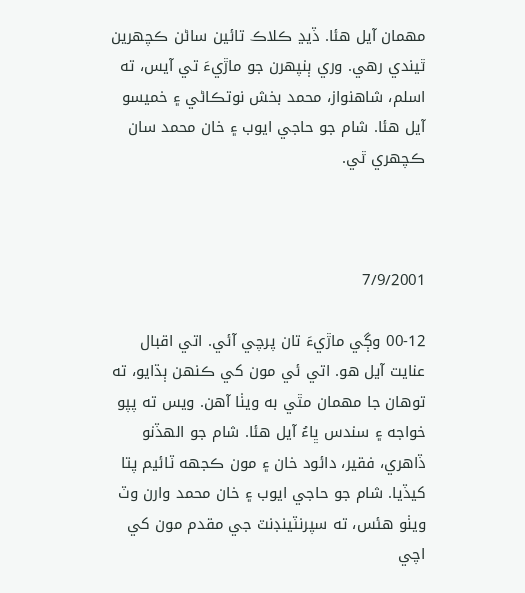مهمان آيل هئا. ڏيڍ ڪلاڪ تائين ساڻن ڪچهرين ٿيندي رهي. وري ٻنپهرن جو ماڙيءَ تي آيس، ته اسلم، شاهنواز، محمد بخش نوتڪاڻي ۽ خميسو آيل هئا. شام جو حاجي ايوب ۽ خان محمد سان ڪچهري ٿي.



7/9/2001

00-12 وڳي ماڙيءَ تان پرچي آئي. اتي اقبال عنايت آيل هو. اتي ئي مون کي ڪنهن ٻڌايو، ته توهان جا مهمان مٿي به ويٺا آهن. ويس ته پپو خواجه ۽ سندس ڀاءُ آيل هئا. شام جو الهڏنو ڏاهري، فقير، دائود خان ۽ مون ڪجهه ٽائيم پتا کيڏيا. شام جو حاجي ايوب ۽ خان محمد وارن وٽ ويٺو هئس، ته سپرنٽينڊنٽ جي مقدم مون کي اچي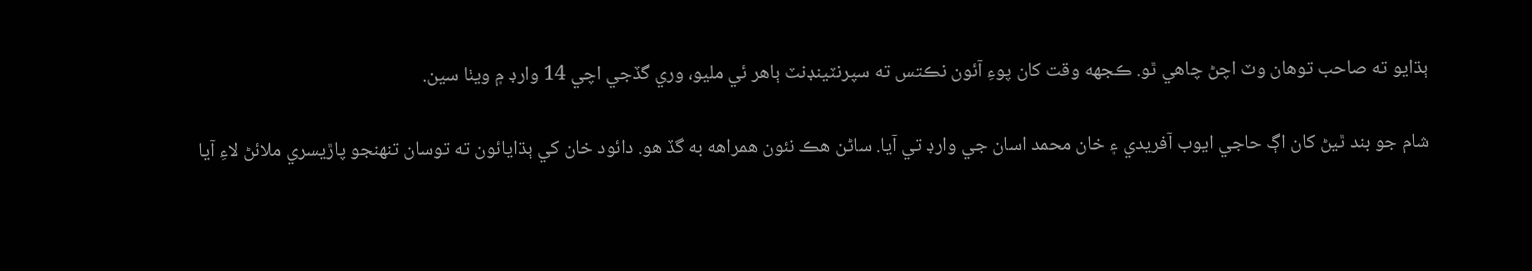ٻڌايو ته صاحب توهان وٽ اچڻ چاهي ٿو. ڪجهه وقت کان پوءِ آئون نڪتس ته سپرنٽينڊنٽ ٻاهر ئي مليو، وري گڏجي اچي 14 وارڊ ۾ ويٺا سين.

شام جو بند ٿيڻ کان اڳ حاجي ايوب آفريدي ۽ خان محمد اسان جي وارڊ تي آيا. ساڻن هڪ نئون همراهه به گڏ هو. دائود خان کي ٻڌايائون ته توسان تنهنجو پاڙيسري ملائڻ لاءِ آيا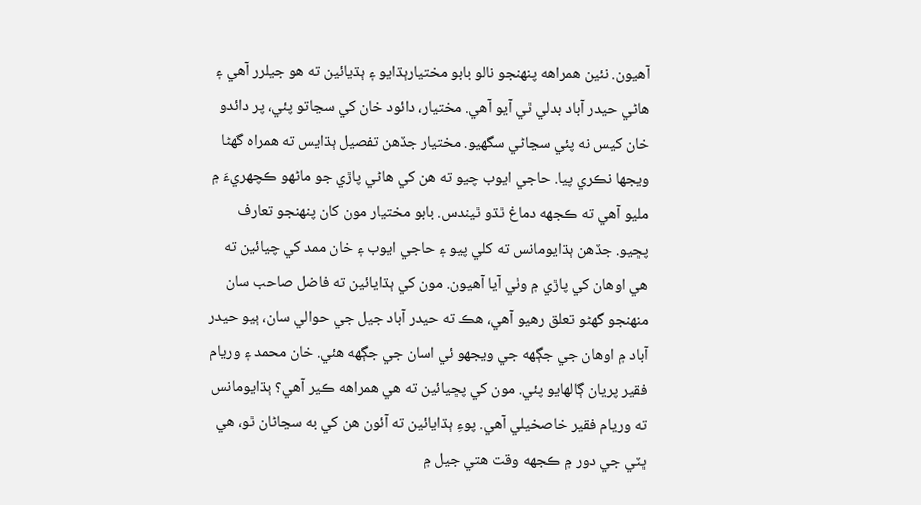آهيون. نئين همراهه پنهنجو نالو بابو مختيارٻڌايو ۽ ٻڌيائين ته هو جيلرر آهي ۽ هاڻي حيدر آباد بدلي ٿي آيو آهي. مختيار، دائود خان کي سڃاتو پئي، پر دائدو خان کيس نه پئي سڃاڻي سگهيو. مختيار جڏهن تفصيل ٻڌايس ته همراه گهڻا ويجها نڪري پيا. حاجي ايوب چيو ته هن کي هاڻي پاڙي جو ماڻهو ڪچهريءَ ۾ مليو آهي ته ڪجهه دماغ ٿڌو ٿيندس. بابو مختيار مون کان پنهنجو تعارف پڇيو. جڏهن ٻڌايومانس ته کلي پيو ۽ حاجي ايوب ۽ خان ممد کي چيائين ته هي اوهان کي پاڙي ۾ وٺي آيا آهيون. مون کي ٻڌايائين ته فاضل صاحب سان منهنجو گهڻو تعلق رهيو آهي، هڪ ته حيدر آباد جيل جي حوالي سان، ٻيو حيدر آباد ۾ اوهان جي جڳهه جي ويجهو ئي اسان جي جڳهه هئي. خان محمد ۽ وريام فقير پريان ڳالهايو پئي. مون کي پڇيائين ته هي همراهه ڪير آهي؟ ٻڌايومانس ته وريام فقير خاصخيلي آهي. پوءِ ٻڌايائين ته آئون هن کي به سڃاڻان ٿو، هي ڀٽي جي دور ۾ ڪجهه وقت هتي جيل ۾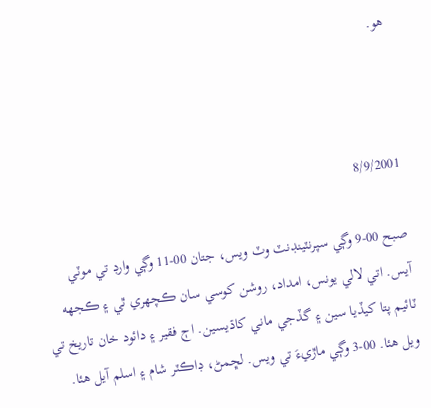هو.



8/9/2001

صبح 00-9 وڳي سپرنٽينڊنٽ وٽ ويس، جتان 00-11 وڳي وارڊ تي موٽي آيس. اتي لالي يونس، امداد، روشن کوسي سان ڪچهري ٿي ۽ ڪجهه ٽائيم پتا کيڏيا سين ۽ گڏجي ماني کاڌيسين. اڄ فقير ۽ دائود خان تاريخ تي ويل هئا. 00-3 وڳي ماڙيءَ تي ويس. لڇمڻ، ڊاڪٽر شام ۽ اسلم آيل هئا.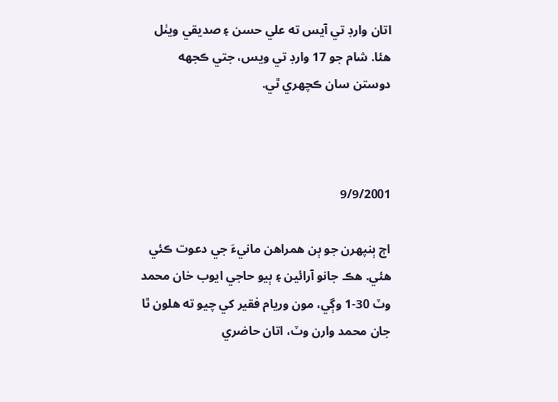اتان وارڊ تي آيس ته علي حسن ۽ صديقي ويٺل هئا. شام جو 17 وارڊ تي ويس، جتي ڪجهه دوستن سان ڪچهري ٿي.



9/9/2001

اڄ ٻنپهرن جو ٻن همراهن مانيءَ جي دعوت ڪئي هئي. هڪ جانو آرائين ۽ ٻيو حاجي ايوب خان محمد وٽ 30-1 وڳي، مون وريام فقير کي چيو ته هلون ٿا جان محمد وارن وٽ، اتان حاضري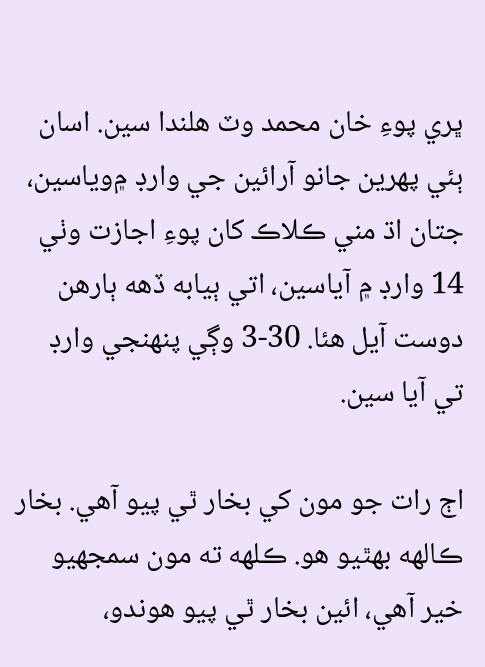ڀري پوءِ خان محمد وٽ هلندا سين. اسان ٻئي پهرين جانو آرائين جي وارڊ ۾وياسين، جتان اڌ مني ڪلاڪ کان پوءِ اجازت وٺي 14 وارڊ ۾ آياسين، اتي ٻيابه ڏهه ٻارهن دوست آيل هئا. 30-3 وڳي پنهنجي وارڊ تي آيا سين.

اڄ رات جو مون کي بخار ٿي پيو آهي. بخار ڪالهه بهٿيو هو. ڪلهه ته مون سمجهيو خير آهي، ائين بخار ٿي پيو هوندو،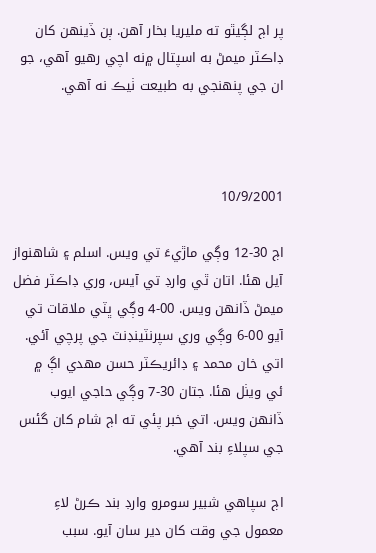پر اڄ لڳيٿو ته مليريا بخار آهن. ٻن ڏينهن کان ڊاڪٽر ميمڻ به اسپتال ۾نه اچي رهيو آهي، جو ان جي پنهنجي به طبيعت ٺيڪ نه آهي.



10/9/2001

اڄ 30-12 وڳي ماڙيءَ تي ويس. اسلم ۽ شاهنواز آيل هئا. اتان ٿي وارڊ تي آيس، وري ڊاڪٽر فضل ميمڻ ڏانهن ويس. 00-4 وڳي ڀٽي ملاقات تي آيو 00-6 وڳي وري سپرنٽينڊنٽ جي پرچي آئي. اتي خان محمد ۽ ڊائريڪٽر حسن مهدي اڳ ۾ ئي ويٺل هئا. جتان 30-7 وڳي حاجي ايوب ڏانهن ويس. اتي خبر پئي ته اڄ شام کان گئس جي سپلاءِ بند آهي.

اڄ سپاهي شبير سومرو وارڊ بند ڪرڻ لاءِ معمول جي وقت کان دير سان آيو. سبب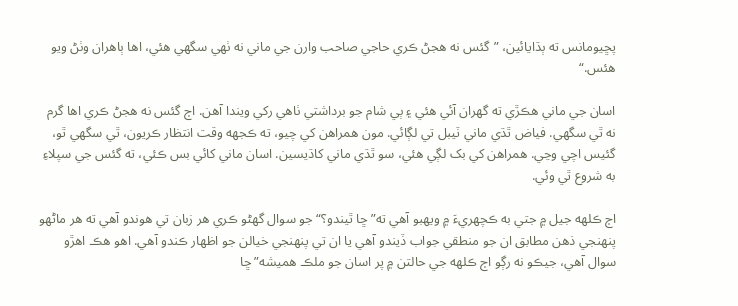پڇيومانس ته ٻڌايائين، ”گئس نه هجڻ ڪري حاجي صاحب وارن جي ماني نه ٺهي سگهي هئي، اها ٻاهران وٺڻ ويو هئس.“

اسان جي ماني هڪڙي ته گهران آئي هئي ۽ ٻي شام جو برداشتي ٺاهي رکي ويندا آهن. اڄ گئس نه هجڻ ڪري اها گرم نه ٿي سگهي. فياض ٿڌي ماني ٽيبل تي لڳائي. مون همراهن کي چيو، ته ڪجهه وقت انتظار ڪريون، ٿي سگهي ٿو، گئيس اچي وڃي. همراهن کي بک لڳي هئي، سو ٿڌي ماني کاڌيسين. اسان ماني کائي بس ڪئي، ته گئس جي سپلاءِ به شروع ٿي وئي.

اڄ ڪلهه جيل ۾ جتي به ڪچهريءَ ۾ ويهبو آهي ته”ڇا ٿيندو؟“ جو سوال گهڻو ڪري هر زبان تي هوندو آهي ته هر ماڻهو پنهنجي ذهن مطابق ان جو منطقي جواب ڏيندو آهي يا ان تي پنهنجي خيالن جو اظهار ڪندو آهي. اهو هڪ اهڙو سوال آهي، جيڪو نه رڳو اڄ ڪلهه جي حالتن ۾ پر اسان جو ملڪ هميشه”ڇا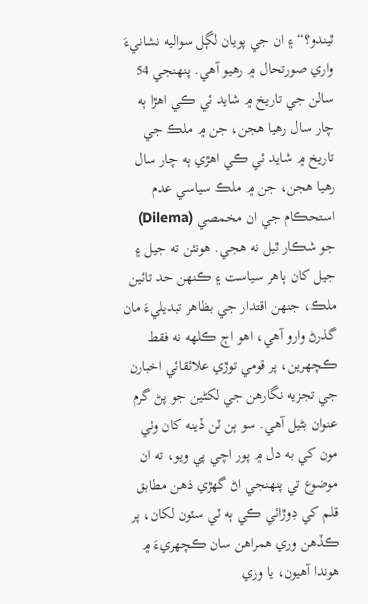ٿيندو؟“ ۽ ان جي پويان لڳل سواليه نشانيءَ واري صورتحال ۾ رهيو آهي. پنهنجي 54 سالن جي تاريخ ۾ شايد ئي ڪي اهڙا ٻه چار سال رهيا هجن، جن ۾ ملڪ جي تاريخ ۾ شايد ئي ڪي اهڙي ٻه چار سال رهيا هجن، جن ۾ ملڪ سياسي عدم استحڪام جي ان مخمصي (Dilema) جو شڪار ٿيل نه هجي. هونئن ته جيل ۽ جيل کان ٻاهر سياست ۽ ڪنهن حد تائين ملڪ، جنهن اقتدار جي بظاهر تبديليءَ مان گذرڻ وارو آهي، اهو اڄ ڪلهه نه فقط ڪچهرين، پر قومي توڙي علائقائي اخبارن جي تجزيه نگارهن جي لکڻين جو پڻ گرم عنوان بڻيل آهي. سو ٻن ٽن ڏينه کان وٺي مون کي به دل ۾ پور اچي پي ويو، ته ان موضوع تي پنهنجي اڻ گهڙي ذهن مطابق قلم کي ڊوڙائي ڪي ٻه ٽي سٽون لکان، پر ڪڏهن وري همراهن سان ڪچهريءَ ۾ هوندا آهيون، يا وري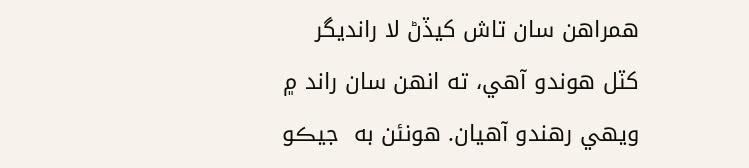همراهن سان تاش کيڏڻ لا رانديگر کٽل هوندو آهي، ته انهن سان راند ۾ ويهي رهندو آهيان. هونئن به  جيڪو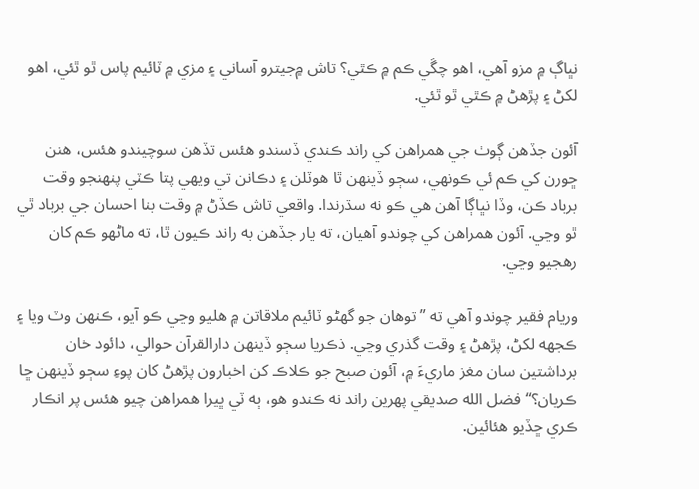نڀاڳ ۾ مزو آهي، اهو چڱي ڪم ۾ ڪٿي؟ تاش ۾جيترو آساني ۽ مزي ۾ ٽائيم پاس ٿو ٿئي، اهو لکڻ ۽ پڙهڻ ۾ ڪٿي ٿو ٿئي.

آئون جڏهن ڳوٺ جي همراهن کي راند ڪندي ڏسندو هئس تڏهن سوچيندو هئس، هنن ڇورن کي ڪم ئي ڪونهي، سڄو ڏينهن ٿا هوٽلن ۽ دڪانن تي ويهي پتا ڪٽي پنهنجو وقت برباد ڪن، وڏا نڀاڳا آهن هي ڪو نه سڌرندا. واقعي تاش ڪڏڻ ۾ وقت بنا احسان جي برباد ٿي ٿو وڃي. آئون همراهن کي چوندو آهيان، ته يار جڏهن به راند ڪيون ٿا، ته ماڻهو ڪم کان رهجيو وڃي.

وريام فقير چوندو آهي ته ”توهان جو گهڻو ٽائيم ملاقاتن ۾ هليو وڃي ڪو آيو، ڪنهن وٽ ويا ۽ ڪجهه لکڻ، پڙهڻ ۽ وقت گذري وڃي. ذڪريا سڄو ڏينهن دارالقرآن حوالي، دائود خان برداشتين سان مغز ماريءَ ۾، آئون صبح جو ڪلاڪ کن اخبارون پڙهڻ کان پوءِ سڄو ڏينهن ڇا ڪريان؟“ فضل الله صديقي پهرين راند نه ڪندو هو، ٻه ٽي ڀيرا همراهن چيو هئس پر انڪار ڪري ڇڏيو هئائين.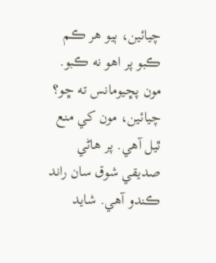چيائين، ٻيو هر ڪم ڪبو پر اهو نه ڪبو. مون پڇيومانس ته ڇو؟ چيائين، مون کي منع ٿيل آهي. پر هاڻي صديقي شوق سان راند ڪندو آهي. شايد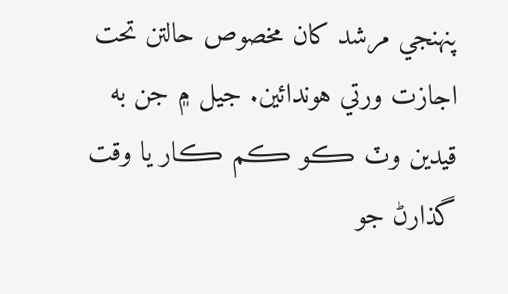پنهنجي مرشد کان مخصوص حالتن تحت اجازت ورتي هوندائين. جيل ۾ جن به قيدين وٽ ڪو ڪم ڪار يا وقت گذارڻ جو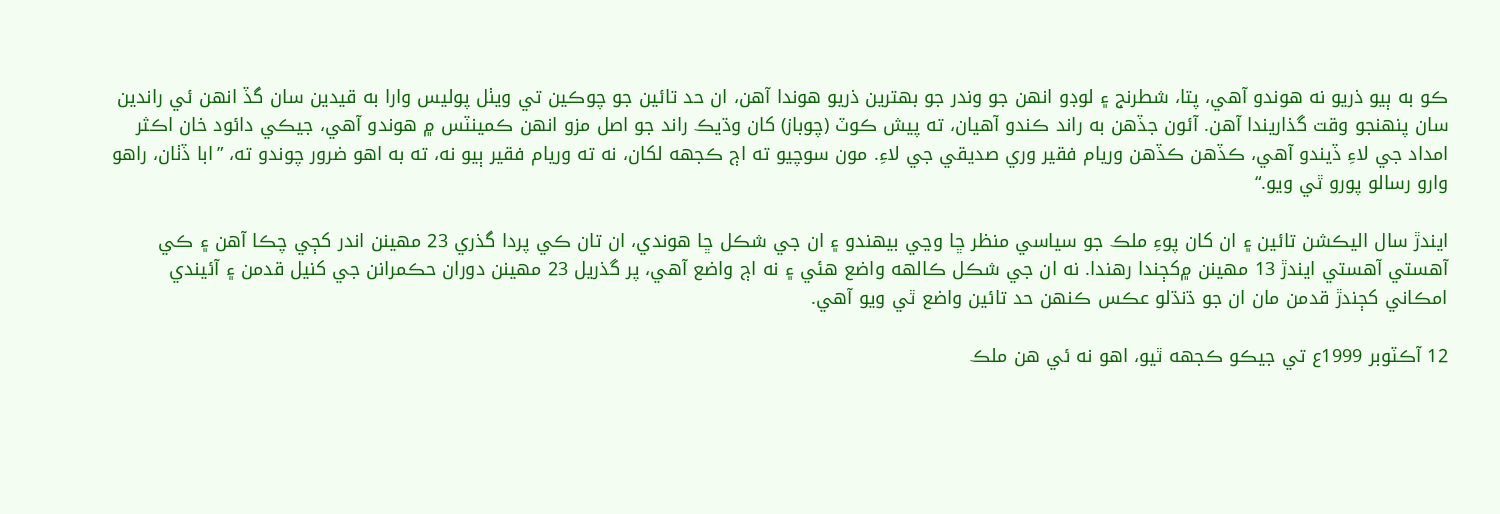ڪو به ٻيو ذريو نه هوندو آهي، پتا، شطرنج ۽ لوڊو انهن جو وندر جو بهترين ذريو هوندا آهن، ان حد تائين جو چوڪين تي ويٺل پوليس وارا به قيدين سان گڏ انهن ئي راندين سان پنهنجو وقت گذاريندا آهن. آئون جڏهن به راند ڪندو آهيان، ته پيش ڪوٽ (چوباز) کان وڌيڪ راند جو اصل مزو انهن ڪمينٽس ۾ هوندو آهي، جيڪي دائود خان اڪثر امداد جي لاءِ ڏيندو آهي، ڪڏهن ڪڏهن وريام فقير وري صديقي جي لاءِ. مون سوچيو ته اڄ ڪجهه لکان، نه ته وريام فقير ٻيو نه، ته به اهو ضرور چوندو ته، ”ابا ڏٺان، راهو وارو رسالو پورو ٿي ويو.“

ايندڙ سال اليڪشن تائين ۽ ان کان پوءِ ملڪ جو سياسي منظر ڇا وڃي بيهندو ۽ ان جي شڪل ڇا هوندي، ان تان ڪي پردا گذري 23 مهينن اندر کڄي چڪا آهن ۽ ڪي آهستي آهستي ايندڙ 13 مهينن ۾کڄندا رهندا. نه ان جي شڪل ڪالهه واضع هئي ۽ نه اڄ واضع آهي، پر گذريل 23 مهينن دوران حڪمرانن جي کنيل قدمن ۽ آئيندي امڪاني کڄندڙ قدمن مان ان جو ڌنڌلو عڪس ڪنهن حد تائين واضع ٿي ويو آهي.

12 آڪٽوبر 1999ع تي جيڪو ڪجهه ٿيو، اهو نه ئي هن ملڪ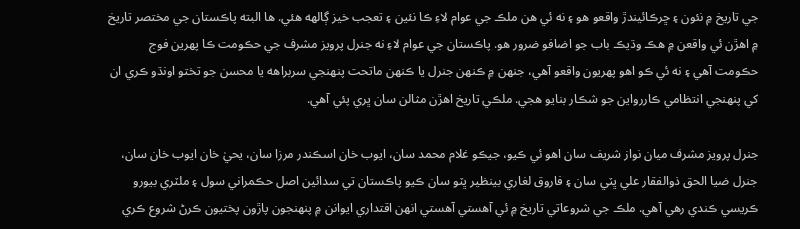جي تاريخ ۾ نئون ۽ ڇرڪائيندڙ واقعو هو ۽ نه ئي هن ملڪ جي عوام لاءِ ڪا نئين ۽ تعجب خيز ڳالهه هئي. ها البته پاڪستان جي مختصر تاريخ ۾ اهڙن ئي واقعن ۾ هڪ وڌيڪ باب جو اضافو ضرور هو. پاڪستان جي عوام لاءِ نه جنرل پرويز مشرف جي حڪومت ڪا پهرين فوج حڪومت آهي ۽ نه ئي ڪو اهو پهريون واقعو آهي، جنهن ۾ ڪنهن جنرل يا ڪنهن ماتحت پنهنجي سربراهه يا محسن جو تختو اونڌو ڪري ان کي پنهنجي انتظامي ڪاررواين جو شڪار بنايو هجي. ملڪي تاريخ اهڙن مثالن سان ڀري پئي آهي.

جنرل پرويز مشرف ميان نواز شريف سان اهو ئي ڪيو، جيڪو غلام محمد سان، ايوب خان اسڪندر مرزا سان، يحيٰ خان ايوب خان سان، جنرل ضيا الحق ذوالفقار علي ڀٽي سان ۽ فاروق لغاري بينظير ڀٽو سان ڪيو پاڪستان تي سدائين اصل حڪمراني سول ۽ ملٽري بيورو ڪريسي ڪندي رهي آهي. ملڪ جي شروعاتي تاريخ ۾ ئي آهستي آهستي انهن اقتداري ايوانن ۾ پنهنجون پاڙون پختيون ڪرڻ شروع ڪري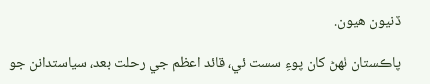ڏنيون هيون.

پاڪستان ٺهڻ کان پوءِ سست ئي، قائد اعظم جي رحلت بعد، سياستدانن جو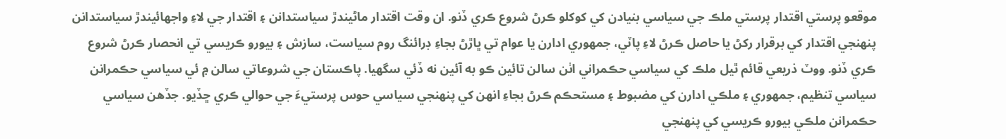موقعو پرستي اقتدار پرستي ملڪ جي سياسي بنيادن کي کوکلو ڪرڻ شروع ڪري ڏنو. ان وقت اقتدار ماڻيندڙ سياستدانن ۽ اقتدار جي لاءِ واجهائيندڙ سياستدانن پنهنجي اقتدار کي برقرار رکڻ يا حاصل ڪرڻ لاءِ پاٽي، جمهوري ادارن يا عوام تي ڀاڙڻ بجاءِ ڊرائنگ روم سياست، سازش ۽ بيورو ڪريسي تي انحصار ڪرڻ شروع ڪري ڏنو. ووٽ ذريعي قائم ٿيل ملڪ کي سياسي حڪمراني اٺن سالن تائين ڪو به آئين نه ڏئي سگهيا. پاڪستان جي شروعاتي سالن ۾ ئي سياسي حڪمرانن سياسي تنظيم، جمهوري ۽ ملڪي ادارن کي مضبوط ۽ مستحڪم ڪرڻ بجاءِ انهن کي پنهنجي سياسي حوس پرستيءَ جي حوالي ڪري ڇڏيو. جڏهن سياسي حڪمرانن ملڪي بيورو ڪريسي کي پنهنجي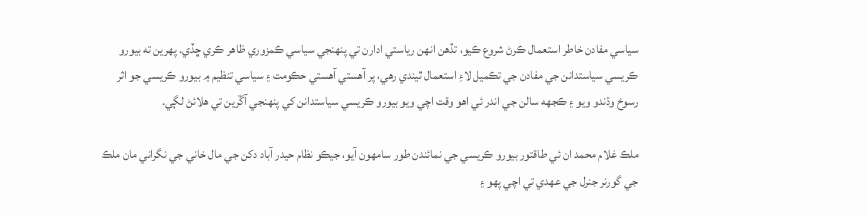سياسي مفادن خاطر استعمال ڪرڻ شروع ڪيو، تڏهن انهن رياستي ادارن تي پنهنجي سياسي ڪمزوري ظاهر ڪري ڇڏي. پهرين ته بيورو ڪريسي سياستدانن جي مفادن جي تڪميل لاءِ استعمال ٿيندي رهي، پر آهستي آهستي حڪومت ۽ سياسي تنظيم ۾ بيورو ڪريسي جو اثر رسوخ وڌندو ويو ۽ ڪجهه سالن جي اندر ئي اهو وقت اچي ويو بيورو ڪريسي سياستدانن کي پنهنجي آڱرين تي هلائڻ لڳي.

ملڪ غلام محمد ان ئي طاقتور بيورو ڪريسي جي نمائندن طور سامهون آيو، جيڪو نظام حيدر آباد دکن جي مال خاني جي نگراني مان ملڪ جي گورنر جنرل جي عهدي تي اچي پهو ۽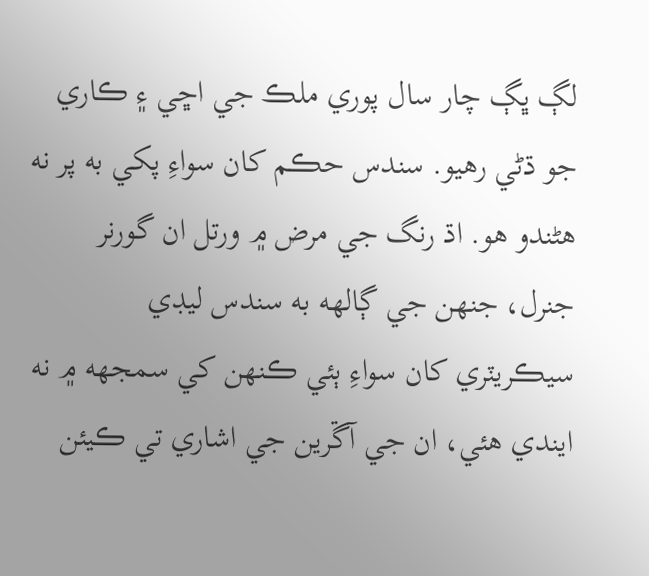لڳ ڀڳ چار سال پوري ملڪ جي اڇي ۽ ڪاري جو ڌڻي رهيو. سندس حڪم کان سواءِ پکي به پر نه هڻندو هو. اڌ رنگ جي مرض ۾ ورتل ان گورنر جنرل، جنهن جي ڳالهه به سندس ليڊي سيڪريٽري کان سواءِ ٻئي ڪنهن کي سمجهه ۾ نه ايندي هئي، ان جي آڱرين جي اشاري تي ڪيئن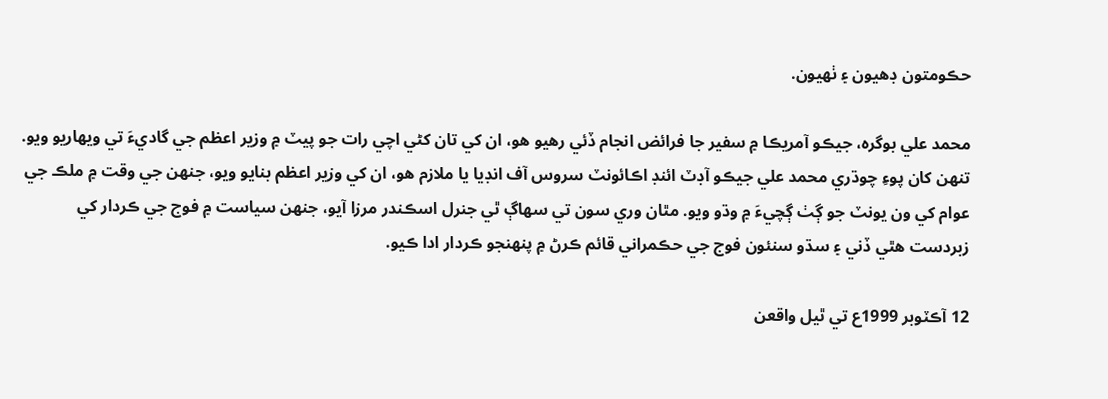حڪومتون ڊهيون ۽ ٺهيون.

محمد علي بوگره، جيڪو آمريڪا ۾ سفير جا فرائض انجام ڏئي رهيو هو، ان کي تان کڻي اچي رات جو پيٽ ۾ وزير اعظم جي گاديءَ تي ويهاريو ويو. تنهن کان پوءِ چوڌري محمد علي جيڪو آڊٽ ائنڊ اڪائونٽ سروس آف انڊيا يا ملازم هو، ان کي وزير اعظم بنايو ويو، جنهن جي وقت ۾ ملڪ جي عوام کي ون يونٽ جو ڳٺ ڳچيءَ ۾ وڌو ويو. مٿان وري سون تي سهاڳ ٿي جنرل اسڪندر مرزا آيو، جنهن سياست ۾ فوج جي ڪردار کي زبردست هٿي ڏني ۽ سڌو سنئون فوج جي حڪمراني قائم ڪرڻ ۾ پنهنجو ڪردار ادا ڪيو.

12 آڪٽوبر 1999ع تي ٿيل واقعن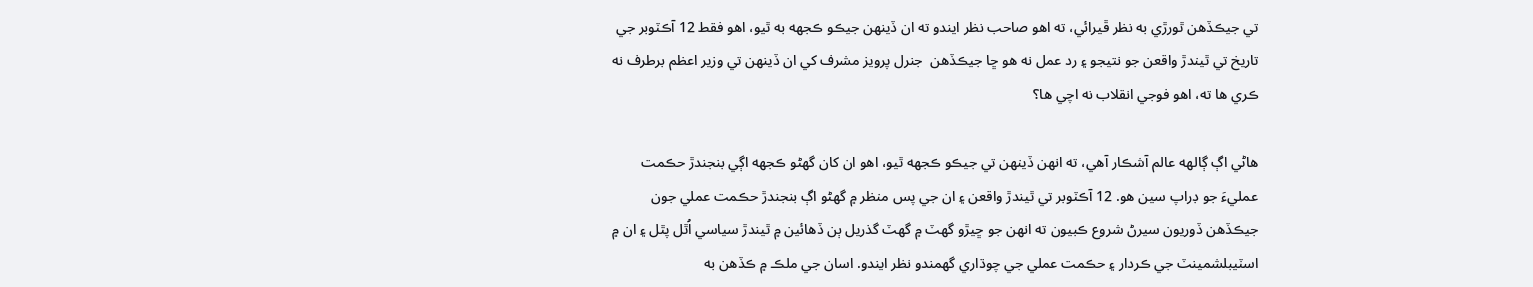تي جيڪڏهن ٿورڙي به نظر ڦيرائي، ته اهو صاحب نظر ايندو ته ان ڏينهن جيڪو ڪجهه به ٿيو، اهو فقط 12 آڪٽوبر جي تاريخ تي ٿيندڙ واقعن جو نتيجو ۽ رد عمل نه هو ڇا جيڪڏهن  جنرل پرويز مشرف کي ان ڏينهن تي وزير اعظم برطرف نه ڪري ها ته، اهو فوجي انقلاب نه اچي ها؟

هاڻي اڳ ڳالهه عالم آشڪار آهي، ته انهن ڏينهن تي جيڪو ڪجهه ٿيو، اهو ان کان گهڻو ڪجهه اڳي بنجندڙ حڪمت عمليءَ جو ڊراپ سين هو. 12 آڪٽوبر تي ٿيندڙ واقعن ۽ ان جي پس منظر ۾ گهڻو اڳ بنجندڙ حڪمت عملي جون جيڪڏهن ڏوريون سيرڻ شروع ڪبيون ته انهن جو ڇيڙو گهٽ ۾ گهٽ گذريل ٻن ڏهائين ۾ ٿيندڙ سياسي اُٿل پٿل ۽ ان ۾ اسٽيبلشمينٽ جي ڪردار ۽ حڪمت عملي جي چوڌاري گهمندو نظر ايندو. اسان جي ملڪ ۾ ڪڏهن به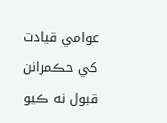عوامي قيادت کي حڪمرانن قبول نه ڪيو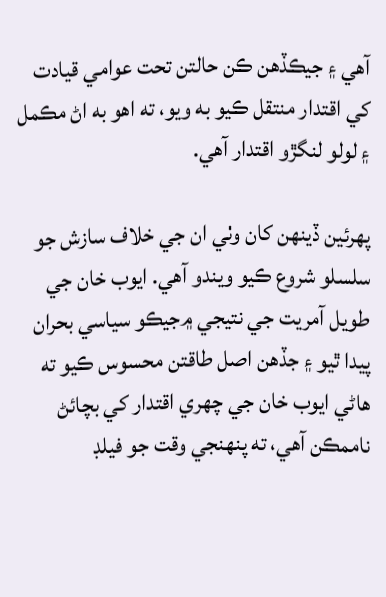آهي ۽ جيڪڏهن ڪن حالتن تحت عوامي قيادت کي اقتدار منتقل ڪيو به ويو، ته اهو به اڻ مڪمل ۽ لولو لنگڙو اقتدار آهي.

پهرئين ڏينهن کان وٺي ان جي خلاف سازش جو سلسلو شروع ڪيو ويندو آهي. ايوب خان جي طويل آمريت جي نتيجي ۾جيڪو سياسي بحران پيدا ٿيو ۽ جڏهن اصل طاقتن محسوس ڪيو ته هاڻي ايوب خان جي چهري اقتدار کي بچائڻ ناممڪن آهي، ته پنهنجي وقت جو فيلڊ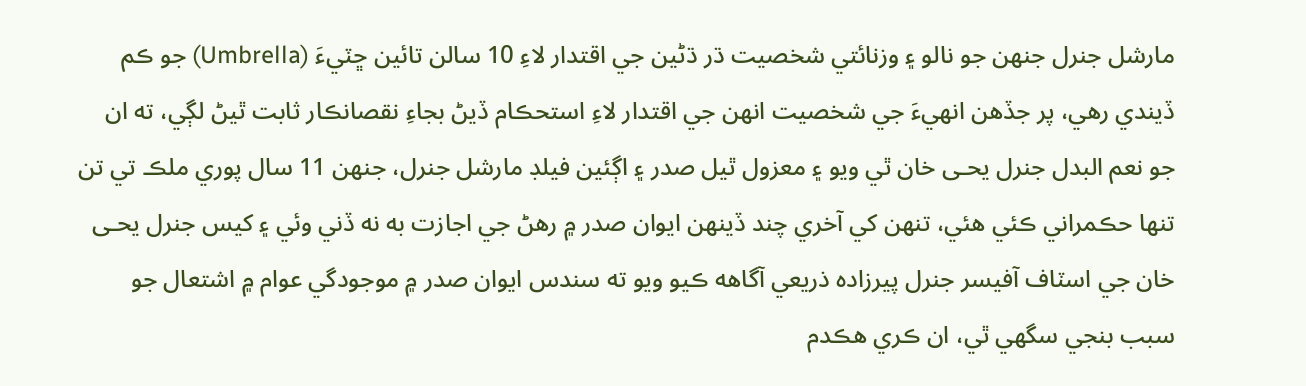مارشل جنرل جنهن جو نالو ۽ وزنائتي شخصيت ڌر ڌڻين جي اقتدار لاءِ 10 سالن تائين ڇٽيءَ (Umbrella) جو ڪم ڏيندي رهي، پر جڏهن انهيءَ جي شخصيت انهن جي اقتدار لاءِ استحڪام ڏيڻ بجاءِ نقصانڪار ثابت ٿيڻ لڳي، ته ان جو نعم البدل جنرل يحـى خان ٿي ويو ۽ معزول ٿيل صدر ۽ اڳئين فيلڊ مارشل جنرل، جنهن 11 سال پوري ملڪ تي تن تنها حڪمراني ڪئي هئي، تنهن کي آخري چند ڏينهن ايوان صدر ۾ رهڻ جي اجازت به نه ڏني وئي ۽ کيس جنرل يحـى خان جي اسٽاف آفيسر جنرل پيرزاده ذريعي آگاهه ڪيو ويو ته سندس ايوان صدر ۾ موجودگي عوام ۾ اشتعال جو سبب بنجي سگهي ٿي، ان ڪري هڪدم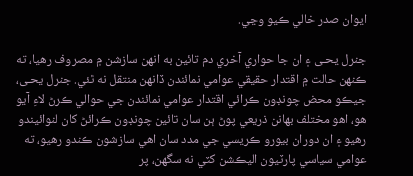ايوان صدر خالي ڪيو وڃي.

جنرل يحـى ۽ ان جا حواري آخري دم تائين به انهن سازشن ۾ مصروف رهيا، ته ڪنهن حالت ۾ اقتدار حقيقي عوامي نمائندن ڏانهن منتقل نه ٿئي. جنرل يحـى، جيڪو محض چونڊون ڪرائي اقتدار عوامي نمائندن جي حوالي ڪرڻ لاءِ آيو هو، اهو مختلف بهانن ذريعي پوڻ ٻن سان تائين چونڊون ڪرائڻ کان لنوائيندو رهيو ۽ ان دوران بيورو ڪريسي جي مدد سان اهي سازشون ڪندو رهيو، ته عوامي سياسي پارٽيون اليڪشن کٽي نه سگهن، پر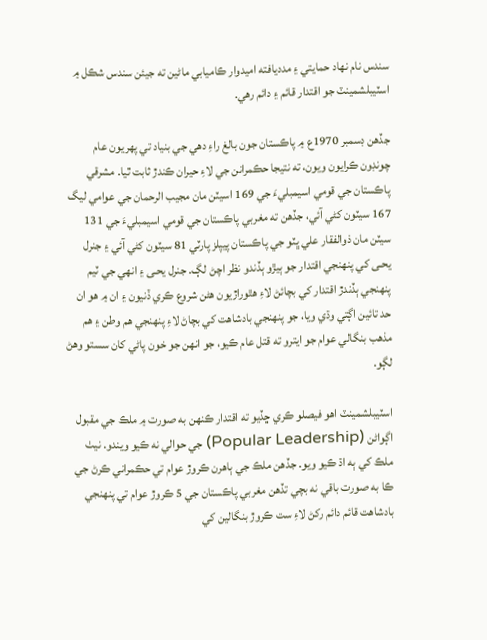سندس نام نهاد حمايتي ۽ مدديافته اميدوار ڪاميابي ماڻين ته جيئن سندس شڪل ۾ اسٽيبلشمينٽ جو اقتدار قائم ۽ دائم رهي.

جڏهن ڊسمبر 1970ع ۾ پاڪستان جون بالغ راءِ دهي جي بنياد تي پهريون عام چونڊون ڪرايون ويون، ته نتيجا حڪمرانن جي لاءِ حيران ڪندڙ ثابت ٿيا. مشرقي پاڪستان جي قومي اسيمبليءَ جي 169 اسيٽن مان مجيب الرحمان جي عوامي ليگ 167 سيٽون کڻي آئي، جڏهن ته مغربي پاڪستان جي قومي اسيمبليءَ جي 131 سيٽن مان ذوالفقار علي ڀٽو جي پاڪستان پيپلز پارٽي 81 سيٽون کڻي آئي ۽ جنرل يحـى کي پنهنجي اقتدار جو ٻيڙو ٻڏندو نظر اچڻ لڳ. جنرل يحـى ۽ انهي جي ٽيم پنهنجي ٻڏندڙ اقتدار کي بچائڻ لاءِ هٿوراڙيون هڻن شروع ڪري ڏنيون ۽ ان ۾ هو ان حد تائين اڳتي وڌي ويا، جو پنهنجي بادشاهت کي بچاڻ لاءِ پنهنجي هم وطن ۽ هم مذهب بنگالي عوام جو ايترو ته قتل عام ڪيو، جو انهن جو خون پاڻي کان سستو وهڻ لڳو.

اسٽيبلشمينٽ اهو فيصلو ڪري ڇڏيو ته اقتدار ڪنهن به صورت ۾ ملڪ جي مقبول اڳواڻن (Popular Leadership) جي حوالي نه ڪيو ويندو. نيٺ ملڪ کي ٻه اڌ ڪيو ويو. جڏهن ملڪ جي ٻاهرن ڪروڙ عوام تي حڪمراني ڪرڻ جي ڪا به صورت باقي نه بچي تڏهن مغربي پاڪستان جي 5 ڪروڙ عوام تي پنهنجي بادشاهت قائم دائم رکڻ لاءِ ست ڪروڙ بنگالين کي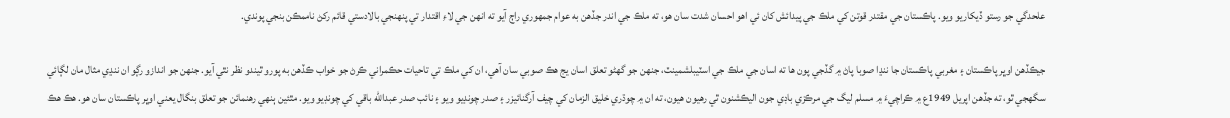علحدگي جو رستو ڏيکاريو ويو. پاڪستان جي مقتدر قوتن کي ملڪ جي پيدائش کان ئي اهو احسان شدت سان هو، ته ملڪ جي اندر جڏهن به عوام جمهوري راڄ آيو ته انهن جي لاءِ اقتدار تي پنهنجي بالادستي قائم رکڻ ناممڪن بنجي پوندي.

جيڪڏهن اوڀر پاڪستان ۽ مغربي پاڪستان جا ننڍا صوبا پاڻ ۾ گڏجي پون ها ته اسان جي ملڪ جي اسٽيبلشمينٽ، جنهن جو گهڻو تعلق اسان يج هڪ صوبي سان آهي، ان کي ملڪ تي تاحيات حڪمراني ڪرڻ جو خواب ڪڏهن به پورو ٿيندو نظر نٿي آيو. جنهن جو اندازو رڳو ان ننڍي مثال مان لڳائي سگهجي ٿو، ته جڏهن اپريل 1949ع ۾ ڪراچيءَ ۾ مسلم ليگ جي مرڪزي باڊي جون اليڪشنون ٿي رهيون هيون، ته ان ۾ چوڌري خليق الزمان کي چيف آرگنائيزر ۽ صدر چونڊيو ويو ۽ نائب صدر عبدالله باقي کي چونڊيو ويو. مٿئين ٻنهي رهنمائن جو تعلق بنگال يعني اوڀر پاڪستان سان هو. هڪ هڪ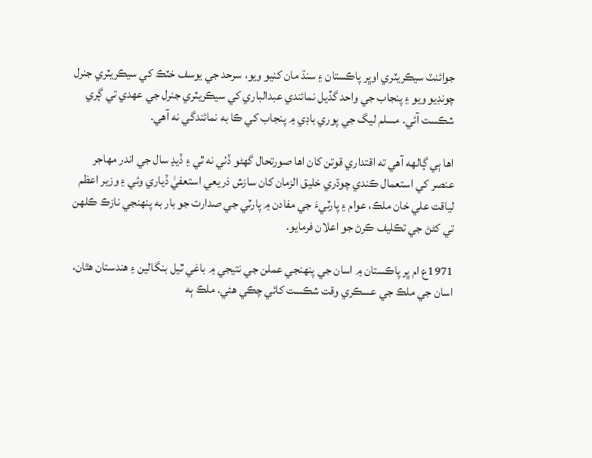جوائنٽ سيڪريٽري اوڀر پاڪستان ۽ سنڌ مان کنيو ويو، سرحد جي يوسف خٽڪ کي سيڪريٽري جنرل چونڊيو ويو ۽ پنجاب جي واحد گڏيل نمائندي عبدالباري کي سيڪريٽري جنرل جي عهدي تي ڳري شڪست آئي. مسلم ليگ جي پوري باڊي ۾ پنجاب کي ڪا به نمائندگي نه آهي.

اها ٻي ڳالهه آهي ته اقتداري قوتن کان اها صورتحال گهڻو ڏٺي نه ٿي ۽ ڏيڍ سال جي اندر مهاجر عنصر کي استعمال ڪندي چوڌري خليق الزمان کان سازش ذريعي استعفيٰ ڏياري وئي ۽ وزير اعظم لياقت علي خان ملڪ، عوام ۽ پارٽيءَ جي مفادن ۾ پارٽي جي صدارت جو بار به پنهنجي نازڪ ڪلهن تي کڻڻ جي تڪليف ڪرڻ جو اعلان فرمايو.

1971ع ام ڀر پاڪستان ۾ اسان جي پنهنجي عملن جي نتيجي ۾ باغي ٿيل بنگالين ۽ هندستان هٿان، اسان جي ملڪ جي عسڪري وقت شڪست کائي چڪي هئي. ملڪ ٻه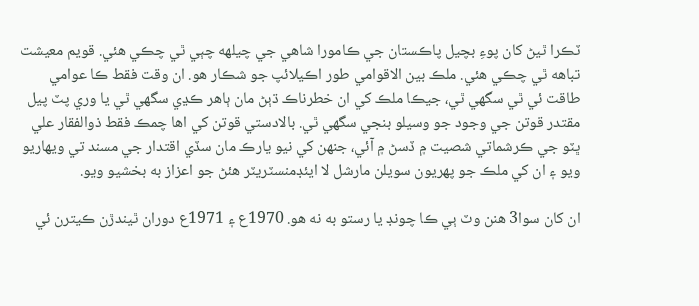ٽڪرا ٿيڻ کان پوءِ بچيل پاڪستان جي ڪامورا شاهي جي چيلهه چٻي ٿي چڪي هئي. قويم معيشت تباهه ٿي چڪي هئي. ملڪ بين الاقوامي طور اڪيلائپ جو شڪار هو. ان وقت فقط ڪا عوامي طاقت ئي ٿي سگهي ٿي، جيڪا ملڪ کي ان خطرناڪ ڌٻڻ مان ٻاهر ڪڍي سگهي ٿي يا وري پٽ پيل مقتدر قوتن جي وجود جو وسيلو بنجي سگهي ٿي. بالادستي قوتن کي اها چمڪ فقط ذوالفقار علي ڀٽو جي ڪرشماتي شصيت ۾ ڏسڻ ۾ آئي، جنهن کي نيو يارڪ مان سڏي اقتدار جي مسند تي ويهاريو ويو ۽ ان کي ملڪ جو پهريون سويلن مارشل لا ايئڊمنسٽريٽر هئڻ جو اعزاز به بخشيو ويو.

ان کان سوا3 هنن وٽ ٻي ڪا چونڊ يا رستو به نه هو. 1970ع ۽ 1971ع دوران ٿيندڙن ڪيترن ئي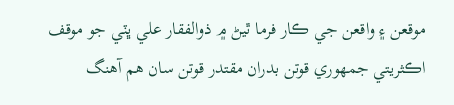موقعن ۽ واقعن جي ڪار فرما ٿيڻ ۾ ذوالفقار علي ڀٽي جو موقف اڪثريتي جمهوري قوتن بدران مقتدر قوتن سان هم آهنگ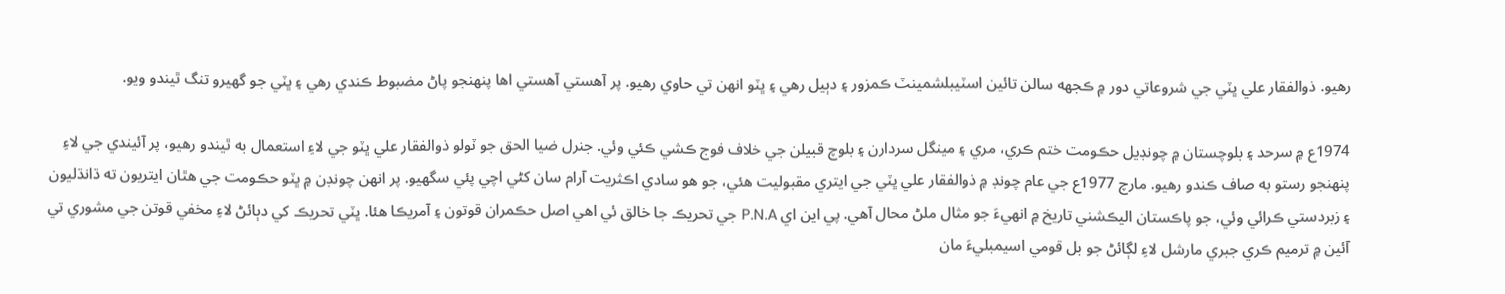رهيو. ذوالفقار علي ڀٽي جي شروعاتي دور ۾ ڪجهه سالن تائين اسٽيبلشمينٽ ڪمزور ۽ دٻيل رهي ۽ ڀٽو انهن تي حاوي رهيو. پر آهستي آهستي اها پنهنجو پاڻ مضبوط ڪندي رهي ۽ ڀٽي جو گهيرو تنگ ٿيندو ويو.

1974ع ۾ سرحد ۽ بلوچستان ۾ چونڊيل حڪومت ختم ڪري، مري ۽ مينگل سردارن ۽ بلوچ قبيلن جي خلاف فوج ڪشي ڪئي وئي. جنرل ضيا الحق جو ٽولو ذوالفقار علي ڀٽو جي لاءِ استعمال به ٿيندو رهيو، پر آئيندي جي لاءِ پنهنجو رستو به صاف ڪندو رهيو. مارچ 1977ع جي عام چونڊ ۾ ذوالفقار علي ڀٽي جي ايتري مقبوليت هئي، جو هو سادي اڪثريت آرام سان کڻي اچي پئي سگهيو. پر انهن چونڊن ۾ ڀٽو حڪومت جي هٿان ايتريون ته ڌانڌليون ۽ زبردستي ڪرائي وئي، جو پاڪستان اليڪشني تاريخ ۾ انهيءَ جو مثال ملڻ محال آهي. پي اين اي P.N.A جي تحريڪ جا خالق ئي اهي اصل حڪمران قوتون ۽ آمريڪا هئا. ڀٽي تحريڪ کي دٻائڻ لاءِ مخفي قوتن جي مشوري تي آئين ۾ ترميم ڪري جبري مارشل لاءِ لڳائڻ جو بل قومي اسيمبليءَ مان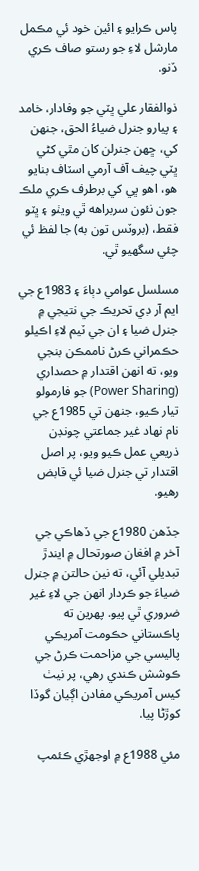پاس ڪرايو ۽ ائين خود ئي مڪمل مارشل لاءِ جو رستو صاف ڪري ڏنو.

ذوالفقار علي ڀٽي جو وفادار، خامد ۽ پيارو جنرل ضياءُ الحق، جنهن کي، ڇهن جنرلن کان مٿي کڻي ڀٽي چيف آف آرمي اسٽاف بنايو هو، اهو ڀي کي برطرف ڪري ملڪ جون نئون سربراهه ٿي ويٺو ۽ ڀٽو فقط، (بروٽس تون به) جا لفظ ئي چئي سگهيو ٿي.

مسلسل عوامي دٻاءَ ۽ 1983ع جي ايم آر ڊي تحريڪ جي نتيجي ۾ جنرل ضيا ۽ ان جي ٽيم لاءِ اڪيلو حڪمراني ڪرڻ ناممڪن بنجي ويو، ته انهن اقتدار ۾ حصداري (Power Sharing) جو فارمولو تيار ڪيو، جنهن تي 1985ع جي نام نهاد غير جماعتي چونڊن ذريعي عمل ڪيو ويو، پر اصل اقتدار تي جنرل ضيا ئي قابض رهيو.

جڏهن 1980ع جي ڏهاڪي جي آخر ۾ افغان صورتحال ۾ ايندڙ تبديلي آئي، ته نين حالتن ۾ جنرل ضياءَ جو ڪردار انهن جي لاءِ غير ضروري ٿي پيو. پهرين ته پاڪستاني حڪومت آمريڪي پاليسي جي مزاحمت ڪرڻ جي ڪوشش ڪندي رهي، پر نيٺ کيس آمريڪي مفادن اڳيان گوڏا کوڙڻا پيا.

مئي 1988ع ۾ اوجهڙي ڪئمپ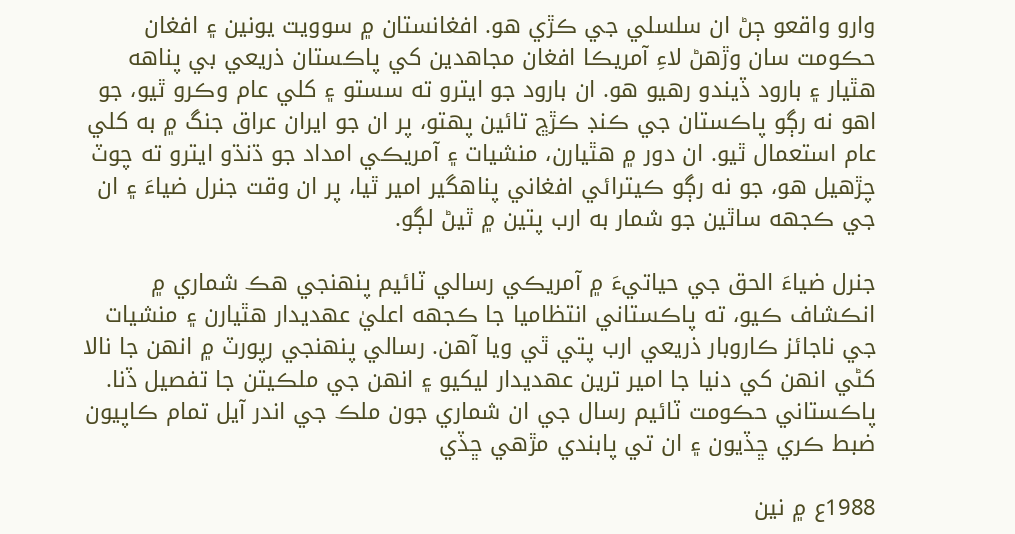وارو واقعو ڄڻ ان سلسلي جي ڪڙي هو. افغانستان ۾ سوويت يونين ۽ افغان حڪومت سان وڙهڻ لاءِ آمريڪا افغان مجاهدين کي پاڪستان ذريعي بي پناهه هٿيار ۽ بارود ڏيندو رهيو هو. ان بارود جو ايترو ته سستو ۽ کلي عام وڪرو ٿيو، جو اهو نه رڳو پاڪستان جي ڪنڊ ڪڙڇ تائين پهتو، پر ان جو ايران عراق جنگ ۾ به کلي عام استعمال ٿيو. ان دور ۾ هٿيارن، منشيات ۽ آمريڪي امداد جو ڌنڌو ايترو ته چوٽ چڙهيل هو، جو نه رڳو ڪيترائي افغاني پناهگير امير ٿيا، پر ان وقت جنرل ضياءَ ۽ ان جي ڪجهه ساٿين جو شمار به ارب پتين ۾ ٿيڻ لڳو.

جنرل ضياءَ الحق جي حياتيءَ ۾ آمريڪي رسالي ٽائيم پنهنجي هڪ شماري ۾ انڪشاف ڪيو، ته پاڪستاني انتظاميا جا ڪجهه اعليٰ عهديدار هٿيارن ۽ منشيات جي ناجائز ڪاروبار ذريعي ارب پتي ٿي ويا آهن. رسالي پنهنجي رپورٽ ۾ انهن جا نالا کڻي انهن کي دنيا جا امير ترين عهديدار ليکيو ۽ انهن جي ملڪيتن جا تفصيل ڏنا. پاڪستاني حڪومت ٽائيم رسال جي ان شماري جون ملڪ جي اندر آيل تمام ڪاپيون ضبط ڪري ڇڏيون ۽ ان تي پابندي مڙهي ڇڏي

1988ع ۾ نين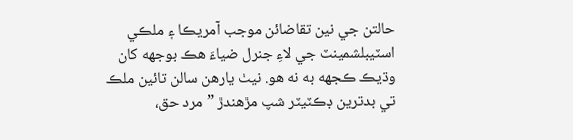حالتن جي نين تقاضائن موجب آمريڪا ۽ ملڪي اسٽيبلشمينٽ جي لاءِ جنرل ضياءَ هڪ بوجهه کان وڌيڪ ڪجهه به نه هو. نيٺ يارهن سالن تائين ملڪ تي بدترين ڊڪٽيٽر شپ مڙهندڙ ”مرد حق،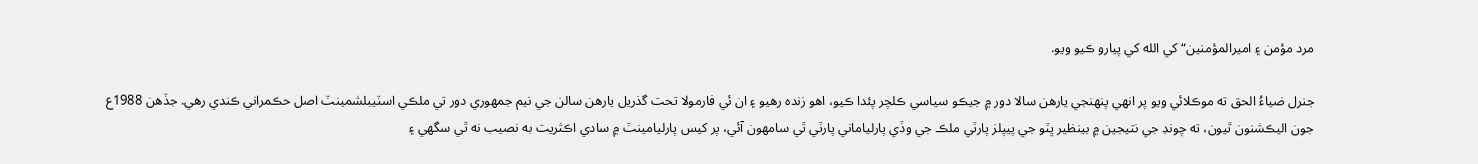مرد مؤمن ۽ اميرالمؤمنين“ کي الله کي پيارو ڪيو ويو.

جنرل ضياءُ الحق ته موڪلائي ويو پر انهي پنهنجي يارهن سالا دور ۾ جيڪو سياسي ڪلچر پئدا ڪيو، اهو زنده رهيو ۽ ان ئي فارمولا تحت گذريل يارهن سالن جي نيم جمهوري دور تي ملڪي اسٽيبلشمينٽ اصل حڪمراني ڪندي رهي. جڏهن 1988ع جون اليڪشنون ٿيون، ته چونڊ جي نتيجين ۾ بينظير ڀٽو جي پيپلز پارٽي ملڪ جي وڏي پارلياماني پارٽي ٿي سامهون آئي، پر کيس پارليامينٽ ۾ سادي اڪثريت به نصيب نه ٿي سگهي ۽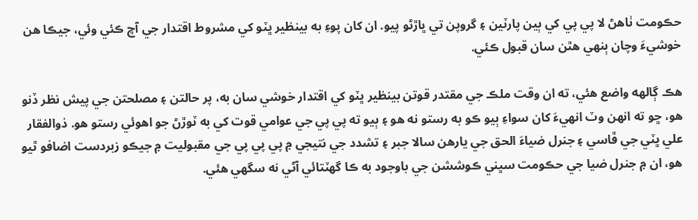حڪومت ٺاهڻ لا پي پي کي ٻين پارٽين ۽ گروپن تي ڀاڙڻو پيو. ان کان پوءِ به بينظير ڀٽو کي مشروط اقتدار جي آڇ ڪئي وئي، جيڪا هن خوشيءَ وچان ٻنهي هٿن سان قبول ڪئي.

هڪ ڳالهه واضع هئي، ته ان وقت ملڪ جي مقتدر قوتن بينظير ڀٽو کي اقتدار خوشي سان به، پر حالتن ۽ مصلحتن جي پيش نظر ڏنو هو، ڇو ته انهن وٽ انهيءَ کان سواءِ ٻيو ڪو به رستو نه هو ۽ ٻيو ته پي پي جي عوامي قوت کي به ٽوڙڻ جو اهوئي رستو هو. ذوالفقار علي ڀٽي جي ڦاسي ۽ جنرل ضياءَ الحق جي يارهن سالا جبر ۽ تشدد جي نتيجي ۾ پي پي پي جي مقبوليت ۾ جيڪو زبردست اضافو ٿيو هو، ان ۾ جنرل ضيا جي حڪومت سڀني ڪوششن جي باوجود به ڪا گهٽتائي آڻي نه سگهي هئي.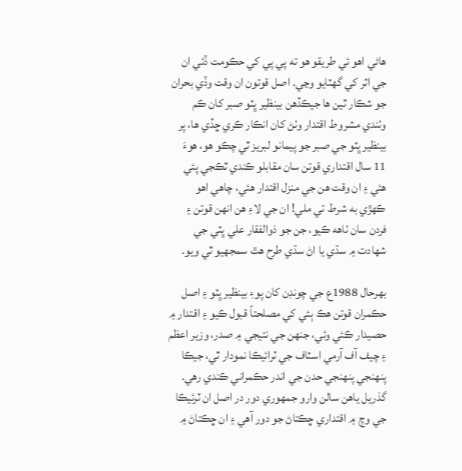هاڻي اهو ئي طريقو هو ته پي پي کي حڪومت ڏئي ان جي اثر کي گهٽايو وڃي. اصل قوتون ان وقت وڏي بحران جو شڪار ٿين ها جيڪڏهن بينظير ڀٽو صبر کان ڪم وٺندي مشروط اقتدار وٺڻ کان انڪار ڪري ڇڏي ها، پر بينظير ڀٽو جي صبر جو پيمانو لبريز ٿي چڪو هو، هوءَ 11 سال اقتداري قوتن سان مقابلو ڪندي ٿڪجي پئي هئي ۽ ان وقت هن جي منزل اقتدار هئي، چاهي اهو ڪهڙي به شرط تي ملي! ان جي لاءِ هن انهن قوتن ۽ فردن سان ٺاهه ڪيو، جن جو ذوالفقار علي ڀٽي جي شهادت ۾ سڌي يا اڻ سڌي طرح هٿ سمجهيو ٿي ويو.

بهرحال 1988ع جي چونڊن کان پوءِ بينظير ڀٽو ۽ اصل حڪمران قوتن هڪ ٻئي کي مصلحتاً قبول ڪيو ۽ اقتدار ۾ حصيدار ڪئي وئي، جنهن جي نتيجي ۾ صدر، وزير اعظم ۽ چيف آف آرمي اسٽاف جي ٽرائيڪا نمودار ٿي، جيڪا پنهنجي پنهنجي حدن جي اندر حڪمراني ڪندي رهي. گذريل ياهن سالن وارو جمهوري دور در اصل ان ٽرئيڪا جي وچ ۾ اقتداري ڇڪتاڻ جو دور آهي ۽ ان ڇڪتاڻ ۾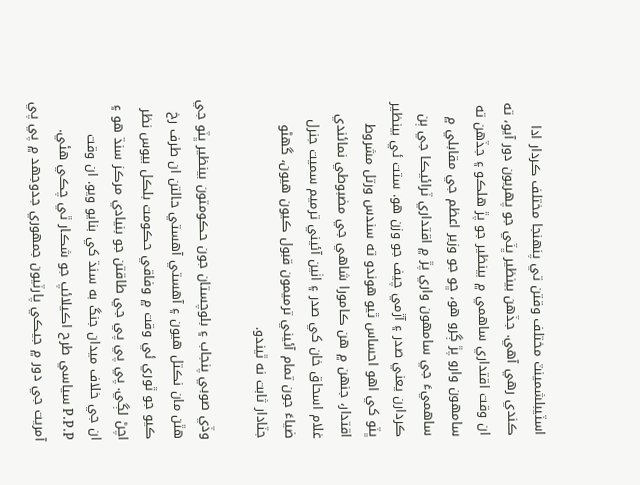اسٽيبلشمينٽ مختلف وقتن تي پنهنجا مختلف ڪردار ادا ڪندي رهي آهي. جڏهن بينظير ڀٽي جو پهريون دور آيو، ته ان وقت اقتداري ساهمي ۾ بينظير جو پڙ هلڪو ۽ جڏهن ته سامهون وارو پڙ ڳرو هو، ڇو جو وزير اعظم جي مقابلي ۾ ساهميءَ جي سامهون واري پڙ ۾ اقتداري ٽرائيڪا جي ٻن ڪردارن يعني صدر ۽ آڙمي چيف جو وزن هو. ستت ئي بينظير ڀٽو کي اهو احساس ٿيو هوندو ته سندس ورتل مشروط اقتدار، جنهن ۾ هن ڪامورا شاهي جي مضبوطي نمائندي غلام اسحاق خان کي صدر ۽ اٺين آئيني ترميم سميت جنرل ضياءَ جون تمام آئيني ترميمون قبول ڪيون هيون، گهڻو جٽادار ثابت نه ٿيندو.

وڏي صوبي پنجاب ۽ بلوچستان جون حڪومتون بينظير ڀٽو جي هٿن مان نڪتل هيون ۽ آهستي آهستي حالتن ان طرف رخ ڪيو جو ٿوري ئي وقت ۾ وفاقي حڪومت بلڪل بيوس نظر اچڻ لڳي. پي پي پي جي طاقتن جو بنيادي مرڪز سنڌ هو ۽ ان جي خلاف ميدان جنگ به سنڌ کي بنايو ويو. ان وقت P.P.P سياسي طرح اڪيلائپ جو شڪار ٿي چڪي هئي. آمريت جي دور ۾ جيڪي پارٽيون جمهوري جدوجهد ۾ پي پي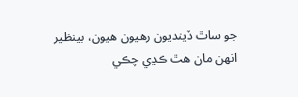جو ساٿ ڏينديون رهيون هيون، بينظير انهن مان هٿ ڪڍي چڪي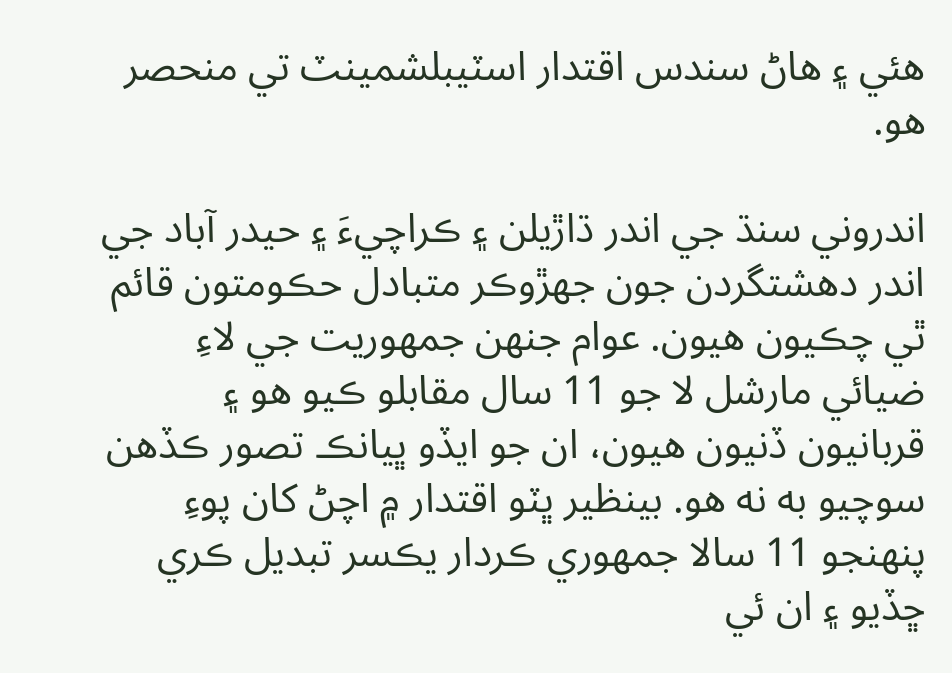هئي ۽ هاڻ سندس اقتدار اسٽيبلشمينٽ تي منحصر هو.

اندروني سنڌ جي اندر ڌاڙيلن ۽ ڪراچيءَ ۽ حيدر آباد جي اندر دهشتگردن جون جهڙوڪر متبادل حڪومتون قائم ٿي چڪيون هيون. عوام جنهن جمهوريت جي لاءِ ضيائي مارشل لا جو 11 سال مقابلو ڪيو هو ۽ قربانيون ڏنيون هيون، ان جو ايڏو ڀيانڪ تصور ڪڏهن سوچيو به نه هو. بينظير ڀٽو اقتدار ۾ اچڻ کان پوءِ پنهنجو 11 سالا جمهوري ڪردار يڪسر تبديل ڪري ڇڏيو ۽ ان ئي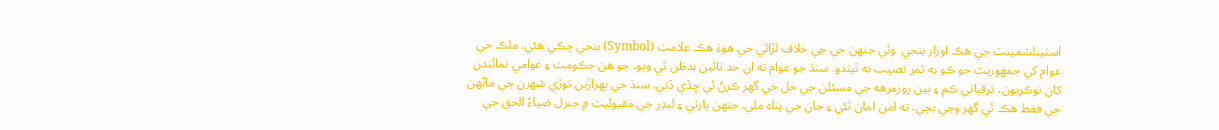اسٽيبلشمينٽ جي هڪ اوزار بنجي  وئي جنهن جي جي خلاف لڙائي جي هوءَ هڪ علامت (Symbol) بنجي چڪي هئي. ملڪ جي عوام کي جمهوريت جو ڪو به ثمر نصيب نه ٿيندو. سنڌ جو عوام ته ان حد تائين بدظن ٿي ويو، جو هن حڪومت ۽ عوامي نمائندن کان نوڪريون، ترقياتي ڪم ۽ ٻين روزمرهه جي مسئلن جي حل جي گهر ڪرڻ ئي ڇڏي ڏني. سنڌ جي ٻهراڙين توڙي شهرن جي ماڻهن جي فقط هڪ ئي گهر وڃي بچي، ته امن امان ٿئي ۽ جان جي پناه ملي. جنهن پارٽي ۽ ليڊر جي مقبوليت ۾ جنرل ضياءُ الحق جي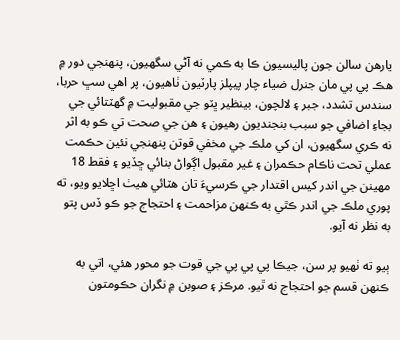يارهن سالن جون پاليسيون ڪا به ڪمي نه آڻي سگهيون، پنهنجي دور ۾ هڪ پي پي مان جنرل ضياء چار پيپلز پارٽيون ٺاهيون، پر اهي سڀ حربا، سندس تشدد، جبر ۽ لالچون، بينظير ڀٽو جي مقبوليت ۾ گهٽتائي جي بجاءِ اضافي جو سبب بنجنديون رهيون ۽ هن جي صحت تي ڪو به اثر نه ڪري سگهيون، ان کي ملڪ جي مخفي قوتن پنهنجي نئين حڪمت عملي تحت ناڪام حڪمران ۽ غير مقبول اڳواڻ بنائي ڇڏيو ۽ فقط 18 مهينن جي اندر کيس اقتدار جي ڪرسيءَ تان هٽائي هيٺ اڇلايو ويو، ته پوري ملڪ جي اندر ڪٿي به ڪنهن مزاحمت ۽ احتجاج جو ڪو ڏس پتو به نظر نه آيو.

ٻيو ته ٺهيو پر سن، جيڪا پي پي پي جي قوت جو محور هئي، اتي به ڪنهن قسم جو احتجاج نه ٿيو. مرڪز ۽ صوبن ۾ نگران حڪومتون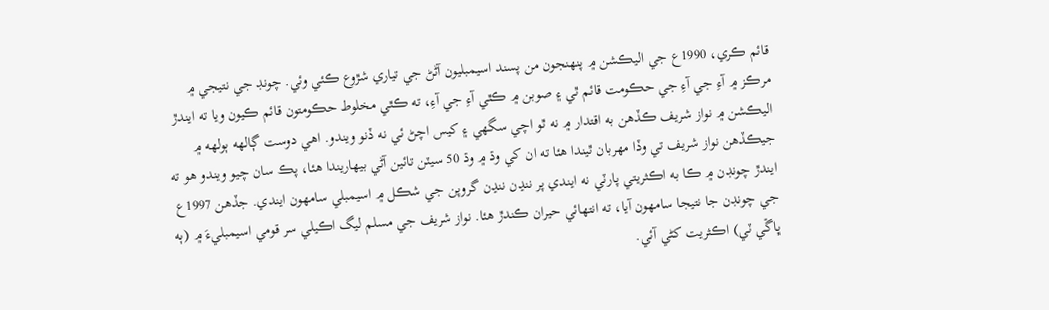قائم ڪري، 1990ع جي اليڪشن ۾ پنهنجون من پسند اسيمبليون آڻڻ جي تياري شڙوع ڪئي وئي. چونڊ جي نتيجي ۾ مرڪز ۾ آءِ جي آءِ جي حڪومت قائم ٿي ۽ صوبن ۾ ڪٿي آءِ جي آءِ، ته ڪٿي مخلوط حڪومتون قائم ڪيون ويا ته ايندڙ اليڪشن ۾ نواز شريف ڪڏهن به اقتدار ۾ نه ٿو اچي سگهي ۽ کيس اچڻ ئي نه ڏنو ويندو. اهي دوست ڳالهه ٻولهه ۾ جيڪڏهن نواز شريف تي وڏا مهربان ٿيندا هئا ته ان کي وڌ ۾ وڌ 50 سيٽن تائين آڻي بيهاريندا هئا، پڪ سان چيو ويندو هو ته ايندڙ چونڊن ۾ ڪا به اڪثريتي پارٽي نه ايندي پر ننڍن ننڍن گروپن جي شڪل ۾ اسيمبلي سامهون ايندي. جڏهن 1997ع جي چونڊن جا نتيجا سامهون آيا، ته انتهائي حيران ڪندڙ هئا. نواز شريف جي مسلم ليگ اڪيلي سر قومي اسيمبليءَ ۾ (ٻه ڀاڱي ٽي) اڪثريت کڻي آئي.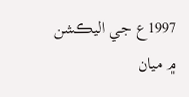1997ع جي اليڪشن ۾ ميان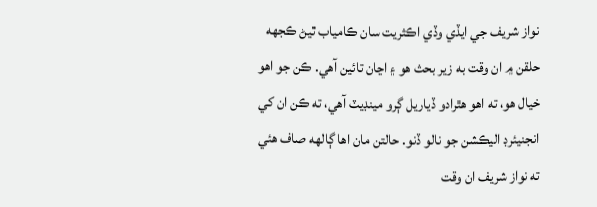نواز شريف جي ايڏي وڏي اڪثريت سان ڪامياب ٿيڻ ڪجهه حلقن ۾ ان وقت به زير بحث هو ۽ اڃان تائين آهي. ڪن جو اهو خيال هو، ته اهو هٿرادو ڏياريل ڳرو مينڊيٽ آهي، ته ڪن ان کي انجنيئرڊ اليڪشن جو نالو ڏنو. حالتن مان اها ڳالهه صاف هئي ته نواز شريف ان وقت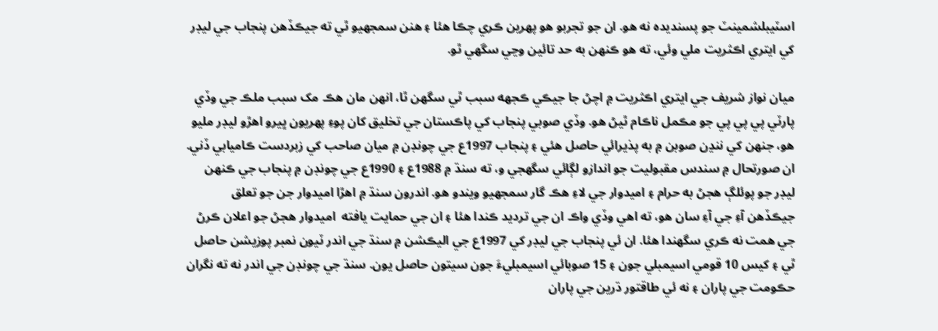اسٽيبلشمينٽ جو پسنديده نه هو. ان جو تجربو هو پهرين ڪري چڪا هئا ۽ هنن سمجهيو ٿي ته جيڪڏهن پنجاب جي ليڊر کي ايتري اڪثريت ملي وئي، ته هو ڪنهن به حد تائين وڃي سگهي ٿو.

ميان نواز شريف جي ايتري اڪثريت ۾ اچڻ جا جيڪي ڪجهه سبب ٿي سگهن ٿا، انهن مان هڪ مک سبب ملڪ جي وڏي پارٽي پي پي پي جو مڪمل ناڪام ٿيڻ هو. وڏي صوبي پنجاب کي پاڪستان جي تخليق کان پوءِ پهريون ڀيرو اهڙو ليڊر مليو هو، جنهن کي ننڍن صوبن ۾ به پذيرائي حاصل هئي ۽ پنجاب 1997ع جي چونڊن ۾ ميان صاحب کي زبردست ڪاميابي ڏني. ان صورتحال ۾ سندس مقبوليت جو اندازو لڳائي سگهجي و، ته سنڌ ۾ 1988ع ۽ 1990ع جي چونڊن ۾ پنجاب جي ڪنهن ليڊر جو پوئلڳ هجڻ به حرام ۽ اميدوار جي لاءِ هڪ گار سمجهيو ويندو هو. اندرون سنڌ ۾ اهڙا اميدوار جن جو تعلق جيڪڏهن آءِ جي آءِ سان هو، ته اهي وڏي واڪ ان جي ترديد ڪندا هئا ۽ ان جي حمايت يافته  اميدوار هجڻ جو اعلان ڪرڻ جي همت نه ڪري سگهندا هئا. ان ئي پنجاب جي ليڊر کي 1997ع جي اليڪشن ۾ سنڌ جي اندر ٽيون نمبر پوزيشن حاصل ٿي ۽ کيس 10 قومي اسيمبلي جون ۽ 15 صوبائي اسيمبليءَ جون سيتون حاصل يون. سنڌ جي چونڊن جي اندر نه ته نگران حڪومت جي پاران ۽ نه ئي طاقتور ڌرين جي پاران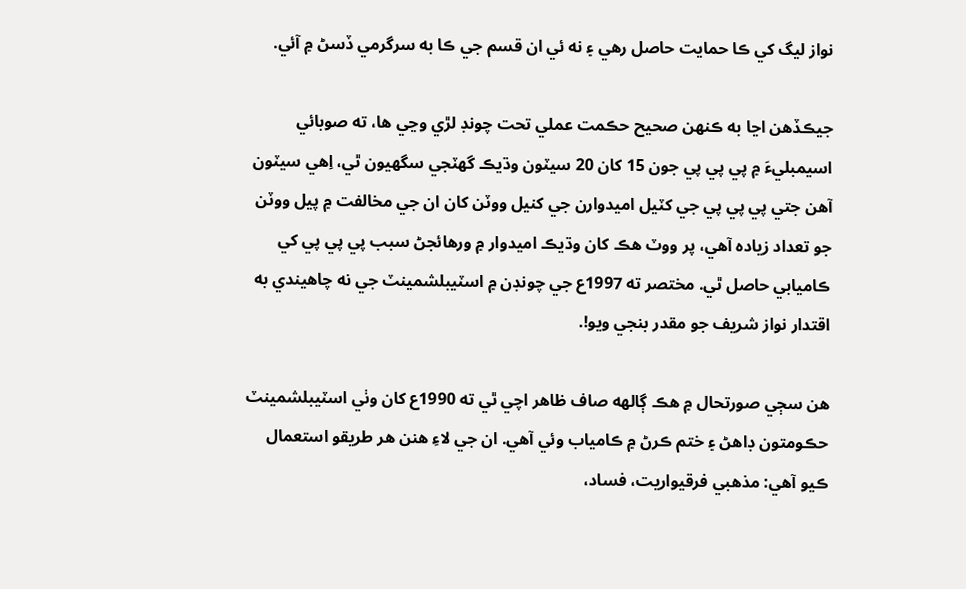نواز ليگ کي ڪا حمايت حاصل رهي ۽ نه ئي ان قسم جي ڪا به سرگرمي ڏسڻ ۾ آئي.

جيڪڏهن اڃا به ڪنهن صحيح حڪمت عملي تحت چونڊ لڙي وڃي ها، ته صوبائي اسيمبليءَ ۾ پي پي پي جون 15 کان 20 سيٽون وڌيڪ گهٽجي سگهيون ٿي، اِهي سيٽون آهن جتي پي پي پي جي کٽيل اميدوارن جي کنيل ووٽن کان ان جي مخالفت ۾ پيل ووٽن جو تعداد زياده آهي، پر ووٽ هڪ کان وڌيڪ اميدوار ۾ ورهائجڻ سبب پي پي پي کي ڪاميابي حاصل ٿي. مختصر ته 1997ع جي چونڊن ۾ اسٽيبلشمينٽ جي نه چاهيندي به اقتدار نواز شريف جو مقدر بنجي ويو!.

هن سڄي صورتحال ۾ هڪ ڳالهه صاف ظاهر اچي ٿي ته 1990ع کان وٺي اسٽيبلشمينٽ حڪومتون ڊاهڻ ۽ ختم ڪرڻ ۾ ڪامياب وئي آهي. ان جي لاءِ هنن هر طريقو استعمال ڪيو آهي: مذهبي فرقيواريت، فساد،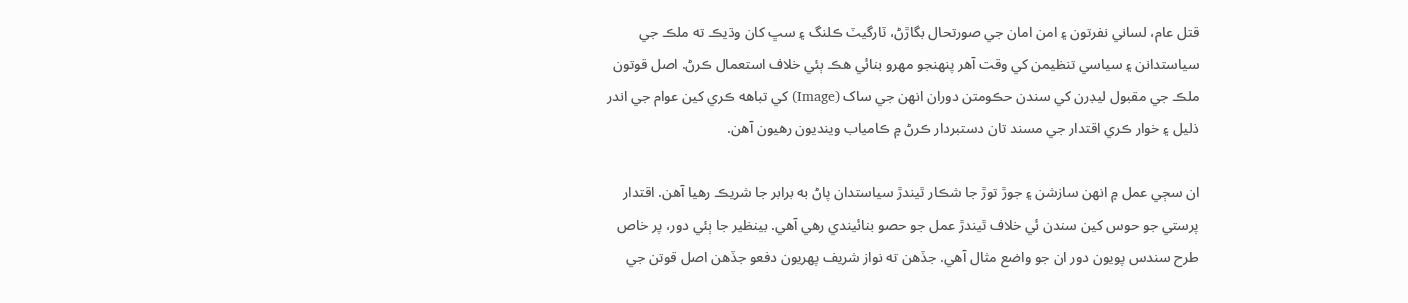قتل عام، لساني نفرتون ۽ امن امان جي صورتحال بگاڙڻ، ٽارگيٽ ڪلنگ ۽ سڀ کان وڌيڪ ته ملڪ جي سياستدانن ۽ سياسي تنظيمن کي وقت آهر پنهنجو مهرو بنائي هڪ ٻئي خلاف استعمال ڪرڻ. اصل قوتون ملڪ جي مقبول ليڊرن کي سندن حڪومتن دوران انهن جي ساک (Image) کي تباهه ڪري کين عوام جي اندر ذليل ۽ خوار ڪري اقتدار جي مسند تان دستبردار ڪرڻ ۾ ڪامياب وينديون رهيون آهن.

ان سڄي عمل ۾ انهن سازشن ۽ جوڙ توڙ جا شڪار ٿيندڙ سياستدان پاڻ به برابر جا شريڪ رهيا آهن. اقتدار پرستي جو حوس کين سندن ئي خلاف ٿيندڙ عمل جو حصو بنائيندي رهي آهي. بينظير جا ٻئي دور، پر خاص طرح سندس پويون دور ان جو واضع مثال آهي. جڏهن ته نواز شريف پهريون دفعو جڏهن اصل قوتن جي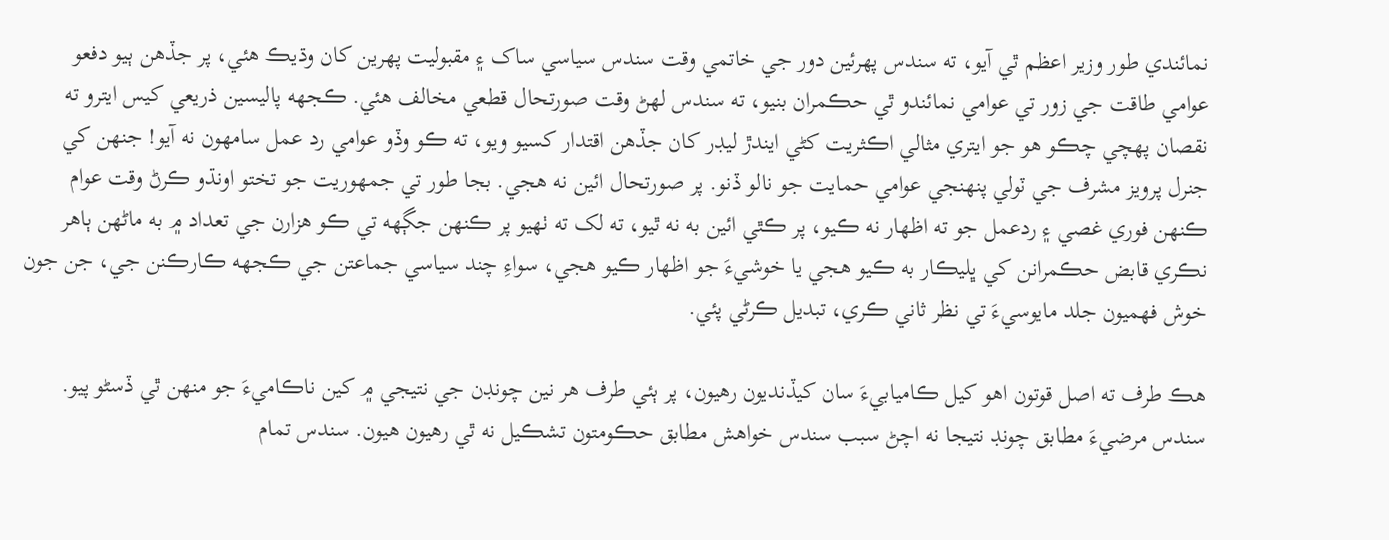نمائندي طور وزير اعظم ٿي آيو، ته سندس پهرئين دور جي خاتمي وقت سندس سياسي ساک ۽ مقبوليت پهرين کان وڌيڪ هئي، پر جڏهن ٻيو دفعو عوامي طاقت جي زور تي عوامي نمائندو ٿي حڪمران بنيو، ته سندس لهڻ وقت صورتحال قطعي مخالف هئي. ڪجهه پاليسين ذريعي کيس ايترو ته نقصان پهچي چڪو هو جو ايتري مثالي اڪثريت کڻي ايندڙ ليڊر کان جڏهن اقتدار کسيو ويو، ته ڪو وڏو عوامي رد عمل سامهون نه آيو! جنهن کي جنرل پرويز مشرف جي ٽولي پنهنجي عوامي حمايت جو نالو ڏنو. پر صورتحال ائين نه هجي. بجا طور تي جمهوريت جو تختو اونڌو ڪرڻ وقت عوام ڪنهن فوري غصي ۽ ردعمل جو ته اظهار نه ڪيو، پر ڪٿي ائين به نه ٿيو، ته لک ته ٺهيو پر ڪنهن جڳهه تي ڪو هزارن جي تعداد ۾ به ماڻهن ٻاهر نڪري قابض حڪمرانن کي ڀليڪار به ڪيو هجي يا خوشيءَ جو اظهار ڪيو هجي، سواءِ چند سياسي جماعتن جي ڪجهه ڪارڪنن جي، جن جون خوش فهميون جلد مايوسيءَ تي نظر ثاني ڪري، تبديل ڪرڻي پئي.

هڪ طرف ته اصل قوتون اهو کيل ڪاميابيءَ سان کيڏنديون رهيون، پر ٻئي طرف هر نين چونڊن جي نتيجي ۾ کين ناڪاميءَ جو منهن ٿي ڏسڻو پيو. سندس مرضيءَ مطابق چونڊ نتيجا نه اچڻ سبب سندس خواهش مطابق حڪومتون تشڪيل نه ٿي رهيون هيون. سندس تمام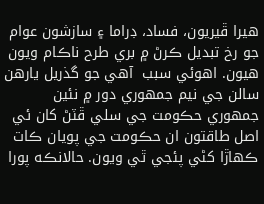هيرا ڦيريون، فساد، ڊراما ۽ سازشون عوام جو رخ تبديل ڪرڻ ۾ بري طرح ناڪام ويون هيون. اهوئي سبب  آهي جو گذريل يارهن سالن جي نيم جمهوري دور ۾ نئين جمهوري حڪومت جي سلي ڦٽڻ کان ئي اصل طاقتون ان حڪومت جي پويان ڪات ڪهاڙا کڻي پئجي ٿي ويون. حالانڪه پورا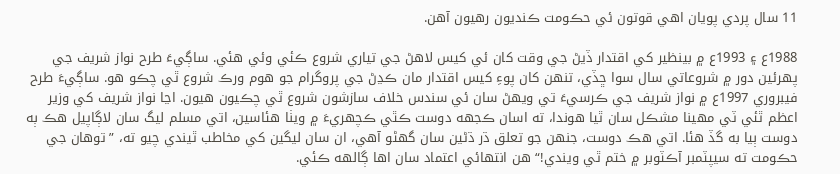11 سال پردي پويان اهي قوتون ئي حڪومت ڪنديون رهيون آهن.

1988ع ۽ 1993ع ۾ بينظير کي اقتدار ڏيڻ جي وقت کان ئي کيس لاهڻ جي تياري شروع ڪئي وئي هئي. ساڳيءَ طرح نواز شريف جي پهرئين دور ۾ شروعاتي سال سوا ڇڏي، تنهن کان پوءِ کيس اقتدار مان ڪڍڻ جي پروگرام جو هوم ورڪ شروع ٿي چڪو هو. ساڳيءَ طرح فيبروري 1997ع ۾ نواز شريف جي ڪرسيءَ تي ويهڻ سان ئي سندس خلاف سازشون شروع ٿي چڪيون هيون. اڃا نواز شريف کي وزير اعظم ٿئي ٽي مهينا مشڪل سان ٿيا هوندا، ته اسان ڪجهه دوست ڪٿي ڪچهريءَ ۾ ويٺا هئاسين، اتي مسلم ليگ سان لاڳاپيل هڪ ٻه دوست ٻيا به گڏ هئا. اتي هڪ دوست، جنهن جو تعلق ڌر ڌڻين سان گهڻو آهي، ان سان ليگين کي مخاطب ٿيندي چيو ته، ”توهان جي حڪومت ته سيپٽمبر آڪٽوبر ۾ ختم ٿي ويندي!“ هن انتهائي اعتماد سان اها ڳالهه ڪئي.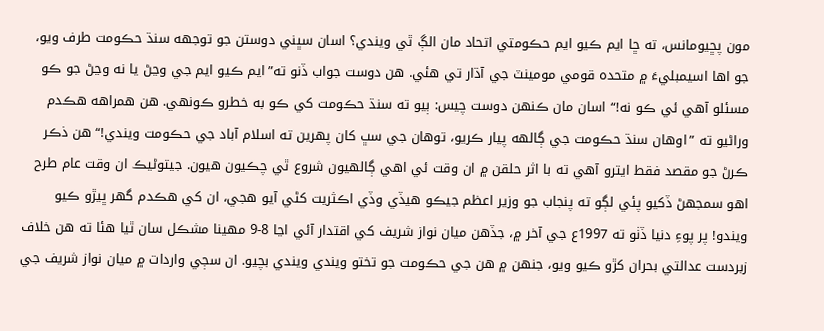مون پڇيومانس، ته ڇا ايم ڪيو ايم حڪومتي اتحاد مان الڳ ٿي ويندي؟ اسان سڀني دوستن جو توجهه سنڌ حڪومت طرف ويو، جو اها اسيمبليءَ ۾ متحده قومي مومينٽ جي آڌار تي هئي. هن دوست جواب ڏنو ته”ايم ڪيو ايم جي وڃڻ يا نه وڃڻ جو ڪو مسئلو آهي ئي ڪو نه!“ اسان مان ڪنهن دوست چيس: ٻيو ته سنڌ حڪومت کي ڪو به خطرو ڪونهي. هن همراهه هڪدم وراڻيو ته ”اوهان سنڌ حڪومت جي ڳالهه پيار ڪريو، توهان جي سڀ کان پهرين ته اسلام آباد جي حڪومت ويندي!“ هن ذڪر ڪرڻ جو مقصد فقط ايترو آهي ته با اثر حلقن ۾ ان وقت ئي اهي ڳالهيون شروع ٿي چڪيون هيون. جيتوڻيڪ ان وقت عام طرح اهو سمجهڻ ڏکيو پئي لڳو ته پنجاب جو وزير اعظم جيڪو هيڏي وڏي اڪثريت کڻي آيو هجي، ان کي هڪدم گهر ڀيڙو ڪيو ويندو! پر پوءِ دنيا ڏٺو ته 1997ع جي آخر ۾، جڏهن ميان نواز شريف کي اقتدار آئي اڃا 8-9 مهينا مشڪل سان ٿيا هئا ته هن خلاف زبردست عدالتي بحران کڙو ڪيو ويو، جنهن ۾ هن جي حڪومت جو تختو ويندي ويندي بچيو. ان سڄي واردات ۾ ميان نواز شريف جي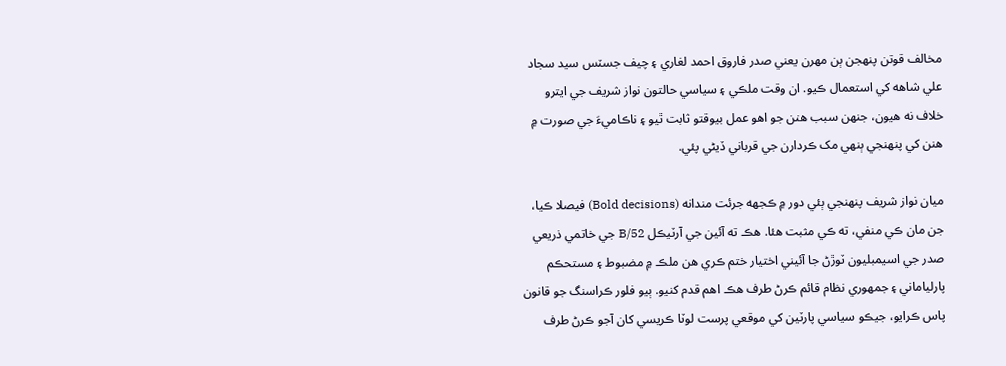مخالف قوتن پنهجن ٻن مهرن يعني صدر فاروق احمد لغاري ۽ چيف جسٽس سيد سجاد علي شاهه کي استعمال ڪيو. ان وقت ملڪي ۽ سياسي حالتون نواز شريف جي ايترو خلاف نه هيون، جنهن سبب هنن جو اهو عمل بيوقتو ثابت ٿيو ۽ ناڪاميءَ جي صورت ۾ هنن کي پنهنجي ٻنهي مک ڪردارن جي قرباني ڏيڻي پئي.

ميان نواز شريف پنهنجي ٻئي دور ۾ ڪجهه جرئت مندانه (Bold decisions) فيصلا ڪيا، جن مان ڪي منفي، ته ڪي مثبت هئا. هڪ ته آئين جي آرٽيڪل 52/B جي خاتمي ذريعي صدر جي اسيمبليون ٽوڙڻ جا آئيني اختيار ختم ڪري هن ملڪ ۾ مضبوط ۽ مستحڪم پارلياماني ۽ جمهوري نظام قائم ڪرڻ طرف هڪ اهم قدم کنيو. ٻيو فلور ڪراسنگ جو قانون پاس ڪرايو، جيڪو سياسي پارٽين کي موقعي پرست لوٽا ڪريسي کان آجو ڪرڻ طرف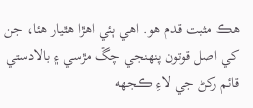هڪ مثبت قدم هو. اهي ٻئي اهڙا هٿيار هئا، جن کي اصل قوتون پنهنجي چڱ مڙسي ۽ بالادستي قائم رکڻ جي لاءِ ڪجهه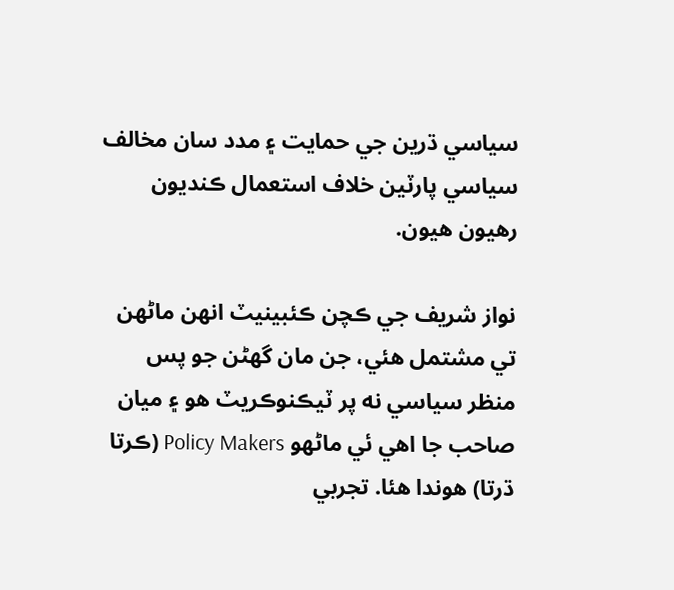سياسي ڌرين جي حمايت ۽ مدد سان مخالف سياسي پارٽين خلاف استعمال ڪنديون رهيون هيون.

نواز شريف جي ڪچن ڪئبينيٽ انهن ماڻهن تي مشتمل هئي، جن مان گهڻن جو پس منظر سياسي نه پر ٽيڪنوڪريٽ هو ۽ ميان صاحب جا اهي ئي ماڻهو Policy Makers (ڪرتا ڌرتا) هوندا هئا. تجربي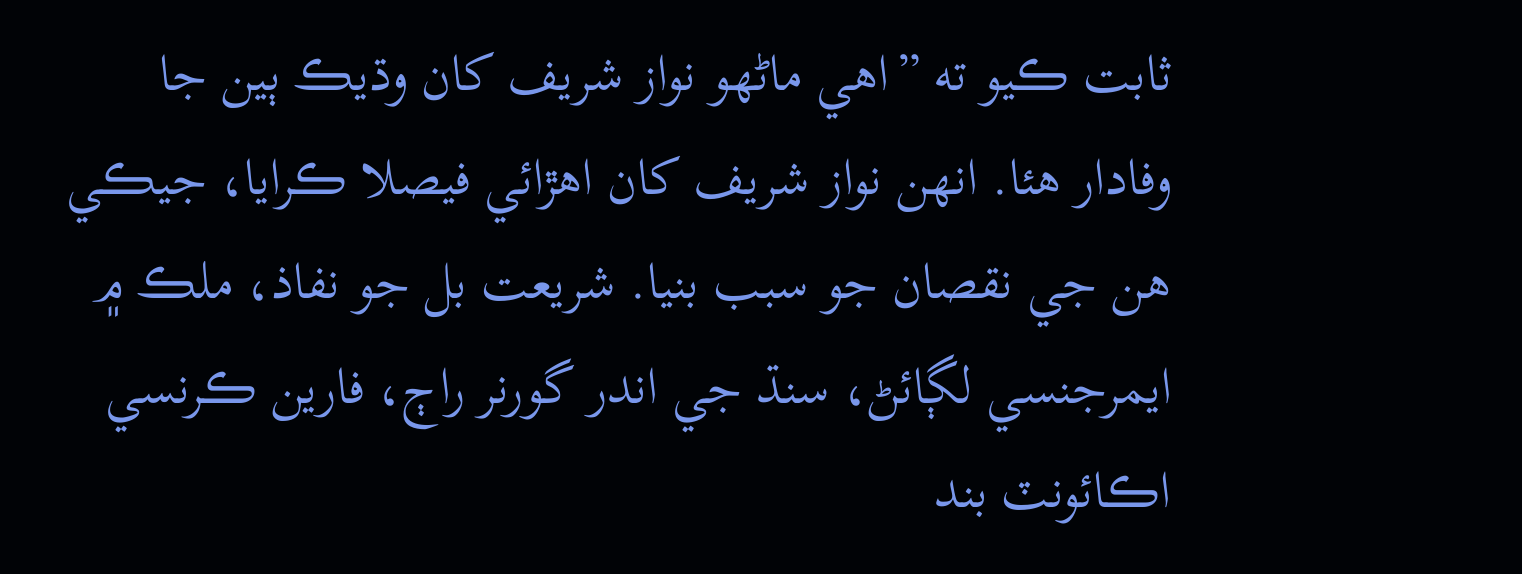ثابت ڪيو ته ”اهي ماڻهو نواز شريف کان وڌيڪ ٻين جا وفادار هئا. انهن نواز شريف کان اهڙائي فيصلا ڪرايا، جيڪي هن جي نقصان جو سبب بنيا. شريعت بل جو نفاذ، ملڪ ۾ ايمرجنسي لڳائڻ، سنڌ جي اندر گورنر راڄ، فارين ڪرنسي اڪائونٽ بند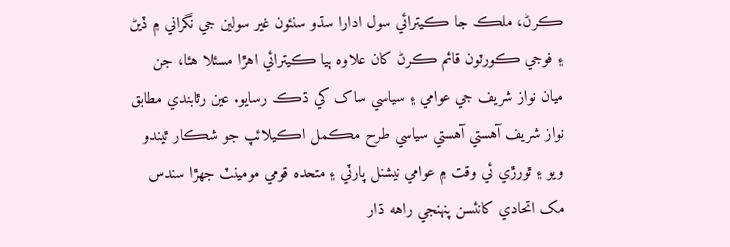ڪرڻ، ملڪ جا ڪيترائي سول ادارا سڌو سنئون غير سولين جي نگراني ۾ ڏيڻ ۽ فوجي ڪورٽون قائم ڪرڻ کان علاوه ٻيا ڪيترائي اهڙا مسئلا هئا، جن ميان نواز شريف جي عوامي ۽ سياسي ساک کي ڌڪ رسايو. عين رٿابندي مطابق نواز شريف آهستي آهستي سياسي طرح مڪمل اڪيلائپ جو شڪار ٿيندو ويو ۽ ٿورڙي ئي وقت ۾ عوامي نيشنل پارٽي ۽ متحده قومي مومينٽ جهڙا سندس مک اتحادي کانئسن پنهنجي راهه ڌار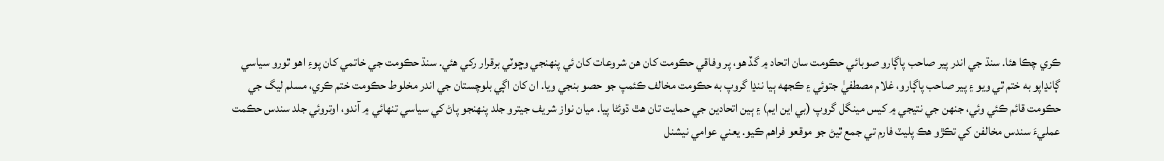ڪري چڪا هئا. سنڌ جي اندر پير صاحب پاڳارو صوبائي حڪومت سان اتحاد ۾ گڏ هو، پر وفاقي حڪومت کان هن شروعات کان ئي پنهنجي وڇوٽي برقرار رکي هئي. سنڌ حڪومت جي خاتمي کان پوءِ اهو ٿورو سياسي ڳانڍاپو به ختم ٿي ويو ۽ پير صاحب پاڳارو، غلام مصطفيٰ جتوئي ۽ ڪجهه ٻيا ننڍا گروپ به حڪومت مخالف ڪئمپ جو حصو بنجي ويا. ان کان اڳي بلوچستان جي اندر مخلوط حڪومت ختم ڪري، مسلم ليگ جي حڪومت قائم ڪئي وئي، جنهن جي نتيجي ۾ کيس مينگل گروپ (بي اين ايم) ۽ ٻين اتحادين جي حمايت تان هٿ ڌوئڻا پيا. ميان نواز شريف جيترو جلد پنهنجو پاڻ کي سياسي تنهائي ۾ آندو، اوتروئي جلد سندس حڪمت عمليءَ سندس مخالفن کي تڪڙو هڪ پليٽ فارم تي جمع ٿيڻ جو موقعو فراهم ڪيو. يعني عوامي نيشنل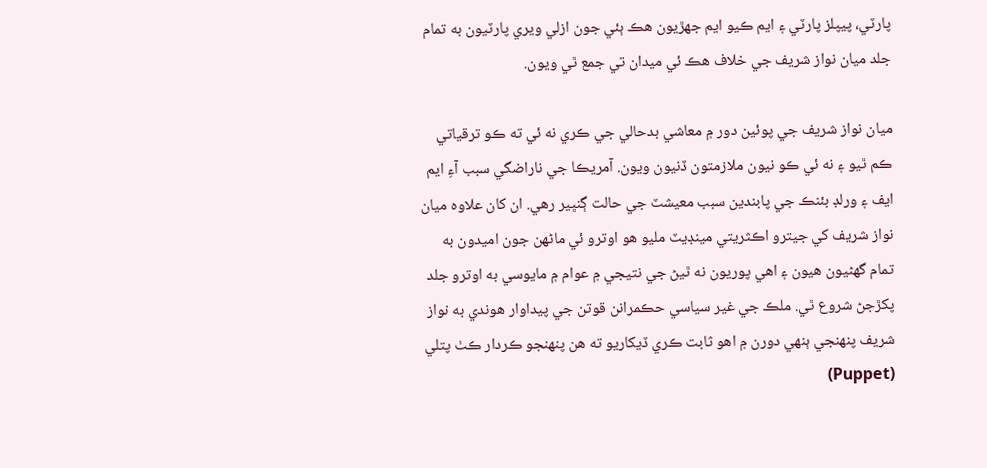پارٽي، پيپلز پارٽي ۽ ايم ڪيو ايم جهڙيون هڪ ٻئي جون ازلي ويري پارٽيون به تمام جلد ميان نواز شريف جي خلاف هڪ ئي ميدان تي جمع ٿي ويون.

ميان نواز شريف جي پوئين دور ۾ معاشي بدحالي جي ڪري نه ئي ته ڪو ترقياتي ڪم ٿيو ۽ نه ئي ڪو نيون ملازمتون ڏنيون ويون. آمريڪا جي ناراضگي سبب آءِ ايم ايف ۽ ورلڊ بئنڪ جي پابندين سبب معيشٽ جي حالت ڳنڀير رهي. ان کان علاوه ميان نواز شريف کي جيترو اڪثريتي مينڊيٽ مليو هو اوترو ئي ماڻهن جون اميدون به تمام گهڻيون هيون ۽ اهي پوريون نه ٿيڻ جي نتيجي ۾ عوام ۾ مايوسي به اوترو جلد پکڙجڻ شروع ٿي. ملڪ جي غير سياسي حڪمرانن قوتن جي پيداوار هوندي به نواز شريف پنهنجي ٻنهي دورن ۾ اهو ثابت ڪري ڏيکاريو ته هن پنهنجو ڪردار ڪٺ پتلي (Puppet)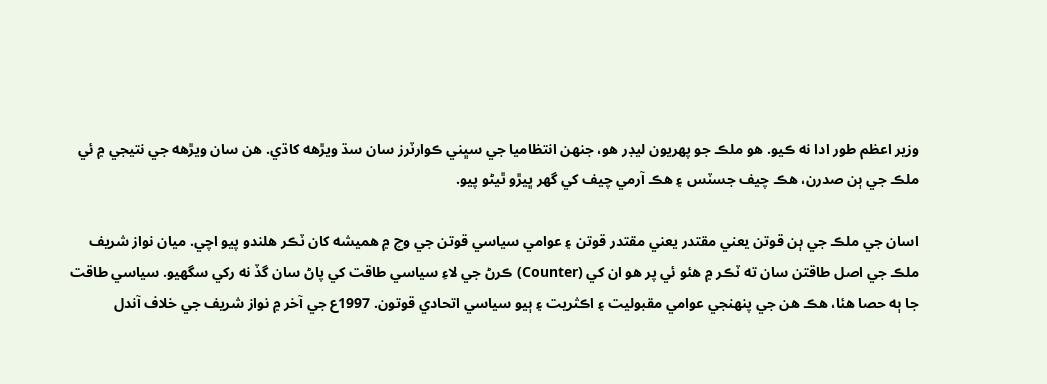وزير اعظم طور ادا نه ڪيو. هو ملڪ جو پهريون ليڊر هو، جنهن انتظاميا جي سڀني ڪوارٽرز سان سڌ ويڙهه کاڌي. هن سان ويڙهه جي نتيجي ۾ ئي ملڪ جي ٻن صدرن، هڪ چيف جسٽس ۽ هڪ آرمي چيف کي گهر ڀيڙو ٿيڻو پيو.

اسان جي ملڪ جي ٻن قوتن يعني مقتدر يعني مقتدر قوتن ۽ عوامي سياسي قوتن جي وچ ۾ هميشه کان ٽڪر هلندو پيو اچي. ميان نواز شريف ملڪ جي اصل طاقتن سان ته ٽڪر ۾ هئو ئي پر هو ان کي (Counter) ڪرڻ جي لاءِ سياسي طاقت کي پاڻ سان گڏ نه رکي سگهيو. سياسي طاقت جا ٻه حصا هئا، هڪ هن جي پنهنجي عوامي مقبوليت ۽ اڪثريت ۽ ٻيو سياسي اتحادي قوتون. 1997ع جي آخر ۾ نواز شريف جي خلاف آندل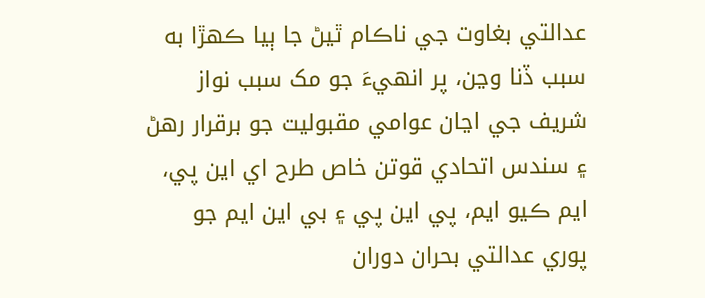عدالتي بغاوت جي ناڪام ٿيڻ جا ٻيا ڪهڙا به سبب ڏنا وڃن، پر انهيءَ جو مک سبب نواز شريف جي اڃان عوامي مقبوليت جو برقرار رهڻ ۽ سندس اتحادي قوتن خاص طرح اي اين پي، ايم ڪيو ايم، پي اين پي ۽ بي اين ايم جو پوري عدالتي بحران دوران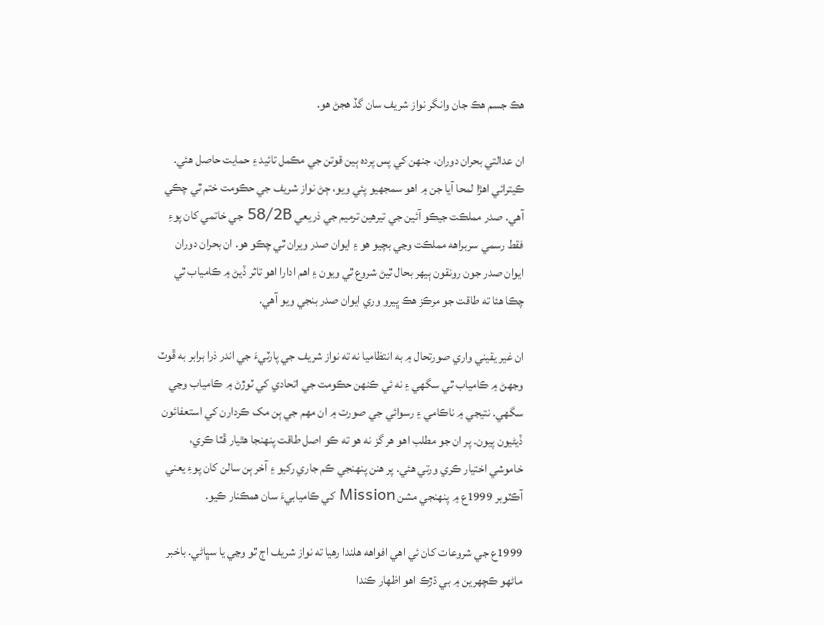هڪ جسم هڪ جان وانگر نواز شريف سان گڏ هجڻ هو.

ان عدالتي بحران دوران، جنهن کي پس پرده ٻين قوتن جي مڪمل تائيد ۽ حمايت حاصل هئي. ڪيترائي اهڙا لمحا آيا جن ۾ اهو سمجهيو پئي ويو، ڄڻ نواز شريف جي حڪومت ختم ٿي چڪي آهي. صدر مملڪت جيڪو آئين جي تيرهين ترميم جي ذريعي 58/2B جي خاتمي کان پوءِ فقط رسمي سربراهه مملڪت وڃي بچيو هو ۽ ايوان صدر ويران ٿي چڪو هو. ان بحران دوران ايوان صدر جون رونقون ٻيهر بحال ٿيڻ شروع ٿي ويون ۽ اهم ادارا اهو تاثر ڏيڻ ۾ ڪامياب ٿي چڪا هئا ته طاقت جو مرڪز هڪ ڀيرو وري ايوان صدر بنجي ويو آهي.

ان غير يقيني واري صورتحال ۾ به انتظاميا نه ته نواز شريف جي پارٽيءَ جي اندر ذرا برابر به ڦوٽ وجهڻ ۾ ڪامياب ٿي سگهي ۽ نه ئي ڪنهن حڪومت جي اتحادي کي ٽوڙڻ ۾ ڪامياب وڃي سگهي. نتيجي ۾ ناڪامي ۽ رسوائي جي صورت ۾ ان مهم جي ٻن مک ڪردارن کي استعفائون ڏيڻيون پيون. پر ان جو مطلب اهو هر گز نه هو ته ڪو اصل طاقت پنهنجا هٿيار ڦٽا ڪري، خاموشي اختيار ڪري ورتي هئي. پر هنن پنهنجي ڪم جاري رکيو ۽ آخر ٻن سالن کان پوءِ يعني آڪٽوبر 1999ع ۾ پنهنجي مشن Mission کي ڪاميابيءَ سان همڪنار ڪيو.

1999ع جي شروعات کان ئي اهي افواهه هلندا رهيا ته نواز شريف اڄ ٿو وڃي يا سڀاڻي. باخبر ماڻهو ڪچهرين ۾ بي ڌڙڪ اهو اظهار ڪندا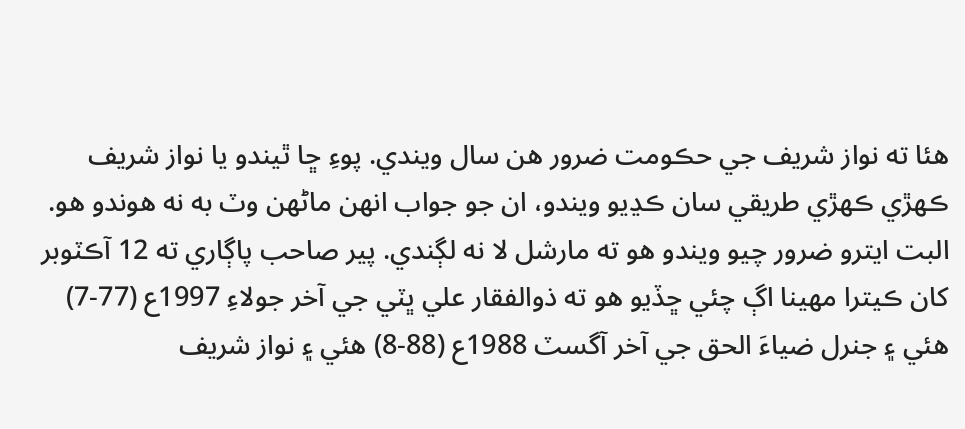هئا ته نواز شريف جي حڪومت ضرور هن سال ويندي. پوءِ ڇا ٿيندو يا نواز شريف ڪهڙي ڪهڙي طريقي سان ڪڍيو ويندو، ان جو جواب انهن ماڻهن وٽ به نه هوندو هو. البت ايترو ضرور چيو ويندو هو ته مارشل لا نه لڳندي. پير صاحب پاڳاري ته 12 آڪٽوبر کان ڪيترا مهينا اڳ چئي ڇڏيو هو ته ذوالفقار علي ڀٽي جي آخر جولاءِ 1997ع (77-7) هئي ۽ جنرل ضياءَ الحق جي آخر آگسٽ 1988ع (88-8) هئي ۽ نواز شريف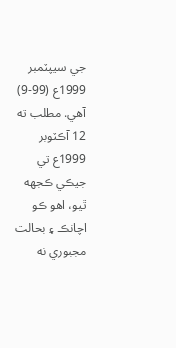جي سيپٽمبر 1999ع (99-9) آهي. مطلب ته 12 آڪٽوبر 1999ع تي جيڪي ڪجهه ٿيو، اهو ڪو اچانڪ ۽ بحالت مجبوري نه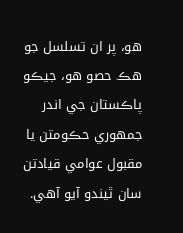هو، پر ان تسلسل جو هڪ حصو هو، جيڪو پاڪستان جي اندر جمهوري حڪومتن يا مقبول عوامي قيادتن سان ٿيندو آيو آهي.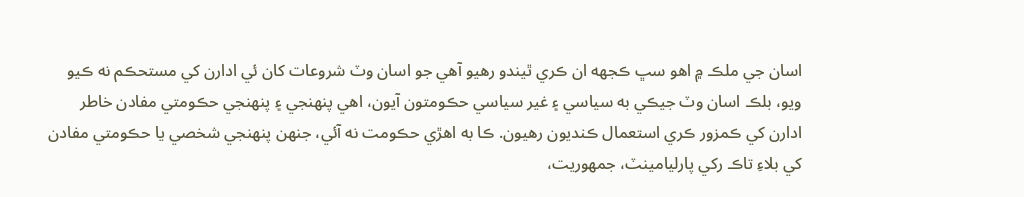اسان جي ملڪ ۾ اهو سڀ ڪجهه ان ڪري ٿيندو رهيو آهي جو اسان وٽ شروعات کان ئي ادارن کي مستحڪم نه ڪيو ويو، بلڪ اسان وٽ جيڪي به سياسي ۽ غير سياسي حڪومتون آيون، اهي پنهنجي ۽ پنهنجي حڪومتي مفادن خاطر ادارن کي ڪمزور ڪري استعمال ڪنديون رهيون. ڪا به اهڙي حڪومت نه آئي، جنهن پنهنجي شخصي يا حڪومتي مفادن کي بلاءِ تاڪ رکي پارليامينٽ، جمهوريت،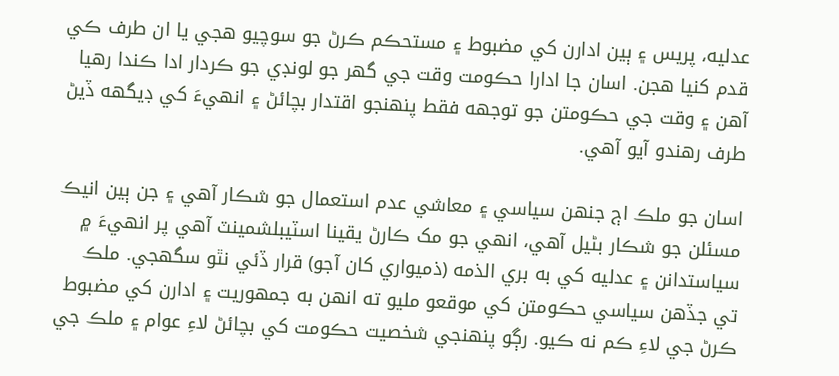عدليه، پريس ۽ ٻين ادارن کي مضبوط ۽ مستحڪم ڪرڻ جو سوچيو هجي يا ان طرف ڪي قدم کنيا هجن. اسان جا ادارا حڪومت وقت جي گهر جو لونڊي جو ڪردار ادا ڪندا رهيا آهن ۽ وقت جي حڪومتن جو توجهه فقط پنهنجو اقتدار بچائڻ ۽ انهيءَ کي ڊيگهه ڏيڻ طرف رهندو آيو آهي.

اسان جو ملڪ اڄ جنهن سياسي ۽ معاشي عدم استعمال جو شڪار آهي ۽ جن ٻين انيڪ مسئلن جو شڪار بڻيل آهي، انهي جو مک ڪارڻ يقينا اسٽيبلشمينٽ آهي پر انهيءَ ۾ سياستدانن ۽ عدليه کي به بري الذمه (ذميواري کان آجو) قرار ڏئي نٿو سگهجي. ملڪ تي جڏهن سياسي حڪومتن کي موقعو مليو ته انهن به جمهوريت ۽ ادارن کي مضبوط ڪرڻ جي لاءِ ڪم نه ڪيو. رڳو پنهنجي شخصيت حڪومت کي بچائڻ لاءِ عوام ۽ ملڪ جي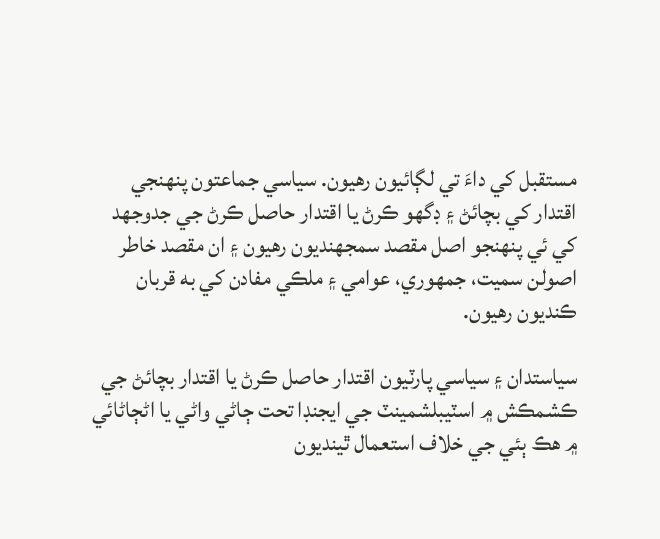مستقبل کي داءَ تي لڳائيون رهيون. سياسي جماعتون پنهنجي اقتدار کي بچائڻ ۽ ڊگهو ڪرڻ يا اقتدار حاصل ڪرڻ جي جدوجهد کي ئي پنهنجو اصل مقصد سمجهنديون رهيون ۽ ان مقصد خاطر اصولن سميت، جمهوري، عوامي ۽ ملڪي مفادن کي به قربان ڪنديون رهيون.

سياستدان ۽ سياسي پارٽيون اقتدار حاصل ڪرڻ يا اقتدار بچائڻ جي ڪشمڪش ۾ اسٽيبلشمينٽ جي ايجنڊا تحت ڄاڻي واڻي يا اڻڄاڻائي ۾ هڪ ٻئي جي خلاف استعمال ٿينديون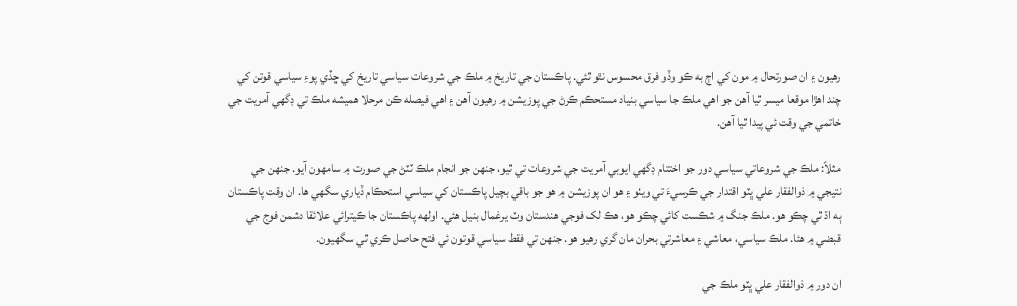رهيون ۽ ان صورتحال ۾ مون کي اڄ به ڪو وڏو فرق محسوس نٿو ٿئي. پاڪستان جي تاريخ ۾ ملڪ جي شروعات سياسي تاريخ کي ڇڏي پوءِ سياسي قوتن کي چند اهڙا موقعا ميسر ٿيا آهن جو اهي ملڪ جا سياسي بنياد مستحڪم ڪرڻ جي پوزيشن ۾ رهيون آهن ۽ اهي فيصله ڪن مرحلا هميشه ملڪ تي ڊگهي آمريت جي خاتمي جي وقت ئي پيدا ٿيا آهن.

مثلاً: ملڪ جي شروعاتي سياسي دور جو اختتام ڊگهي ايوبي آمريت جي شروعات تي ٿيو، جنهن جو انجام ملڪ ٽٽڻ جي صورت ۾ سامهون آيو. جنهن جي نتيجي ۾ ذوالفقار علي ڀٽو اقتدار جي ڪرسيءَ تي ويٺو ۽ هو ان پوزيشن ۾ هو جو باقي بچيل پاڪستان کي سياسي استحڪام ڏياري سگهي ها. ان وقت پاڪستان ٻه اڌ ٿي چڪو هو. ملڪ جنگ ۾ شڪست کائي چڪو هو، هڪ لک فوجي هندستان وٽ يرغمال بنيل هئي. اولهه پاڪستان جا ڪيترائي علائقا دشمن فوج جي قبضي ۾ هئا. ملڪ سياسي، معاشي ۽ معاشرتي بحران مان گري رهيو هو. جنهن تي فقط سياسي قوتون ئي فتح حاصل ڪري ٿي سگهيون.

ان دور ۾ ذوالفقار علي ڀٽو ملڪ جي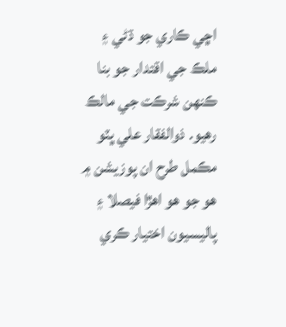اڇي ڪاري جو ڌڻي ۽ ملڪ جي اقتدار جو بنا ڪنهن شرڪت جي مالڪ رهيو. ذوالفقار علي ڀٽو مڪمل طرح ان پوزيشن ۾ هو جو هو اهڙا فيصلا ۽ پاليسيون اختيار ڪري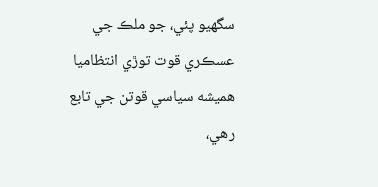سگهيو پئي، جو ملڪ جي عسڪري قوت توڙي انتظاميا هميشه سياسي قوتن جي تابع رهي،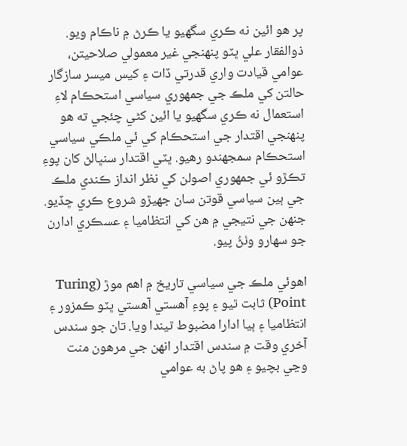پر هو ائين نه ڪري سگهيو يا ڪرڻ ۾ ناڪام ويو. ذوالفقار علي ڀٽو پنهنجي غير معمولي صلاحيتن، عوامي قيادت واري قدرتي ڏات ۽ کيس ميسر سازگار حالتن کي ملڪ جي جمهوري سياسي استحڪام لاءِ استعمال نه ڪري سگهيو يا ائين کڻي چئجي ته هو پنهنجي اقتدار جي استحڪام کي ئي ملڪي سياسي استحڪام سمجهندو رهيو. ڀٽي اقتدار سنڀالڻ کان پوءِ تڪڙو ئي جمهوري اصولن کي نظر انداز ڪندي ملڪ جي ٻين سياسي قوتن سان جهيڙو شروع ڪري ڇڏيو. جنهن جي نتيجي ۾ هن کي انتظاميا ۽ عسڪري ادارن جو سهارو وٺڻُ پيو.

اهوئي ملڪ جي سياسي تاريخ ۾ اهم موڙ (Turing Point) ثابت ٿيو ۽ پوءِ آهستي آهستي ڀٽو ڪمزور ۽ انتظاميا ۽ ٻيا ادارا مضبوط ٿيندا ويا. تان جو سندس آخري وقت ۾ سندس اقتدار انهن جي مرهون منت وڃي بچيو ۽ هو پاڻ به عوامي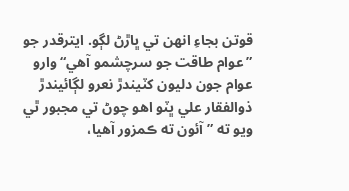قوتن بجاءِ انهن تي ڀاڙڻ لڳو. ايترقدر جو ”عوام طاقت جو سرچشمو آهي“ وارو عوام جون دليون کٽيندڙ نعرو لڳائيندڙ ذوالفقار علي ڀٽو اهو چوڻ تي مجبور ٿي ويو ته ”آئون ته ڪمزور آهيا،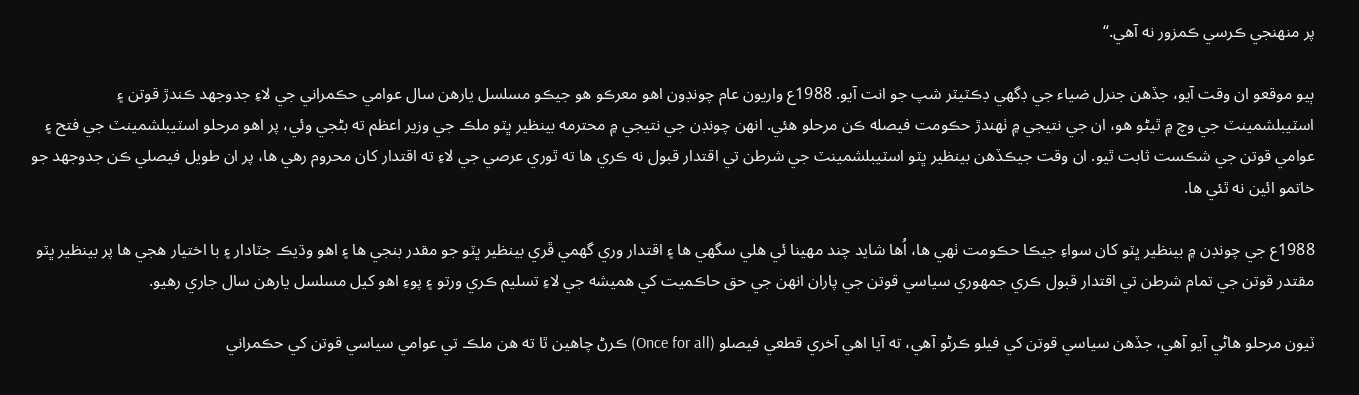پر منهنجي ڪرسي ڪمزور نه آهي.“

ٻيو موقعو ان وقت آيو، جڏهن جنرل ضياء جي ڊگهي ڊڪٽيٽر شپ جو انت آيو. 1988ع واريون عام چونڊون اهو معرڪو هو جيڪو مسلسل يارهن سال عوامي حڪمراني جي لاءِ جدوجهد ڪندڙ قوتن ۽ اسٽيبلشمينٽ جي وچ ۾ ٿيڻو هو، ان جي نتيجي ۾ ٺهندڙ حڪومت فيصله ڪن مرحلو هئي. انهن چونڊن جي نتيجي ۾ محترمه بينظير ڀٽو ملڪ جي وزير اعظم ته بڻجي وئي، پر اهو مرحلو اسٽيبلشمينٽ جي فتح ۽ عوامي قوتن جي شڪست ثابت ٿيو. ان وقت جيڪڏهن بينظير ڀٽو اسٽيبلشمينٽ جي شرطن تي اقتدار قبول نه ڪري ها ته ٿوري عرصي جي لاءِ ته اقتدار کان محروم رهي ها، پر ان طويل فيصلي ڪن جدوجهد جو خاتمو ائين نه ٿئي ها.

1988ع جي چونڊن ۾ بينظير ڀٽو کان سواءِ جيڪا حڪومت ٺهي ها، اُها شايد چند مهينا ئي هلي سگهي ها ۽ اقتدار وري گهمي ڦري بينظير ڀٽو جو مقدر بنجي ها ۽ اهو وڌيڪ جٽادار ۽ با اختيار هجي ها پر بينظير ڀٽو مقتدر قوتن جي تمام شرطن تي اقتدار قبول ڪري جمهوري سياسي قوتن جي پاران انهن جي حق حاڪميت کي هميشه جي لاءِ تسليم ڪري ورتو ۽ پوءِ اهو کيل مسلسل يارهن سال جاري رهيو.

ٽيون مرحلو هاڻي آيو آهي، جڏهن سياسي قوتن کي فيلو ڪرڻو آهي، ته آيا اهي آخري قطعي فيصلو (Once for all) ڪرڻ چاهين ٿا ته هن ملڪ تي عوامي سياسي قوتن کي حڪمراني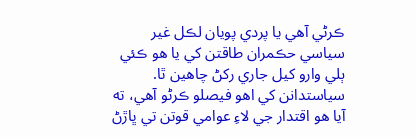ڪرڻي آهي يا پردي پويان لڪل غير سياسي حڪمران طاقتن کي يا هو ڪئي ٻلي وارو کيل جاري رکڻ چاهين ٿا. سياستدانن کي اهو فيصلو ڪرڻو آهي، ته آيا هو اقتدار جي لاءِ عوامي قوتن تي ڀاڙڻ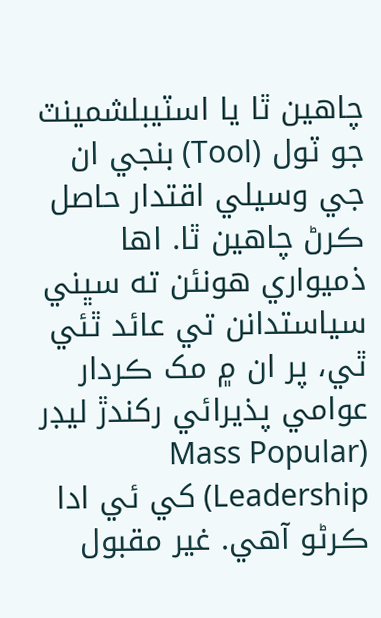چاهين ٿا يا اسٽيبلشمينٽ جو ٽول (Tool) بنجي ان جي وسيلي اقتدار حاصل ڪرڻ چاهين ٿا. اها ذميواري هونئن ته سڀني سياستدانن تي عائد ٿئي ٿي، پر ان ۾ مک ڪردار عوامي پذيرائي رکندڙ ليڊر (Mass Popular Leadership) کي ئي ادا ڪرڻو آهي. غير مقبول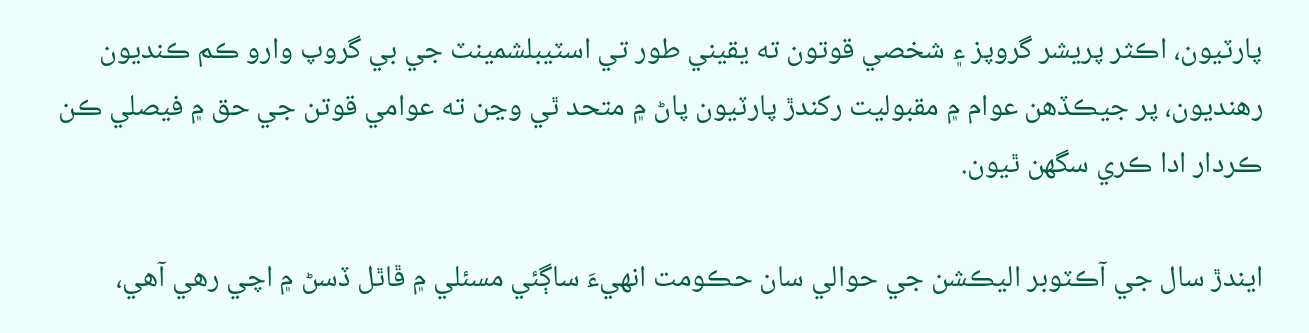پارٽيون، اڪثر پريشر گروپز ۽ شخصي قوتون ته يقيني طور تي اسٽيبلشمينٽ جي بي گروپ وارو ڪم ڪنديون رهنديون، پر جيڪڏهن عوام ۾ مقبوليت رکندڙ پارٽيون پاڻ ۾ متحد ٿي وڃن ته عوامي قوتن جي حق ۾ فيصلي ڪن ڪردار ادا ڪري سگهن ٿيون.

ايندڙ سال جي آڪٽوبر اليڪشن جي حوالي سان حڪومت انهيءَ ساڳئي مسئلي ۾ ڦاٿل ڏسڻ ۾ اچي رهي آهي،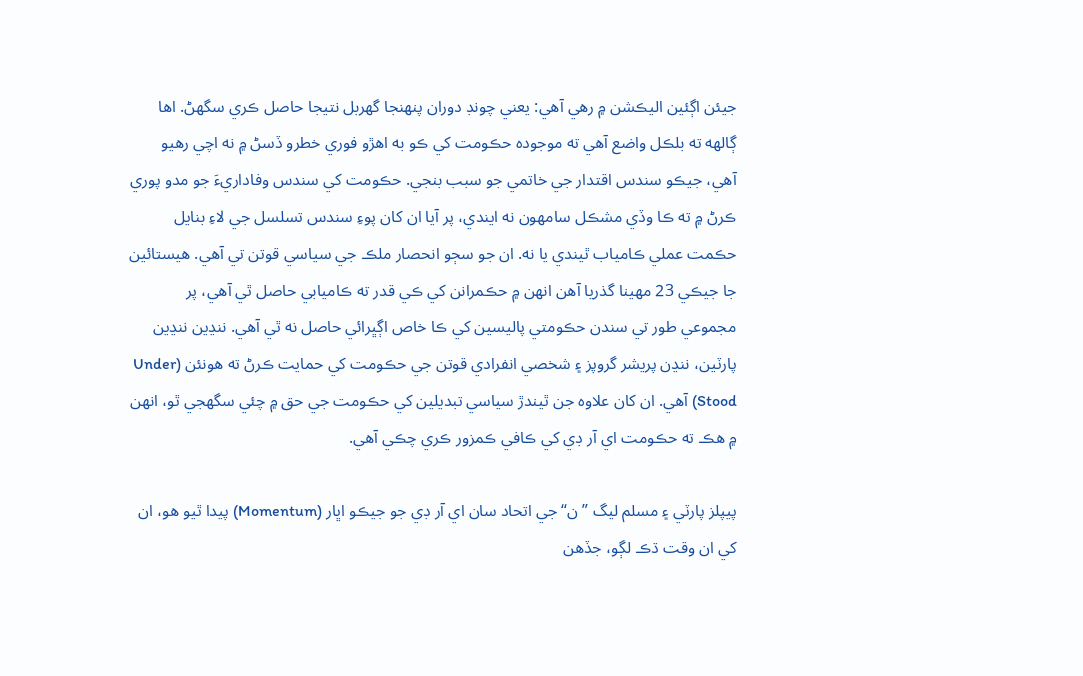جيئن اڳئين اليڪشن ۾ رهي آهي: يعني چونڊ دوران پنهنجا گهربل نتيجا حاصل ڪري سگهڻ. اها ڳالهه ته بلڪل واضع آهي ته موجوده حڪومت کي ڪو به اهڙو فوري خطرو ڏسڻ ۾ نه اچي رهيو آهي، جيڪو سندس اقتدار جي خاتمي جو سبب بنجي. حڪومت کي سندس وفاداريءَ جو مدو پوري ڪرڻ ۾ ته ڪا وڏي مشڪل سامهون نه ايندي، پر آيا ان کان پوءِ سندس تسلسل جي لاءِ بنايل حڪمت عملي ڪامياب ٿيندي يا نه. ان جو سڄو انحصار ملڪ جي سياسي قوتن تي آهي. هيستائين جا جيڪي 23 مهينا گذريا آهن انهن ۾ حڪمرانن کي ڪي قدر ته ڪاميابي حاصل ٿي آهي، پر مجموعي طور تي سندن حڪومتي پاليسين کي ڪا خاص اڳڀرائي حاصل نه ٿي آهي. ننڍين ننڍين پارٽين، ننڍن پريشر گروپز ۽ شخصي انفرادي قوتن جي حڪومت کي حمايت ڪرڻ ته هونئن (Under Stood) آهي. ان کان علاوه جن ٿيندڙ سياسي تبديلين کي حڪومت جي حق ۾ چئي سگهجي ٿو، انهن ۾ هڪ ته حڪومت اي آر ڊي کي ڪافي ڪمزور ڪري چڪي آهي.

پيپلز پارٽي ۽ مسلم ليگ ”ن“ جي اتحاد سان اي آر ڊي جو جيڪو اڀار (Momentum) پيدا ٿيو هو، ان کي ان وقت ڌڪ لڳو، جڏهن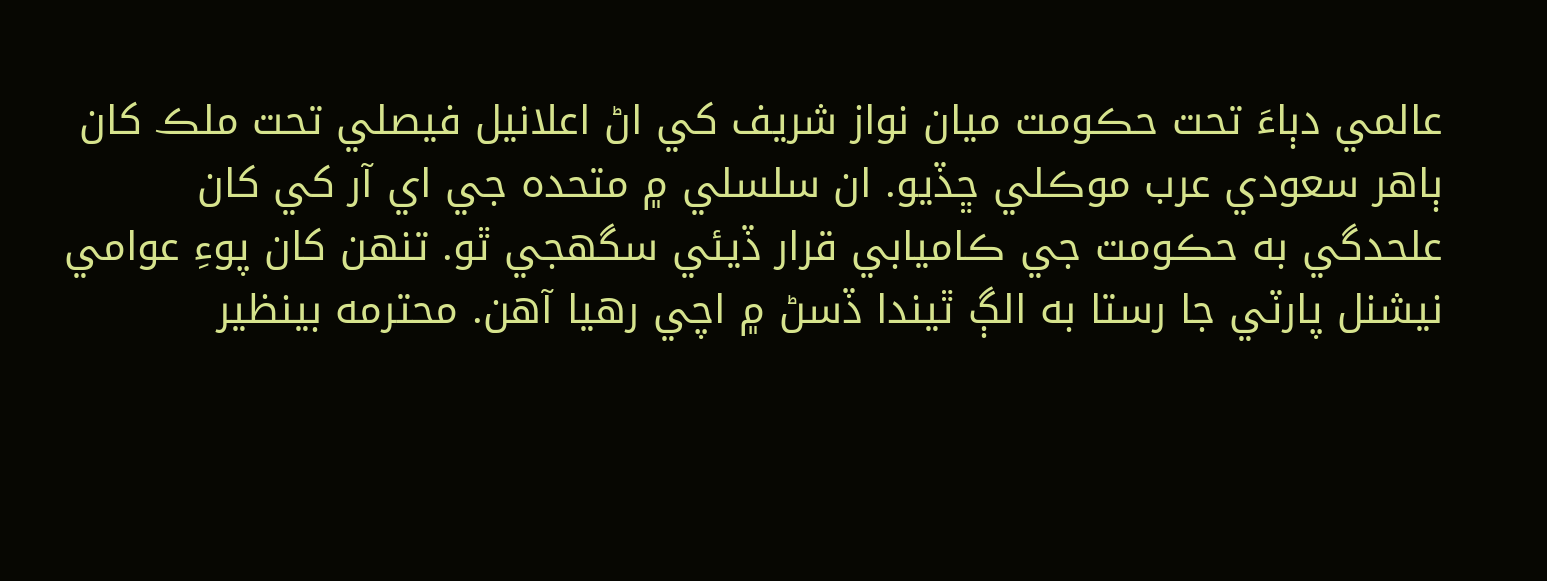عالمي دٻاءَ تحت حڪومت ميان نواز شريف کي اڻ اعلانيل فيصلي تحت ملڪ کان ٻاهر سعودي عرب موڪلي ڇڏيو. ان سلسلي ۾ متحده جي اي آر کي کان علحدگي به حڪومت جي ڪاميابي قرار ڏيئي سگهجي ٿو. تنهن کان پوءِ عوامي نيشنل پارٽي جا رستا به الڳ ٿيندا ڏسڻ ۾ اچي رهيا آهن. محترمه بينظير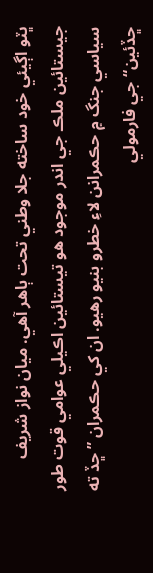ڀٽو اڳيئي خود ساخته جلا وطني تحت ٻاهر آهي. ميان نواز شريف جيستائين ملڪ جي اندر موجود هو تيستائين اڪيلي عوامي قوت طور سياسي جنگ ۾ حڪمرانن لاءِ خطرو بنيو رهيو. ان کي حڪمران ”ڇڏ ته ڇڏئين“ جي فارمولي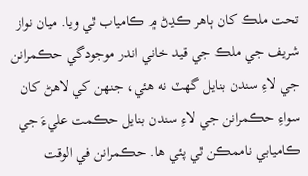تحت ملڪ کان ٻاهر ڪڍڻ ۾ ڪامياب ٿي ويا. ميان نواز شريف جي ملڪ جي قيد خاني اندر موجودگي حڪمرانن جي لاءِ سندن بنايل گهٽ نه هئي، جنهن کي لاهڻ کان سواءِ حڪمرانن جي لاءِ سندن بنايل حڪمت عليءَ جي ڪاميابي ناممڪن ٿي پئي ها. حڪمرانن في الوقت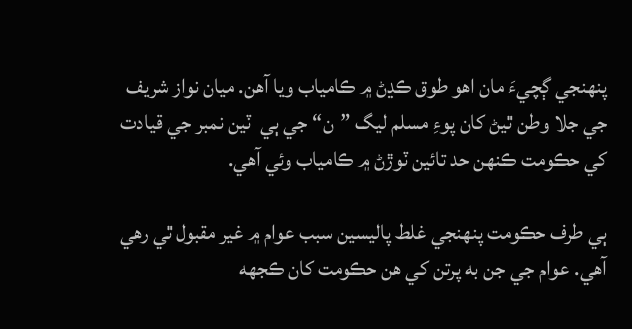پنهنجي ڳچيءَ مان اهو طوق ڪڍڻ ۾ ڪامياب ويا آهن. ميان نواز شريف جي جلا وطن ٿيڻ کان پوءِ مسلم ليگ ”ن“ جي ٻي  ٽين نمبر جي قيادت کي حڪومت ڪنهن حد تائين ٽوڙڻ ۾ ڪامياب وئي آهي.

ٻي طرف حڪومت پنهنجي غلط پاليسين سبب عوام ۾ غير مقبول ٿي رهي آهي. عوام جي جن به پرتن کي هن حڪومت کان ڪجهه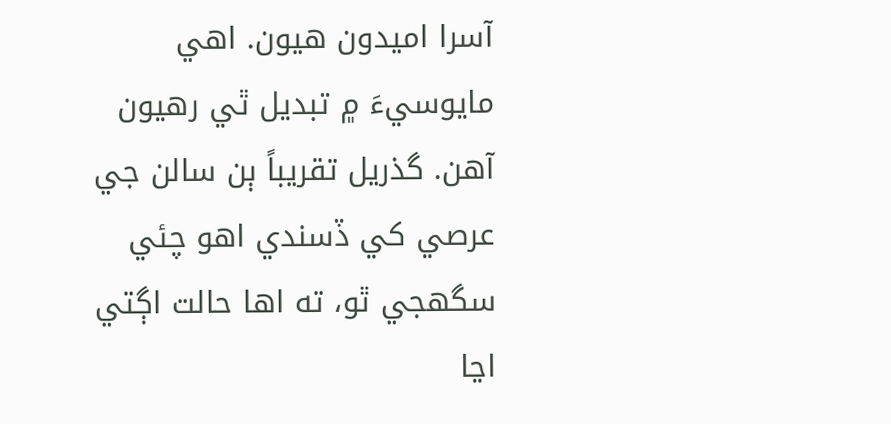آسرا اميدون هيون. اهي مايوسيءَ ۾ تبديل ٿي رهيون آهن. گذريل تقريباً ٻن سالن جي عرصي کي ڏسندي اهو چئي سگهجي ٿو، ته اها حالت اڳتي اڃا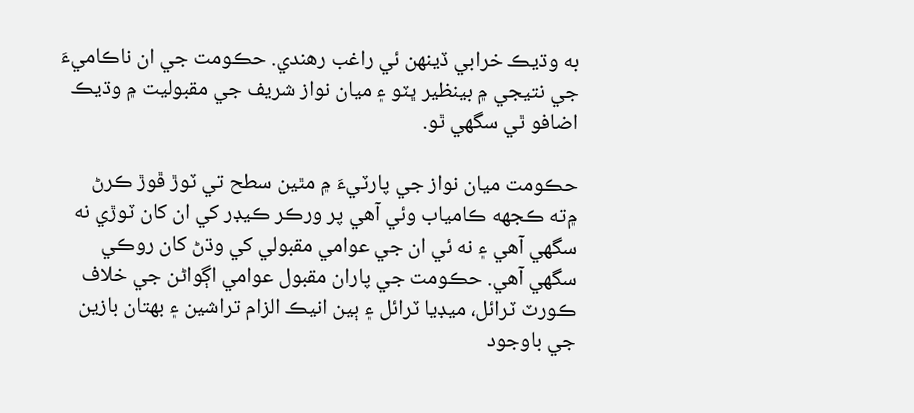به وڌيڪ خرابي ڏينهن ئي راغب رهندي. حڪومت جي ان ناڪاميءَ جي نتيجي ۾ بينظير ڀٽو ۽ ميان نواز شريف جي مقبوليت ۾ وڌيڪ اضافو ٿي سگهي ٿو.

حڪومت ميان نواز جي پارٽيءَ ۾ مٿين سطح تي ٽوڙ ڦوڙ ڪرڻ ۾ته ڪجهه ڪامياب وئي آهي پر ورڪر ڪيڊر کي ان کان ٽوڙي نه سگهي آهي ۽ نه ئي ان جي عوامي مقبولي کي وڌڻ کان روڪي سگهي آهي. حڪومت جي پاران مقبول عوامي اڳواڻن جي خلاف ڪورٽ ٽرائل، ميڊيا ٽرائل ۽ ٻين انيڪ الزام تراشين ۽ بهتان بازين جي باوجود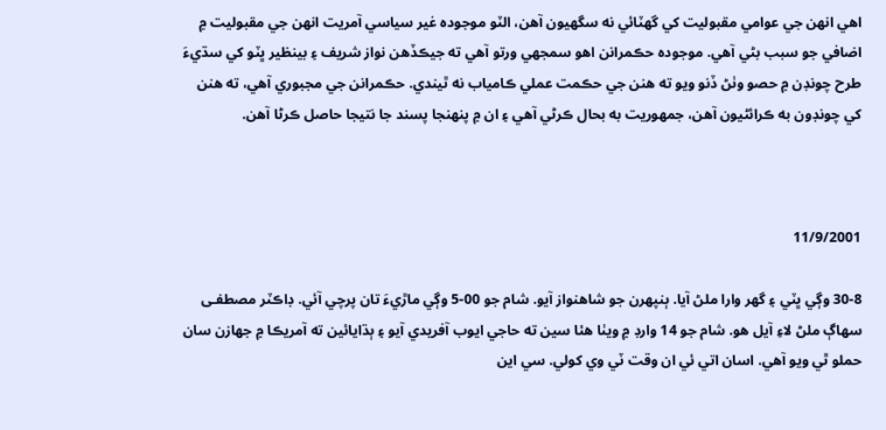اهي انهن جي عوامي مقبوليت کي گهٽائي نه سگهيون آهن، الٽو موجوده غير سياسي آمريت انهن جي مقبوليت ۾ اضافي جو سبب بڻي آهي. موجوده حڪمرانن اهو سمجهي ورتو آهي ته جيڪڏهن نواز شريف ۽ بينظير ڀٽو کي سڌيءَ طرح چونڊن ۾ حصو وٺڻ ڏنو ويو ته هنن جي حڪمت عملي ڪامياب نه ٿيندي. حڪمرانن جي مجبوري آهي، ته هنن کي چونڊون به ڪرائڻيون آهن، جمهوريت به بحال ڪرڻي آهي ۽ ان ۾ پنهنجا پسند جا نتيجا حاصل ڪرڻا آهن.



11/9/2001

30-8 وڳي ڀٽي ۽ گهر وارا ملڻ آيا. ٻنپهرن جو شاهنواز آيو. شام جو 00-5 وڳي ماڙيءَ تان پرچي آئي. ڊاڪٽر مصطفـى سهاڳ ملڻ لاءِ آيل هو. شام جو 14 وارڊ ۾ ويٺا هئا سين ته حاجي ايوب آفريدي آيو ۽ ٻڌايائين ته آمريڪا ۾ جهازن سان حملو ٿي ويو آهي. اسان اتي ئي ان وقت ٽي وي کولي. سي اين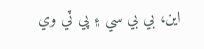اين، بي بي سي ۽ پي ٽي وي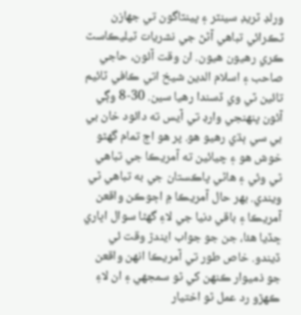ورلڊ ٽريڊ سينٽر ۽ پينٽاگون تي جهازن ٽڪرائي تباهي آڻڻ جي نشريات ٽيليڪاسٽ ڪري رهيون هيون. ان وقت آئون، حاجي صاحب ۽ اسلام الدين شيخ اتي ڪافي ٽائيم تائين ٽي وي ڏسندا رهيا سين. 30-8 وڳي آئون پنهنجي وارڊ تي آيس ته دائود خان بي بي سي ٻڌي رهيو هو. پر هو اڄ تمام گهڻو خوش هو ۽ چيائين ته آمريڪا جي تباهي ٿي وئي ۽ هاڻي پاڪستان جي به تباهي ٿي ويندي. بهر حال آمريڪا ۾ اڄوڪن واقعن آمريڪا ۽ باقي دنيا جي لاءِ گهڻا سوال اڀاري ڇڏيا هئا، جن جو جواب ايندڙ وقت ئي ڏيندو. خاص طور تي آمريڪا انهن واقعن جو ذميوار ڪنهن کي ٿو سمجهي ۽ ان لاءِ ڪهڙو رد عمل ٿو اختيار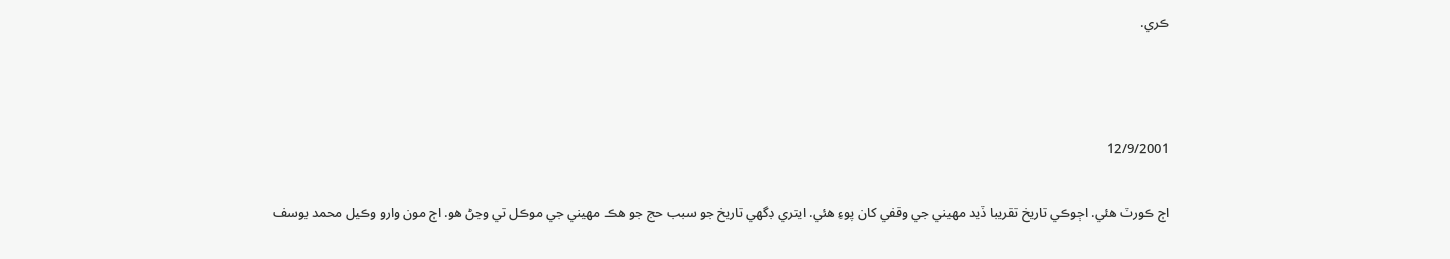ڪري.



12/9/2001

اڄ ڪورٽ هئي. اڄوڪي تاريخ تقريبا ڏيد مهيني جي وقفي کان پوءِ هئي. ايتري ڊگهي تاريخ جو سبب حج جو هڪ مهيني جي موڪل تي وڃڻ هو. اڄ مون وارو وڪيل محمد يوسف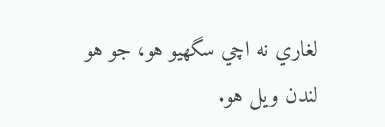لغاري نه اچي سگهيو هو، جو هو لندن ويل هو.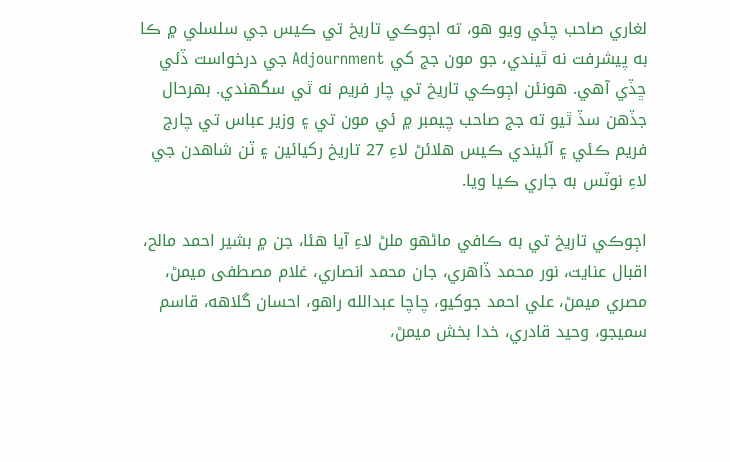لغاري صاحب چئي ويو هو، ته اڄوڪي تاريخ تي ڪيس جي سلسلي ۾ ڪا به پيشرفت نه ٿيندي، جو مون جج کي Adjournment جي درخواست ڏئي ڇڏي آهي. هونئن اڄوڪي تاريخ تي چار فريم نه ٿي سگهندي. بهرحال جڏهن سڏ ٿيو ته جج صاحب چيمبر ۾ ئي مون تي ۽ وزير عباس تي چارج فريم ڪئي ۽ آئيندي ڪيس هلائڻ لاءِ 27 تاريخ رکيائين ۽ ٽن شاهدن جي لاءِ نوٽس به جاري ڪيا ويا.

اڄوڪي تاريخ تي به ڪافي ماڻهو ملڻ لاءِ آيا هئا، جن ۾ بشير احمد مالح، اقبال عنايت، نور محمد ڏاهري، جان محمد انصاري، غلام مصطفى ميمڻ، مصري ميمڻ، علي احمد جوکيو، چاچا عبدالله راهو، احسان گلاهه، قاسم سميجو، وحيد قادري، خدا بخش ميمڻ،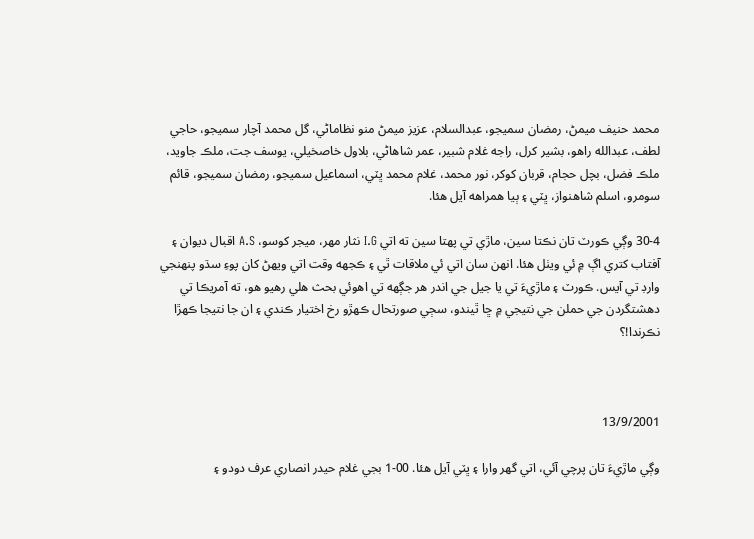محمد حنيف ميمڻ، رمضان سميجو، عبدالسلام، عزيز ميمڻ منو نظاماڻي، گل محمد آچار سميجو، حاجي لطف، عبدالله راهو، بشير کرل، راجه غلام شبير، عمر شاهاڻي، بلاول خاصخيلي، يوسف جت، ملڪ جاويد، ملڪ فضل، بچل حجام، قربان کوکر، نور محمد، غلام محمد ڀٽي، اسماعيل سميجو، رمضان سميجو، قائم سومرو، اسلم شاهنواز، ڀٽي ۽ ٻيا همراهه آيل هئا.

30-4 وڳي ڪورٽ تان نڪتا سين، ماڙي تي پهتا سين ته اتي I.G نثار مهر، ميجر کوسو، A.S اقبال ديوان ۽ آفتاب کتري اڳ ۾ ئي ويٺل هئا. انهن سان اتي ئي ملاقات ٿي ۽ ڪجهه وقت اتي ويهڻ کان پوءِ سڌو پنهنجي وارڊ تي آيس. ڪورٽ ۽ ماڙيءَ تي يا جيل جي اندر هر جڳهه تي اهوئي بحث هلي رهيو هو، ته آمريڪا تي دهشتگردن جي حملن جي نتيجي ۾ ڇا ٿيندو، سڄي صورتحال ڪهڙو رخ اختيار ڪندي ۽ ان جا نتيجا ڪهڙا نڪرندا!؟



13/9/2001

وڳي ماڙيءَ تان پرچي آئي، اتي گهر وارا ۽ ڀٽي آيل هئا. 00-1 بجي غلام حيدر انصاري عرف دودو ۽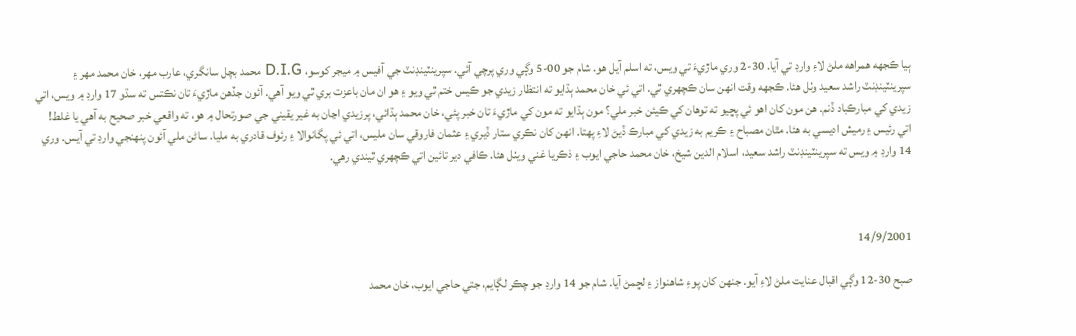ٻيا ڪجهه همراهه ملڻ لاءِ وارڊ تي آيا. 30-2 وري ماڙيءَ تي ويس، ته اسلم آيل هو. شام جو 00-5 وڳي وري پرچي آئي. سپرينٽينڊنٽ جي آفيس ۾ ميجر کوسو، D.I.G محمد بچل سانگري، عارب مهر، خان محمد مهر ۽ سپرينٽينڊنٽ راشد سعيد وٺل هئا. ڪجهه وقت انهن سان ڪچهري ٿي. اتي ئي خان محمد ٻڌايو ته انتظار زيدي جو ڪيس ختم ٿي ويو ۽ هو ان مان باعزت بري ٿي ويو آهي. آئون جڏهن ماڙيءَ تان نڪتس ته سڌو 17 وارڊ ۾ ويس، اتي زيدي کي مبارڪباد ڏنم. هن مون کان اهو ئي پڇيو ته توهان کي ڪيئن خبر ملي؟ مون ٻڌايو ته مون کي ماڙيءَ تان خبر پئي، خان محمد ٻڌائي، پرزيدي اڃان به غير يقيني جي صورتحال ۾ هو، ته واقعي خبر صحيح به آهي يا غلط! اتي رئيس ۽ رميش اديسي به هئا. مٿان مصباح ۽ ڪريم به زيدي کي مبارڪ ڏيڻ لاءِ پهتا. انهن کان نڪري ستار ڏيري ۽ عثمان فاروقي سان مليس، اتي ئي پگانوالا ۽ رئوف قادري به مليا. ساڻن ملي آئون پنهنجي وارڊ تي آيس. وري 14 وارڊ ۾ ويس ته سپرينٽينڊنٽ راشد سعيد، اسلام الدين شيخ، خان محمد حاجي ايوب ۽ ذڪريا غني ويٺل هئا. ڪافي دير تائين اتي ڪچهري ٿيندي رهي.



14/9/2001

صبح 30-12 وڳي اقبال عنايت ملڻ لاءِ آيو. جنهن کان پوءِ شاهنواز ۽ لڇمڻ آيا. شام جو 14 وارڊ جو چڪر لڳايم، جتي حاجي ايوب، خان محمد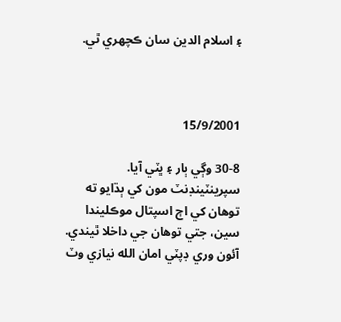۽ اسلام الدين سان ڪچهري ٿي.



15/9/2001

30-8 وڳي ٻار ۽ ڀٽي آيا. سپرينٽينڊنٽ مون کي ٻڌايو ته توهان کي اڄ اسپتال موڪليندا سين، جتي توهان جي داخلا ٿيندي. آئون وري ڊپٽي امان الله نيازي وٽ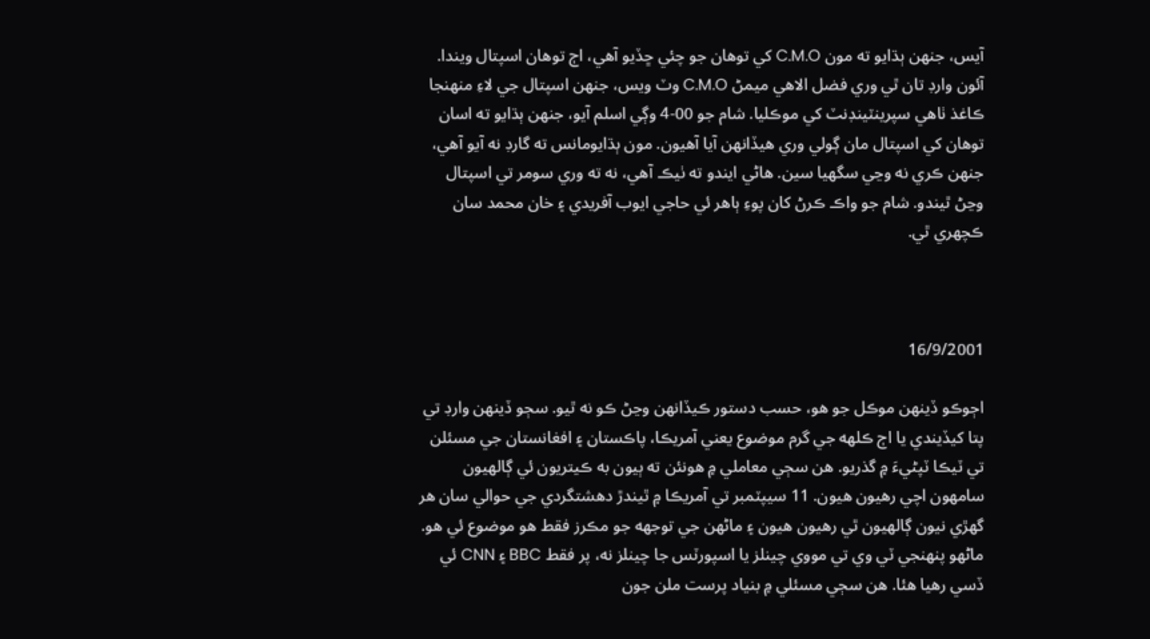آيس، جنهن ٻڌايو ته مون C.M.O کي توهان جو چئي ڇڏيو آهي، اڄ توهان اسپتال ويندا. آئون وارڊ تان ٿي وري فضل الاهي ميمڻ C.M.O وٽ ويس، جنهن اسپتال جي لاءِ منهنجا ڪاغذ ٺاهي سپرينٽينڊنٽ کي موڪليا. شام جو 00-4 وڳي اسلم آيو، جنهن ٻڌايو ته اسان توهان کي اسپتال مان ڳولي وري هيڏانهن آيا آهيون. مون ٻڌايومانس ته گارڊ نه آيو آهي، جنهن ڪري نه وڃي سگهيا سين. هاڻي ايندو ته ٺيڪ آهي، نه ته وري سومر تي اسپتال وڃڻ ٿيندو. شام جو واڪ ڪرڻ کان پوءِ ٻاهر ئي حاجي ايوب آفريدي ۽ خان محمد سان ڪچهري ٿي.



16/9/2001

اڄوڪو ڏينهن موڪل جو هو، حسب دستور ڪيڏانهن وڃڻ ڪو نه ٿيو. سڄو ڏينهن وارڊ تي پتا کيڏيندي يا اڄ ڪلهه جي گرم موضوع يعني آمريڪا، پاڪستان ۽ افغانستان جي مسئلن تي ٽيڪا ٽپڻيءَ ۾ گذريو. هن سڄي معاملي ۾ هونئن ته ٻيون به ڪيتريون ئي ڳالهيون سامهون اچي رهيون هيون. 11 سيپٽمبر تي آمريڪا ۾ ٿيندڙ دهشتگردي جي حوالي سان هر گهڙي نيون ڳالهيون ٿي رهيون هيون ۽ ماڻهن جي توجهه جو مڪرز فقط هو موضوع ئي هو. ماڻهو پنهنجي ٽي وي تي مووي چينلز يا اسپورٽس جا چينلز نه، پر فقط BBC ۽ CNN ئي ڏسي رهيا هئا. هن سڄي مسئلي ۾ بنياد پرست ملن جون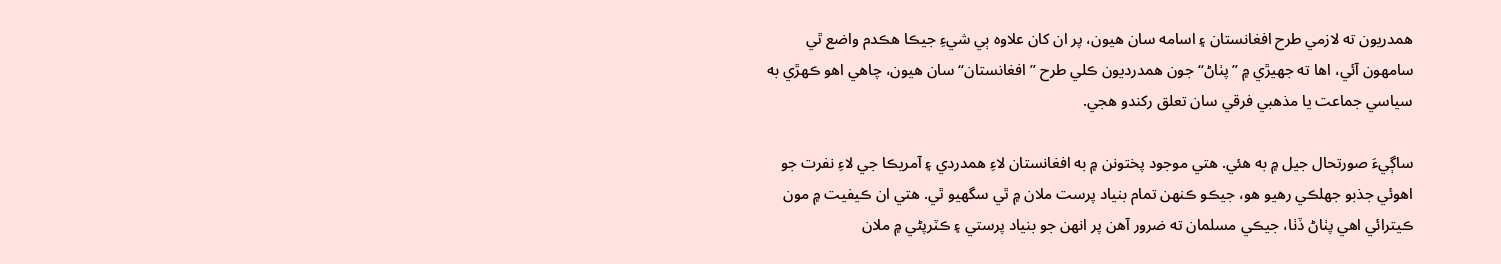همدريون ته لازمي طرح افغانستان ۽ اسامه سان هيون، پر ان کان علاوه ٻي شيءِ جيڪا هڪدم واضع ٿي سامهون آئي، اها ته جهيڙي ۾ ”پٺاڻ“ جون همدرديون ڪلي طرح ”افغانستان“ سان هيون، چاهي اهو ڪهڙي به سياسي جماعت يا مذهبي فرقي سان تعلق رکندو هجي.

ساڳيءَ صورتحال جيل ۾ به هئي. هتي موجود پختونن ۾ به افغانستان لاءِ همدردي ۽ آمريڪا جي لاءِ نفرت جو اهوئي جذبو جهلڪي رهيو هو، جيڪو ڪنهن تمام بنياد پرست ملان ۾ ٿي سگهيو ٿي. هتي ان ڪيفيت ۾ مون ڪيترائي اهي پٺاڻ ڏٺا، جيڪي مسلمان ته ضرور آهن پر انهن جو بنياد پرستي ۽ ڪٽرپڻي ۾ ملان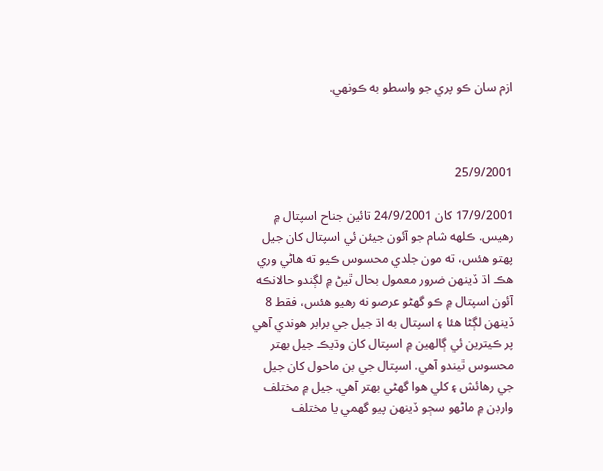ازم سان ڪو پري جو واسطو به ڪونهي.



25/9/2001

17/9/2001 کان 24/9/2001 تائين جناح اسپتال ۾ رهيس. ڪلهه شام جو آئون جيئن ئي اسپتال کان جيل پهتو هئس، ته مون جلدي محسوس ڪيو ته هاڻي وري هڪ اڌ ڏينهن ضرور معمول بحال ٿيڻ ۾ لڳندو حالانڪه آئون اسپتال ۾ ڪو گهڻو عرصو نه رهيو هئس، فقط 8 ڏينهن لڳڻا هئا ۽ اسپتال به اڌ جيل جي برابر هوندي آهي پر ڪيترين ئي ڳالهين ۾ اسپتال کان وڌيڪ جيل بهتر محسوس ٿيندو آهي. اسپتال جي بن ماحول کان جيل جي رهائش ۽ کلي هوا گهڻي بهتر آهي. جيل ۾ مختلف وارڊن ۾ ماڻهو سڄو ڏينهن پيو گهمي يا مختلف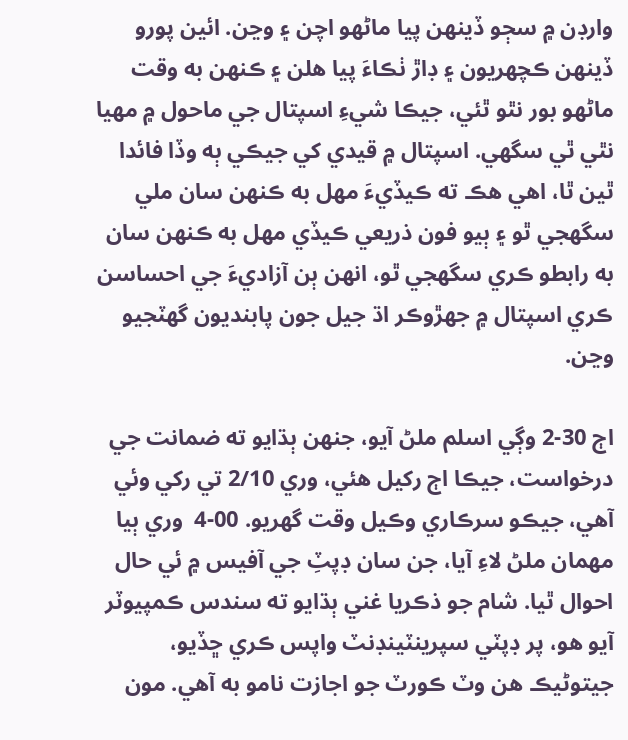وارڊن ۾ سڄو ڏينهن پيا ماڻهو اچن ۽ وڃن. ائين پورو ڏينهن ڪچهريون ۽ ڊاڙ ٺڪاءَ پيا هلن ۽ ڪنهن به وقت ماڻهو بور نٿو ٿئي، جيڪا شيءِ اسپتال جي ماحول ۾ مهيا نٿي ٿي سگهي. اسپتال ۾ قيدي کي جيڪي ٻه وڏا فائدا ٿين ٿا، اهي هڪ ته ڪيڏيءَ مهل به ڪنهن سان ملي سگهجي ٿو ۽ ٻيو فون ذريعي ڪيڏي مهل به ڪنهن سان به رابطو ڪري سگهجي ٿو، انهن ٻن آزاديءَ جي احساسن ڪري اسپتال ۾ جهڙوڪر اڌ جيل جون پابنديون گهٽجيو وڃن.

اڄ 30-2 وڳي اسلم ملڻ آيو، جنهن ٻڌايو ته ضمانت جي درخواست، جيڪا اڄ رکيل هئي، وري 2/10 تي رکي وئي آهي، جيڪو سرڪاري وڪيل وقت گهريو. 00-4  وري ٻيا مهمان ملڻ لاءِ آيا، جن سان ڊپٽِ جي آفيس ۾ ئي حال احوال ٿيا. شام جو ذڪريا غني ٻڌايو ته سندس ڪمپيوٽر آيو هو، پر ڊپٽي سپرينٽينڊنٽ واپس ڪري ڇڏيو، جيتوڻيڪ هن وٽ ڪورٽ جو اجازت نامو به آهي. مون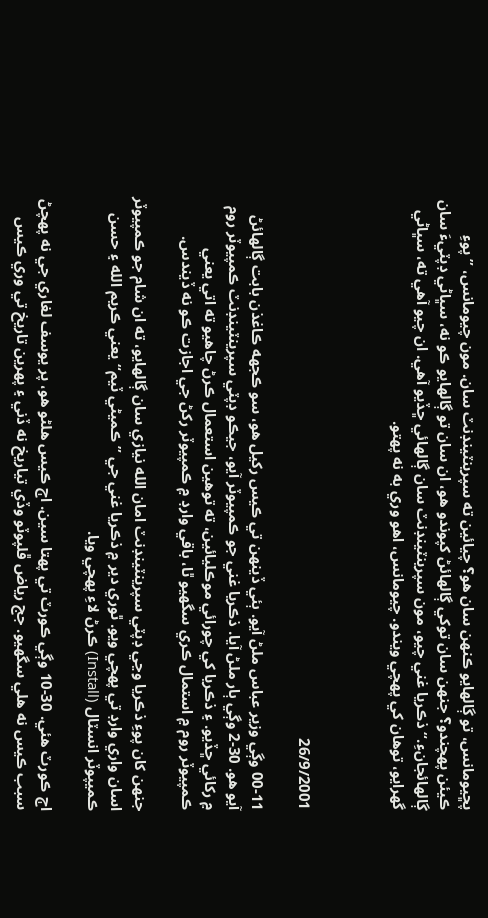پڇيومانس، تو ڳالهايو ڪنهن سان هو؟ چيائين ته سپرينٽينڊنٽ سان. مون چيومانس، ”پوءِ ڪيئن پهچندو؟ جنهن سان توکي ڳالهائڻ کپوندو هو، ان سان تو ڳالهايو ڪو نه، سڀاڻي ڊپٽيءَ سان ڳالهائجانءِ.“ ذڪريا غني چيو، مون سپرينٽينڊنٽ سان ڳالهائي ڇڏيو آهي. ان چيو آهي ته، سڀاڻي گهرايو، توهان کي پهچي ويندو. چيومانس، اهو وري به نه پهتو.



26/9/2001

00-11 وڳي وزير عباس ملڻ آيو. ٻئي ڏينهن تي ڪيس رکيل هو، سو ڪجهه ڪاغذن بابت ڳالهائڻ آيو هو. 30-2 وڳي ٻار ملڻ آيا. ذڪريا غني جو ڪمپيوٽر آيو، جيڪو ڊپٽي سپرينٽينڊنٽ ڪمپيوٽر روم ۾ رکائي ڇڏيو. ۽ ذڪريا کي چورائي موڪليائين، ته توهين استعمال ڪرڻ چاهيو ته اتي يعني ڪمپيوٽر روم ۾ استمال ڪري سگهيو ٿا، باقي وارڊ ۾ ڪمپيوٽر رکڻ جي اجازت ڪو نه ڏيندس.

جنهن کان پوءِ ذڪريا وڃي ڊپٽي سپرينٽينڊنٽ امان الله نيازي سان ڳالهايو، ته ان شام جو ڪمپيوٽر اسان واري وارڊ تي پهچي ويو. ٿوري دير ۾ ذڪريا غني جي ”ڪميڻي ٽيم“ يعني ڪريم الله ۽ حسن ڪميپوٽر انسٽال (Install) ڪرڻ لاءِ پهچي ويا.

اڄ ڪورٽ هئي. 30-10 وڳي ڪورٽ تي پهتا سين. اڄ ڪيس هلڻو هو، پر يوسف لغاري جي نه پهچڻ سبب ڪيس نه هلي سگهيو. جج رياض ڦلپوٽو وڏي تياريخ نه ڏني ۽ پهرين تاريخ تي وري ڪيس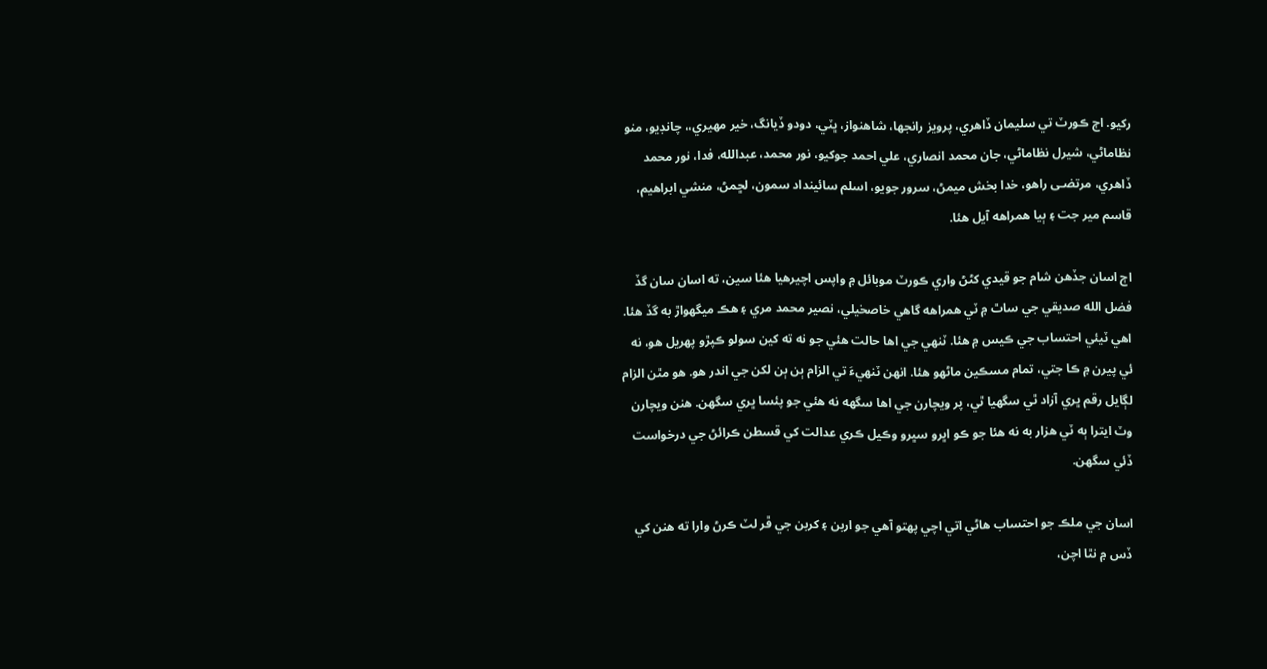رکيو. اڄ ڪورٽ تي سليمان ڏاهري، پرويز رانجها، شاهنواز، ڀٽي، دودو ڏيانگ، خير مهيري،، چانڊيو، منو نظاماڻي، شيرل نظاماڻي، جان محمد انصاري، علي احمد جوکيو، نور محمد، عبدالله، فدا، نور محمد ڏاهري، مرتضـى راهو، خدا بخش ميمڻ، سرور جويو، اسلم سائينداد سمون، لڇمڻ، منشي ابراهيم، قاسم مير جت ۽ ٻيا همراهه آيل هئا.

اڄ اسان جڏهن شام جو قيدي کڻڻ واري ڪورٽ موبائل ۾ واپس اچيرهيا هئا سين، ته اسان سان گڏ فضل الله صديقي جي ساٿ ۾ ٽي همراهه گاهي خاصخيلي، نصير محمد مري ۽ هڪ ميگهواڙ به گڏ هئا. اهي ٽيئي احتساب جي ڪيس ۾ هئا. ٽنهي جي اها حالت هئي جو نه ته کين سولو ڪپڙو پهريل هو، نه ئي پيرن ۾ ڪا جتي، تمام مسڪين ماڻهو هئا. انهن ٽنهيءَ تي الزام ٻن ٻن لکن جي اندر هو. هو مٿن الزام لڳايل رقم ڀري آزاد ٿي سگهيا ٿي، پر ويچارن جي اها سگهه نه هئي جو پئسا ڀري سگهن. هنن ويچارن وٽ ايترا ٻه ٽي هزار به نه هئا جو ڪو اڀرو سڀرو وڪيل ڪري عدالت کي قسطن ڪرائڻ جي درخواست ڏئي سگهن.

اسان جي ملڪ جو احتساب هاڻي اتي اچي پهتو آهي جو اربن ۽ کربن جي ڦر لٽ ڪرڻ وارا ته هنن کي ڏس ۾ نٿا اچن،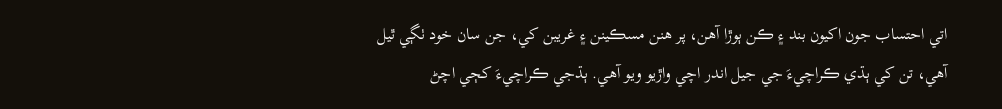اتي احتساب جون اکيون بند ۽ ڪن ٻوڙا آهن، پر هنن مسڪينن ۽ غريبن کي، جن سان خود ٺڳي ٿيل آهي، تن کي ٻڌي ڪراچيءَ جي جيل اندر اچي واڙيو ويو آهي. ٻڌجي ڪراچيءَ کڄي اچڻ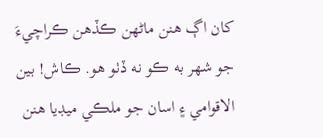کان اڳ هنن ماڻهن ڪڏهن ڪراچيءَ جو شهر به ڪو نه ڏٺو هو. ڪاش! بين الاقوامي ۽ اسان جو ملڪي ميڊيا هنن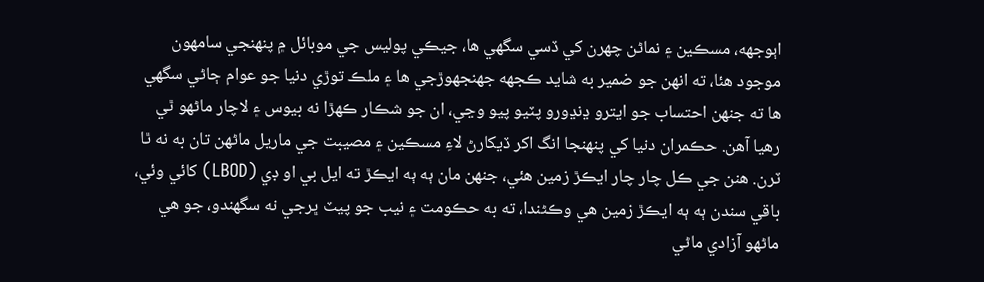اٻوجهه، مسڪين ۽ نماڻن چهرن کي ڏسي سگهي ها، جيڪي پوليس جي موبائل ۾ پنهنجي سامهون موجود هئا، ته انهن جو ضمير به شايد ڪجهه جهنجهوڙجي ها ۽ ملڪ توڙي دنيا جو عوام ڄاڻي سگهي ها ته جنهن احتساب جو ايترو ڍنڍورو پٽيو پيو وڃي، ان جو شڪار ڪهڙا نه بيوس ۽ لاچار ماڻهو ٿي رهيا آهن. حڪمران دنيا کي پنهنجا انگ اکر ڏيکارڻ لاءِ مسڪين ۽ مصيبت جي ماريل ماڻهن تان به نه ٿا ٽرن. هنن جي ڪل چار چار ايڪڙ زمين هئي، جنهن مان ٻه ٻه ايڪڙ ته ايل بي او ڊي (LBOD) کائي وئي، باقي سندن ٻه ٻه ايڪڙ زمين هي وڪڻندا، ته به حڪومت ۽ نيب جو پيٽ ڀرجي نه سگهندو، جو هي ماڻهو آزادي ماڻي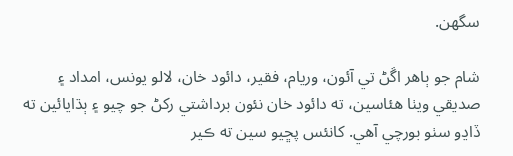سگهن.

شام جو ٻاهر اڱڻ تي آئون، وريام، فقير، دائود خان، لالو يونس، امداد ۽ صديقي ويٺا هئاسين، ته دائود خان نئون برداشتي رکڻ جو چيو ۽ ٻڌايائين ته ڏاڍو سٺو بورچي آهي. کانئس پڇيو سين ته ڪير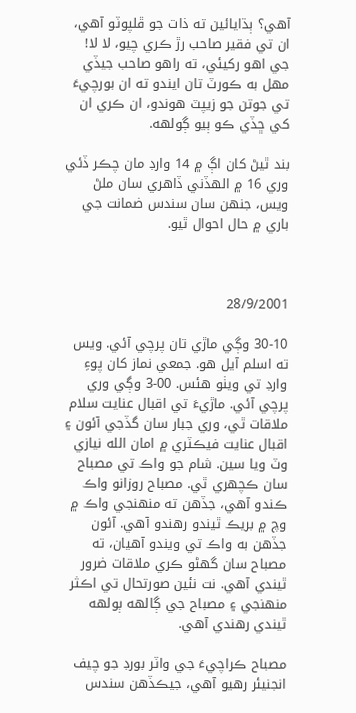آهي؟ ٻڌايائين ته ذات جو ڦلپوٽو آهي، ان تي فقير صاحب رڙ ڪري چيو، لا لا! جي اهو رکيئي، ته راهو صاحب جيڏي مهل به ڪورٽ تان ايندو ته ان بورچيءَ تي جوتن جو زيپٽ هوندو، ان ڪري ان کي ڇڏي ڪو ٻيو ڳولهه.

بند ٿيڻ کان اڳ ۾ 14 وارڊ مان چڪر ڏئي وري 16 ۾ الهڏني ڏاهري سان ملڻ ويس، جنهن سان سندس ضمانت جي باري ۾ حال احوال ٿيو.



28/9/2001

30-10 وڳي ماڙي تان پرچي آئي. ويس ته اسلم آيل هو. جمعي نماز کان پوءِ وارڊ تي ويٺو هئس. 00-3 وڳي وري پرچي آئي. ماڙيءَ تي اقبال عنايت سلام ملاقات ٿي، وري جبار سان گڏجي آئون ۽ اقبال عنايت فيڪٽري ۾ امان الله نيازي وٽ ويا سين. شام جو واڪ تي مصباح سان ڪچهري ٿي. مصباح روزانو واڪ ڪندو آهي، جڏهن ته منهنجي واڪ ۾ وچ ۾ بريڪ ٿيندو رهندو آهي. آئون جڏهن به واڪ تي ويندو آهيان، ته مصباح سان گهڻو ڪري ملاقات ضرور ٿيندي آهي. نت نئين صورتحال تي اڪثر منهنجي ۽ مصباح جي ڳالهه ٻولهه ٿيندي رهندي آهي.

مصباح ڪراچيءَ جي واٽر بورڊ جو چيف انجنيئر رهيو آهي، جيڪڏهن سندس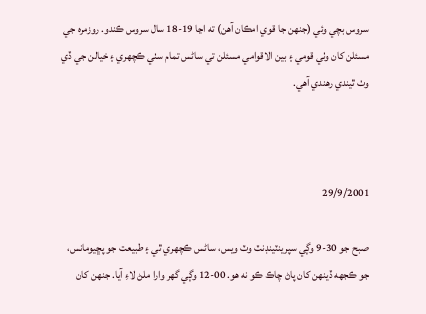سروس بچي وئي (جنهن جا قوي امڪان آهن) ته اڃا 19-18 سال سروس ڪندو. روزمره جي مسئلن کان وٺي قومي ۽ بين الاقوامي مسئلن تي ساڻس تمام سٺي ڪچهري ۽ خيالن جي ڏي وٺ ٿيندي رهندي آهي.



29/9/2001

صبح جو 30-9 وڳي سپرينٽينڊنٽ وٽ ويس، ساڻس ڪچهري ٿي ۽ طبيعت جو پڇيومانس، جو ڪجهه ڏينهن کان پاڻ چاڪ ڪو نه هو. 00-12 وڳي گهر وارا ملڻ لاءِ آيا. جنهن کان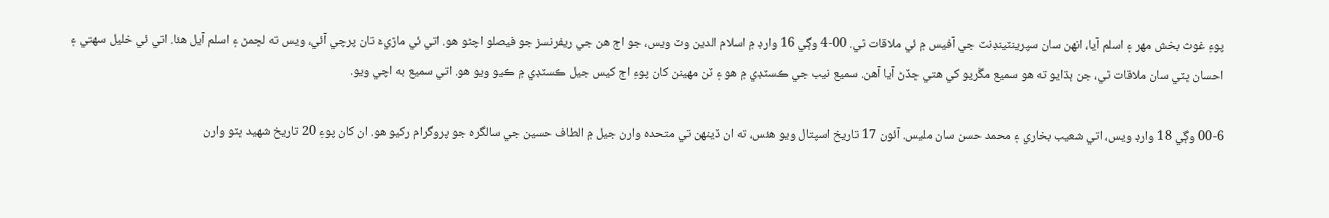پوءِ غوث بخش مهر ۽ اسلم آيا، انهن سان سپرينٽينڊنٽ جي آفيس ۾ ئي ملاقات ٿي. 00-4 وڳي 16 وارڊ ۾ اسلام الدين وٽ ويس، جو اڄ هن جي ريفرنسز جو فيصلو اچڻو هو. اتي ئي ماڙيءَ تان پرچي آئي، ويس ته لڇمڻ ۽ اسلم آيل هئا. اتي ئي خليل سهتي ۽ احسان ڀٽي سان ملاقات ٿي، جن ٻڌايو ته هو سميع مڱريو کي هتي ڇڏڻ آيا آهن. سميع نيب جي ڪسٽڊي ۾ هو ۽ ٽن مهينن کان پوءِ اڄ کيس جيل ڪسٽڊي ۾ ڪيو ويو هو. اتي سميع به اچي ويو.

00-6 وڳي 18 وارڊ ويس، اتي شعيب بخاري ۽ محمد حسن سان مليس. آئون 17 تاريخ اسپتال ويو هئس، ته ان ڏينهن تي متحده وارن جيل ۾ الطاف حسين جي سالگره جو پروگرام رکيو هو. ان کان پوءِ 20 تاريخ شهيد ڀٽو وارن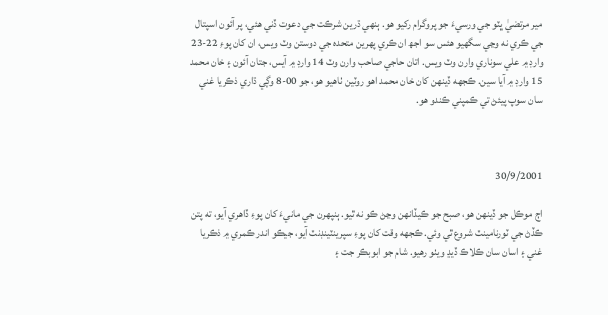مير مرتضيٰ ڀٽو جي ورسيءَ جو پروگرام رکيو هو. ٻنهي ڌرين شرڪت جي دعوت ڏني هئي، پر آئون اسپتال جي ڪري نه وڃي سگهيو هئس سو اجھ ان ڪري پهرين متحده جي دوستن وٽ ويس، ان کان پوءِ 22-23 وارڊ ۾ علي سوناري وارن وٽ ويس. اتان حاجي صاحب وارن وٽ 14 وارڊ ۾ آيس، جتان آئون ۽ خان محمد 15 وارڊ ۾ آيا سين. ڪجهه ڏينهن کان خان محمد اهو روٽين ٺاهيو هو، جو 00-8 وڳي ڌاري ذڪريا غني سان سوپ پيئڻ تي ڪمپني ڪندو هو.



30/9/2001

اڄ موڪل جو ڏينهن هو، صبح جو ڪيڏانهن وڃڻ ڪو نه ٿيو. ٻنپهرن جي مانيءَ کان پوءِ ڏاهري آيو، ته پتن ڪڏڻ جي ٽورنامينٽ شروع ٿي وئي. ڪجهه وقت کان پوءِ سپرينٽينڊنٽ آيو، جيڪو اندر ڪمري ۾ ذڪريا غني ۽ اسان سان ڪلاڪ ڏيڍ ويٺو رهيو. شام جو ابوبڪر جت ۽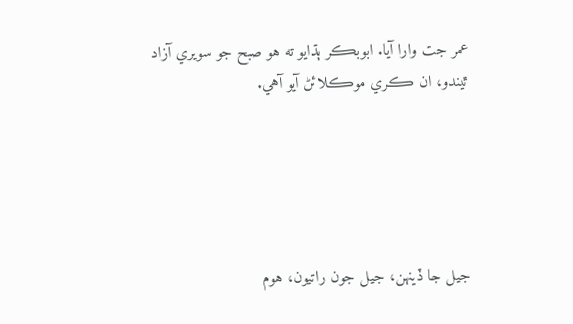عمر جت وارا آيا. ابوبڪر ٻڌايو ته هو صبح جو سويري آزاد ٿيندو، ان ڪري موڪلائڻ آيو آهي.





جيل جا ڏينهن، جيل جون راتيون، هوم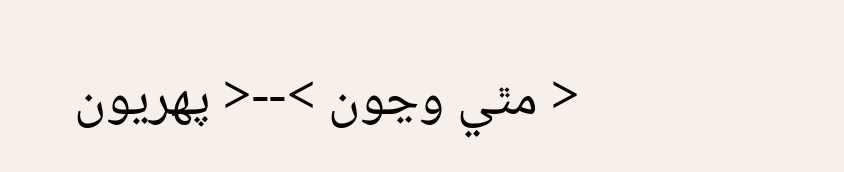< مٿي وڃون >--< پهريون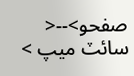صفحو>--< سائٽ ميپ >